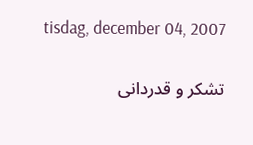tisdag, december 04, 2007

تشکر و قدردانی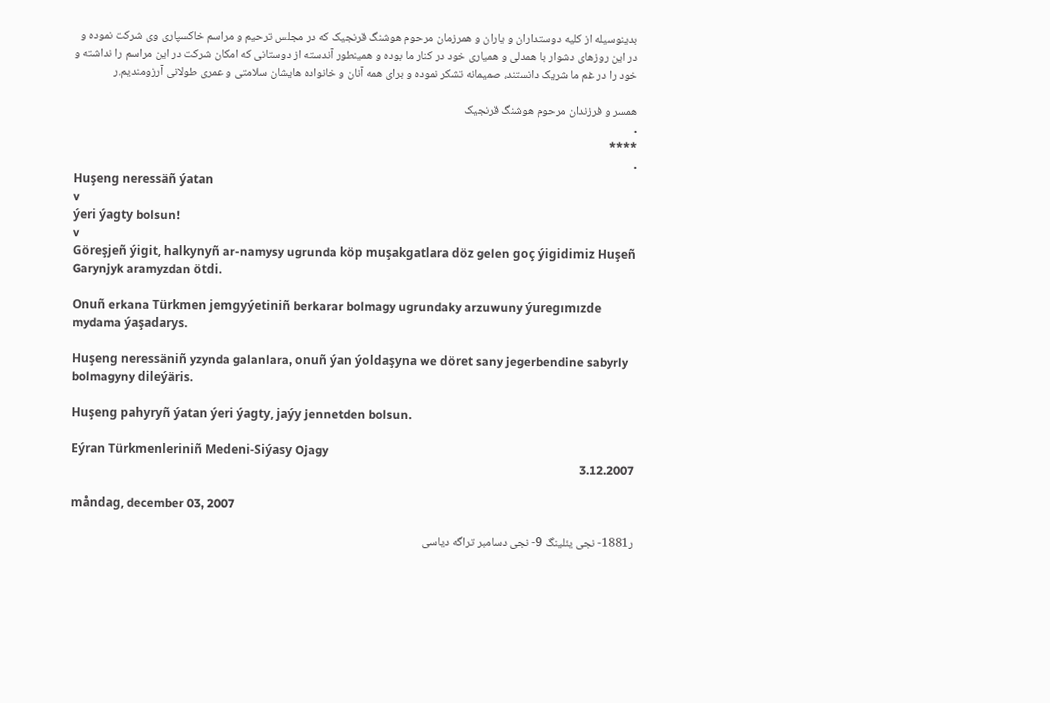بدینوسیله از کلیه دوستداران و یاران و همرزمان مرحوم هوشنگ قرنجیک که در مجلس ترحیم و مراسم خاکسپاری وی شرکت نموده و در این روزهای دشوار با همدلی و همیاری خود در کنار ما بوده و همینطور آندسته از دوستانی که امکان شرکت در این مراسم را نداشته و خود را در غم ما شریک دانستند، صمیمانه تشکر نموده و برای همه آنان و خانواده هایشان سلامتی و عمری طولانی آرزومندیم.ر

همسر و فرزندان مرحوم هوشنگ قرنجیک
.
****
.
Huşeng neressäñ ýatan
v
ýeri ýagty bolsun!
v
Göreşjeñ ýigit, halkynyñ ar-namysy ugrunda köp muşakgatlara döz gelen goç ýigidimiz Huşeñ Garynjyk aramyzdan ötdi.

Onuñ erkana Türkmen jemgyýetiniñ berkarar bolmagy ugrundaky arzuwuny ýuregımızde mydama ýaşadarys.

Huşeng neressäniñ yzynda galanlara, onuñ ýan ýoldaşyna we döret sany jegerbendine sabyrly bolmagyny dileýäris.

Huşeng pahyryñ ýatan ýeri ýagty, jaýy jennetden bolsun.

Eýran Türkmenleriniñ Medeni-Siýasy Ojagy
3.12.2007

måndag, december 03, 2007

ر1881- نجی یئلینگ 9- نجی دسامبر تراگه دیاسی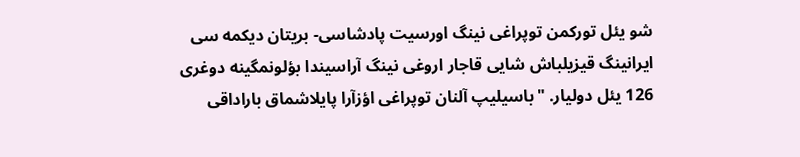شو یئل تورکمن توپراغی نینگ اورسیت پادشاسی- بریتان دیکمه سی ایرانینگ قیزیلباش شایی قاجار اروغی نینگ آراسیندا بؤلونمگینه دوغری 126 یئل دولیار. "باسیلیپ آلنان توپراغی اؤزآرا پایلاشماق باراداقی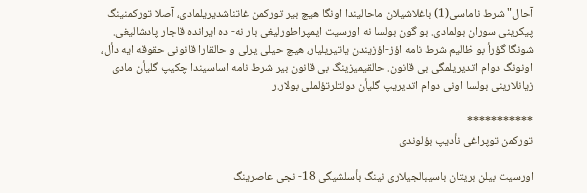آحال" شرط ناماسی(1) باغلاشیلان ماحالیندا اونگا هیچ بیر تورکمن غاتناشدیریلمادی، آصلا تورکمنینگ پیکرینی سوران بولمادی. بو گون بولسا نه اورسیت ایمپراطورلیغی بار نه- ده ایرانده قاجار پادشالیغی. شونگا گؤرأ بو ظالیم شرط نامه اؤز-اؤزیندن یاتیریلیار، هیچ حیلی یرلی و حالقارا قانونی حقوقه ایه دأل، اونونگ دوام اتدیریلمگی بی قانون. حالقیمیزینگ بی قانون بیر شرط نامه اساسیندا چکیپ گلیأن مادی زیانلارینی بولسا اونی دوام اتدیریپ گلیأن دولتلرتؤلملی بولار.ر

***********
تورکمن توپراغی نأدیپ بؤلوندی

اورسیت بیلن بریتان باسیبالجیلاری نینگ بأسلشیگی 18- نجی عاصرینگ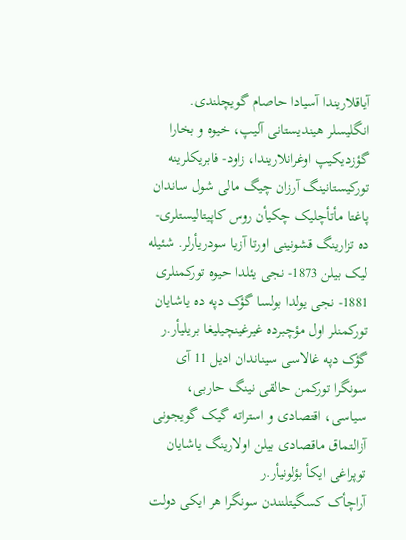آیاقلاریندا آسیادا حاصام گویچلندی. انگلیسلر هیندیستانی آلیپ، خیوه و بخارا گؤزدیکیپ اوغرانلاریندا، زاود- فابریکلرینه تورکیستانینگ آرزان چیگ مالی شول ساندان پاغتا مأتأچلیک چکیأن روس کاپیتالیستلری- ده تزارینگ قشونینی اورتا آزیا سودریأرلر. شئیله لیک بیلن 1873- نجی یئلدا حیوه تورکمنلری 1881- نجی یولدا بولسا گؤک دپه ده یاشایان تورکمنلر اول مؤچبرده غیرغینچیلیغا بریلیأر.ر
گؤک دپه غالاسی سیناندان ادیل 11 آی سونگرا تورکمن حالقی نینگ حاربی، سیاسی، اقتصادی و استراته گیک گویجونی آزالتماق ماقصادی بیلن اولارینگ یاشایان توپراغی ایکأ بؤلونیأر.ر
آراچأک کسگیتلنندن سونگرا هر ایکی دولت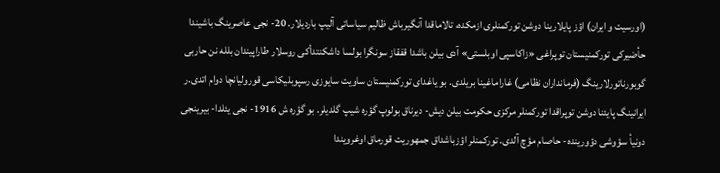(اورسیت و ایران) اؤز پایلارینا دوشن تورکمنلری ازمکده، تالاماقدا آنگیرباش ظالیم سیاساتی آلیپ باردیلار. 20- نجی عاصرینگ باشیندا حأضیرکی تورکمنیستان توپراغی «زاکاسپی اوبلستی» آدی بیلن باشدا قفقاز سونگرا بولسا داشکنتدأکی روسلار طاراپیندان بلله نن حاربی گوبورناتورلارینگ (فرمانداران نظامی) غاراماغینا بریلدی. بو یاغدای تورکمنیستان ساویت سایوزی رسپوبلیکاسی قورولیانچا دوام اتدی.ر
ایرانینگ پایئنا دوشن توپراقدا تورکمنلر مرکزی حکومت بیلن دیش- دیرناق بولوپ گؤره شیپ گلدیلر. بو گؤره ش 1916- نجی یئلدا- بیرینجی دونیأ سؤوشی دؤورینده- حاصام مؤچ آلدی. تورکمنلر اؤزباشداق جمهوریت قورماق اوغرویندا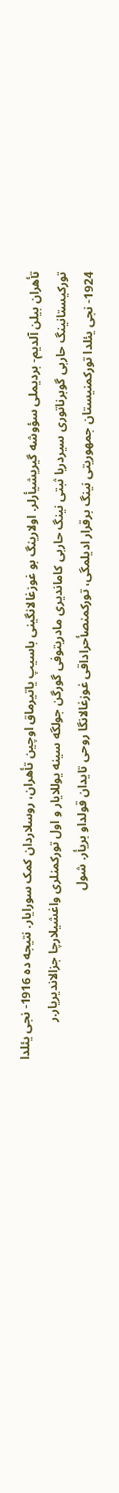تأهران بیلن آلدیم- بردیملی سؤوشه گیریشیأرلر. اولارینگ بو غوزغالانگینی باسیپ یاتیرماق اوچین تأهران، روسلاردان کمک سورایار. نتیجه ده 1916- نجی یئلدا تورکیستانینگ حاربی گوبرناتوری سیردریا ثبتی نینگ حاربی کاماندیری مادریتوفی گورگن جولگه سینه یوللایار و اول تورکمنلری واغشیلارچا جزالاندیریار.ر
1924- نجی یئلدا تورکمنیستان جمهوریتی نینگ برقرار ادیلمگی، تورکمنصأحراداقی غوزغالانگا روحی تایدان قولداو بریأر. شول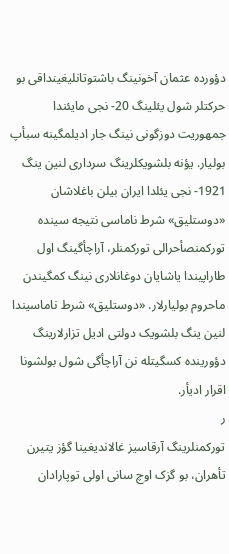دؤورده عثمان آخونینگ باشتوتانلیغینداقی بو حرکتلر شول یئلینگ 20- نجی مایئندا جمهوریت دوزگونی نینگ جار ادیلمگینه سبأپ بولیار. یؤنه بلشویکلرینگ سرداری لنین ینگ 1921- نجی یئلدا ایران بیلن باغلاشان «دوستلیق» شرط ناماسی نتیجه سینده تورکمنصأحرالی تورکمنلر، آراچأگینگ اول طاراپیندا یاشایان دوغانلاری نینگ کمگیندن ماحروم بولیارلار. «دوستلیق» شرط ناماسیندا لنین ینگ بلشویک دولتی ادیل تزارلارینگ دؤورینده کسگیتله نن آراچأگی شول بولشونا اقرار ادیأر.
ر
تورکمنلرینگ آرقاسیز غالاندیغینا گؤز یتیرن تأهران، بو گزک اوچ سانی اولی توپارادان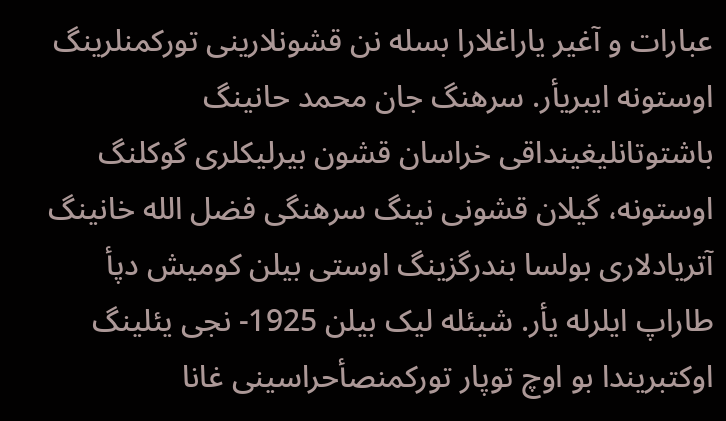عبارات و آغیر یاراغلارا بسله نن قشونلارینی تورکمنلرینگ اوستونه ایبریأر. سرهنگ جان محمد حانینگ باشتوتانلیغینداقی خراسان قشون بیرلیکلری گوکلنگ اوستونه، گیلان قشونی نینگ سرهنگی فضل الله خانینگ آتریادلاری بولسا بندرگزینگ اوستی بیلن کومیش دپأ طاراپ ایلرله یأر. شیئله لیک بیلن 1925- نجی یئلینگ اوکتبریندا بو اوچ توپار تورکمنصأحراسینی غانا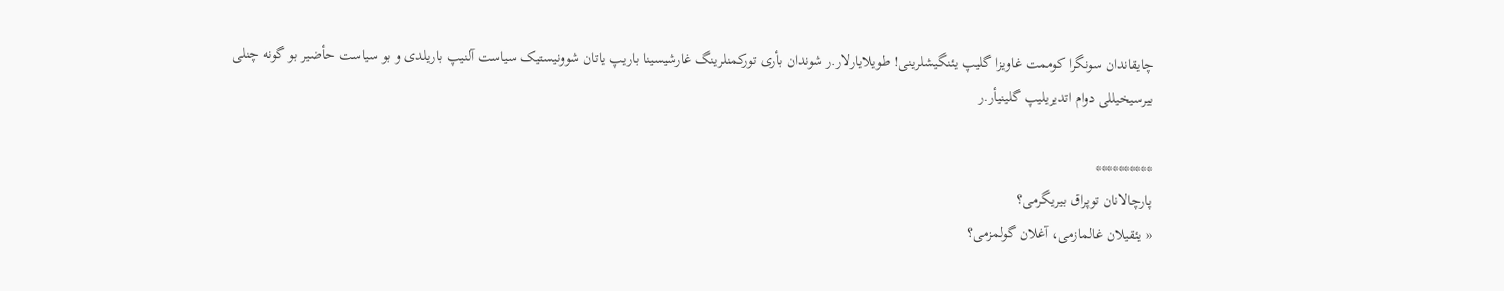چایقاندان سونگرا کوممت غاویزا گلیپ یئنگیشلرینی! طویلایارلار.ر شوندان بأری تورکمنلرینگ غارشیسینا باریپ یاتان شوونیستیک سیاست آلنیپ باریلدی و بو سیاست حأضیر بو گونه چنلی بیرسیخیللی دوام اتدیریلیپ گلینیأر.ر

**********
پارچالانان توپراق بیریگرمی؟
« یئقیلان غالمازمی، آغلان گولمزمی؟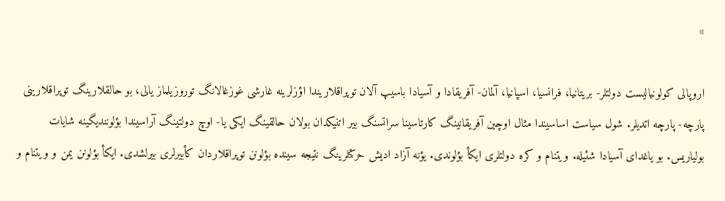»

اروپالی کولونیالیست دولتلر- بریتانیا، فرانسیا، اسپانیا، آلمان- آفریقادا و آسیادا باسیپ آلان توپراقلاریندا اؤزلرینه غارشی غوزغالانگ توروزیلماز یالی، بو حالقلارینگ توپراقلارینی پارچه- پارچه اتدیلر. شول سیاست اساسیندا مثال اوچین آفریقانینگ کارتاسینا سراتسنگ بیر اتنیکدان بولان حالقینگ ایکی یا- اوچ دولتینگ آراسیندا بؤلونندیگینه شایات بولیاریس. بو یاغدای آسیادا شئیله. ویتنام و کره دولتلری ایکأ بؤلوندی. یؤنه آزاد ادیش حرکتلرینگ نتیجه سینده بؤلونن توپراقلاردان کأبیرلری بیرلشدی. ایکأ بؤلونن یمن و ویتنام و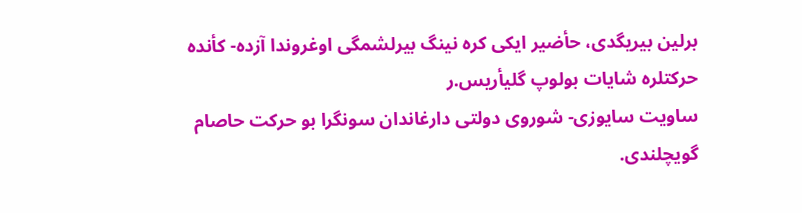برلین بیریگدی، حأضیر ایکی کره نینگ بیرلشمگی اوغروندا آزده- کأنده حرکتلره شایات بولوپ گلیأریس.ر
ساویت سایوزی- شوروی دولتی دارغاندان سونگرا بو حرکت حاصام گویچلندی.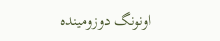اونونگ دوزومینده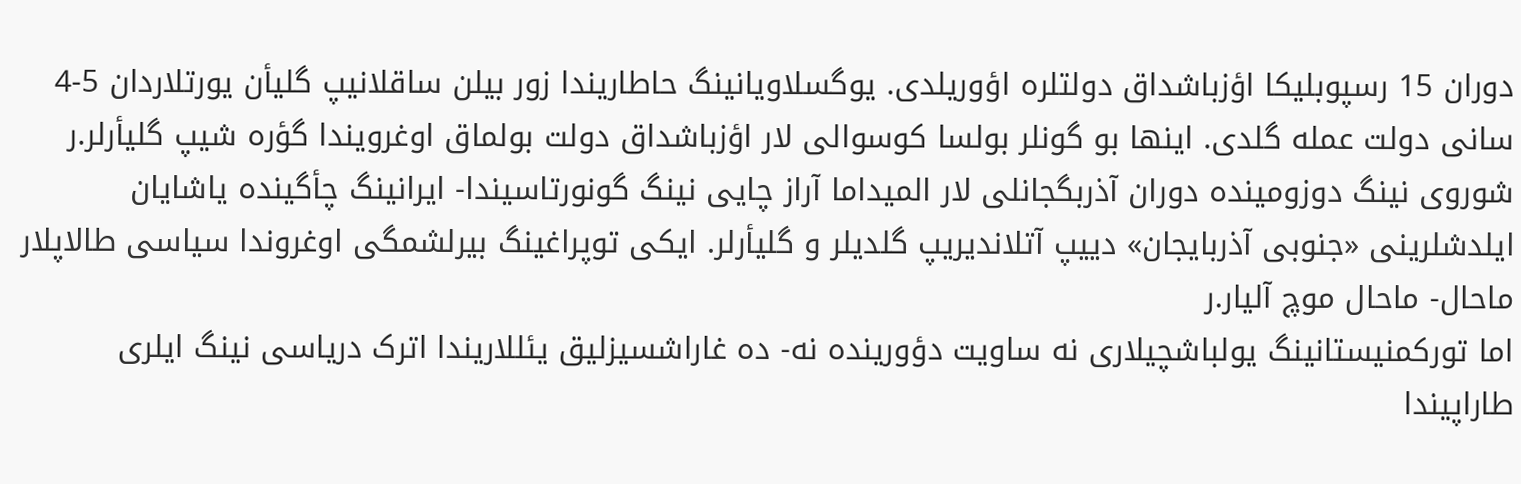دوران 15 رسپوبلیکا اؤزباشداق دولتلره اؤوریلدی. یوگسلاویانینگ حاطاریندا زور بیلن ساقلانیپ گلیأن یورتلاردان 5-4 سانی دولت عمله گلدی. اینها بو گونلر بولسا کوسوالی لار اؤزباشداق دولت بولماق اوغرویندا گؤره شیپ گلیأرلر.ر
شوروی نینگ دوزومینده دوران آذربگجانلی لار المیداما آراز چایی نینگ گونورتاسیندا- ایرانینگ چأگینده یاشایان ایلدشلرینی «جنوبی آذربایجان» دییپ آتلاندیریپ گلدیلر و گلیأرلر. ایکی توپراغینگ بیرلشمگی اوغروندا سیاسی طالاپلار ماحال- ماحال موچ آلیار.ر
اما تورکمنیستانینگ یولباشچیلاری نه ساویت دؤورینده نه- ده غاراشسیزلیق یئللاریندا اترک دریاسی نینگ ایلری طاراپیندا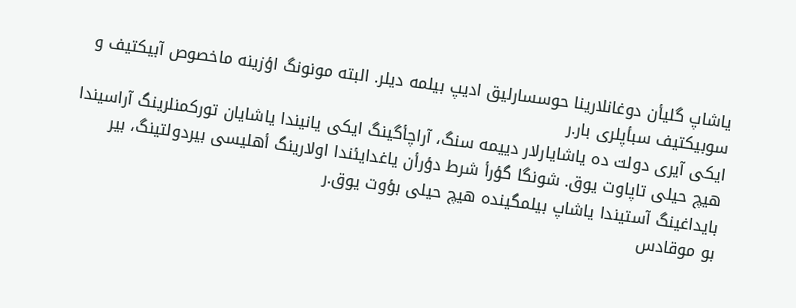یاشاپ گلیأن دوغانلارینا حوسسارلیق ادیپ بیلمه دیلر. البته مونونگ اؤزینه ماخصوص آبیکتیف و سوبیکتیف سبأپلری بار.ر
ایکی آیری دولت ده یاشایارلار دییمه سنگ، آراچأگینگ ایکی یانیندا یاشایان تورکمنلرینگ آراسیندا هیچ حیلی تاپاوت یوق. شونگا گؤرأ شرط دؤرأن یاغدایئندا اولارینگ أهلیسی بیردولتینگ، بیر بایداغینگ آستیندا یاشاپ بیلمگینده هیچ حیلی بؤوت یوق.ر
بو موقادس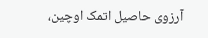آرزوی حاصیل اتمک اوچین،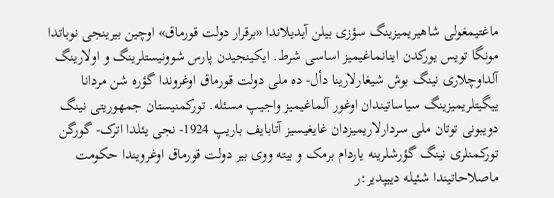ماغتیمغولی شاهیریمیزینگ سؤزی بیلن آیدیلاندا «برقرار دولت قورماق» اوچین بیرینجی نوباتدا مونگا تویس یورکدن اینانماغیمیز اساسی شرط. ایکینجیدن پارس شوونیستلرینگ و اولارینگ آلداوچلاری نینگ بوش شیغارلارینا دأل- ده ملی دولت قورماق اوغروندا گؤره شن مردانا ییگیتلریمیزینگ سیاساتیندان اوغور آلماغیمیز واجیپ مسئله. تورکمنیستان جمهوریتی نینگ دویبونی توتان ملی سردارلاریمیزدان غایغیسیز آتابایف باریپ 1924- نجی یئلدا اترک- گورگن تورکمنلری نینگ گؤرشلرینه یاردام برمک و بیته ووی بیر دولت قورماق اوغرویندا حکومت ماصلاحاتیندا شئیله دییپدیر:ر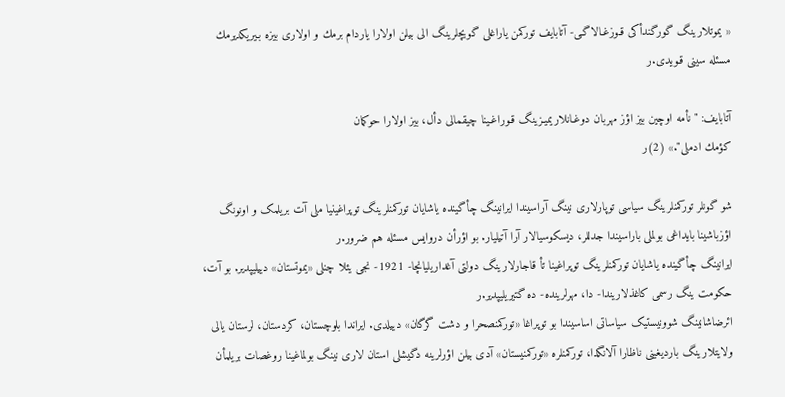« يموتلارينگ گورگندأكى قـوزغـالاگـى- آتابايف توركمن ياراغلى گويچلرينگ الى بيلن اولارا ياردام برمك و اولارى بيزه بـيريكديرمك مسئله سينى قـويدى.ر

آتابايف: " نأمه اوچين بيز اؤز مهربان دوغـانلاريميـزينگ قـوراغـينا چيقمالى دأل، بيز اولارا حوكمان
كؤمك ادملى".» (2)ر

شو گونلر تورکمنلرینگ سیاسی توپارلاری نینگ آراسیندا ایرانینگ چأگینده یاشایان تورکمنلرینگ توپراغینیا ملی آت بریلمک و اونونگ اؤزباشینا بایداغی بولملی باراسیندا جدللر، دیسکوسیالار آرا آتیلیار. بو اؤرأن دروایس مسئله هم ضرور.ر
ایرانینگ چأگینده یاشایان تورکمنلرینگ توپراغینا تأ قاجارلارینگ دولتی آغداریلیانچا- 1921- نجی یئلا چنلی «یموتستان» دییلیپدیر. بو آت، حکومت ینگ رسمی کاغذلاریندا- دا، مهرلرینده- ده گتیریلیپدیر.ر
ائرضاشانینگ شوونیستیک سیاساتی اساسیندا بو توپراغا «تورکمنصحرا و دشت گرگان» دییلدی. ایراندا بلوچستان، کردستان، لرستان یالی ولایتلارینگ باردیغینی ناظارا آلانگدا، تورکمنلره «تورکمنیستان» آدی بیلن اؤرلرینه دگیشلی استان لاری نینگ بولماغینا روغصات بریلمأن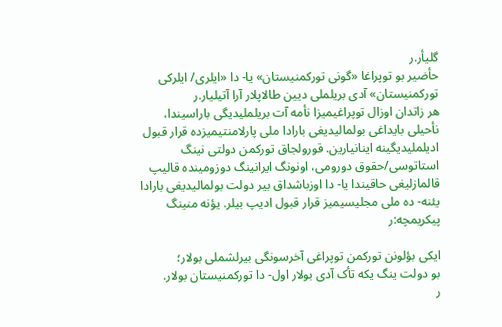گلیأر.ر
حأضیر بو توپراغا «گونی تورکمنیستان» یا- دا «ایلری/ ایلرکی تورکمنیستان» آدی بریلملی دیین طالاپلار آرا آتیلیار.ر
هر زاتدان اوزال توپراغیمیزا نأمه آت بریلملیدیگی باراسیندا، نأحیلی بایداغی بولمالیدیغی بارادا ملی پارلامنتیمیزده قرار قبول ادیلملیدیگینه اینانیارین. قورولجاق تورکمن دولتی نینگ استاتوسی/حقوق دورومی، اونونگ ایرانینگ دوزومینده قالیپ قالمازلیغی حاقیندا یا- دا اوزباشداق بیر دولت بولمالیدیغی بارادا یئنه- ده ملی مجلیسیمیز قرار قبول ادیپ بیلر. یؤنه منینگ پیکریمچه:ر

ایکی بؤلونن تورکمن توپراغی آخرسونگی بیرلشملی بولار؛
بو دولت ینگ یکه تأک آدی بولار اول- دا تورکمنیستان بولار.
ر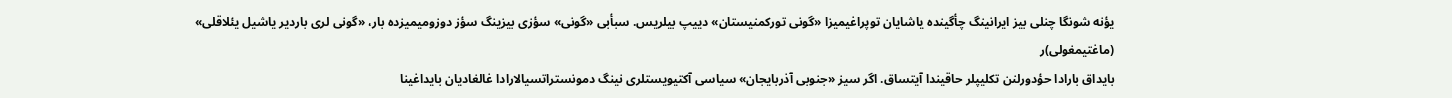یؤنه شونگا چنلی بیز ایرانینگ چأگینده یاشایان توپراغیمیزا «گونی تورکمنیستان» دییپ بیلریس. سبأبی «گونی» سؤزی بیزینگ سؤز دوزومیمیزده بار، «گونی لری باردیر یاشیل یئلاقلی» (ماغتیمغولی)ر
بایداق بارادا حؤدورلنن تکلیپلر حاقیندا آیتساق. اگر سیز «جنوبی آذربایجان» سیاسی آکتیویستلری نینگ دمونستراتسیالارادا غالغادیان بایداغینا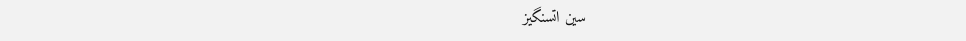سین اتسنگیز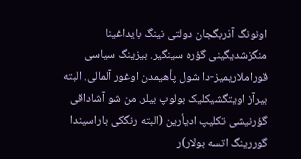اونونگ آذربگجان دولتی نینگ بایداغینا منگزشدیگینی گؤره سینگیر. بیزینگ سیاسی قوراملاریمیز-دا شول پأهیمدن اوغور آلمالی. البته بیرآز اویتگشیکلیک بولوپ بیلر. من شو آشاداقی گؤرنیشی تکلیپ ادیأرین (البته رنگکی باراسیندا گوررینگ اتسه بولار)ر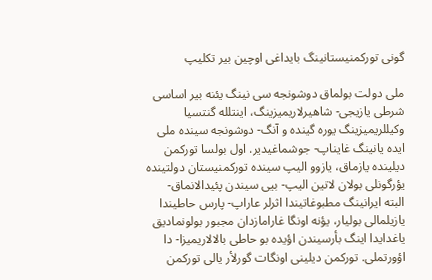گونی تورکمنیستانینگ بایداغی اوچین بیر تکلیپ

ملی دولت بولماق دوشونجه سی نینگ یئنه بیر اساسی شرطی یازیجی- شاهیرلاریمیزینگ، اینتلله گنتسیا وکیللریمیزینگ یوره گینده و آنگ- دوشونجه سینده ملی ایده یانینگ غایناپ- جوشماغیدیر. اول بولسا تورکمن دیلینده یازماق، یازوو الیپ سینده تورکمنیستان دولتینده یؤرگونلی بولان لاتین الیپ- بیی سیندن پئیدالانماق- البته ایرانینگ مطبوغاتیندا اثرلر عاراپ- پارس حاطیندا یازیلمالی بولیار، یؤنه اونگا غارامازدان مجبور بولونمادیق یاغدایدا اینگ بأرسیندن اؤیده بو حاطی بالالاریمیزا- دا اؤورتملی. تورکمن دیلینی اونگات گورلأر یالی تورکمن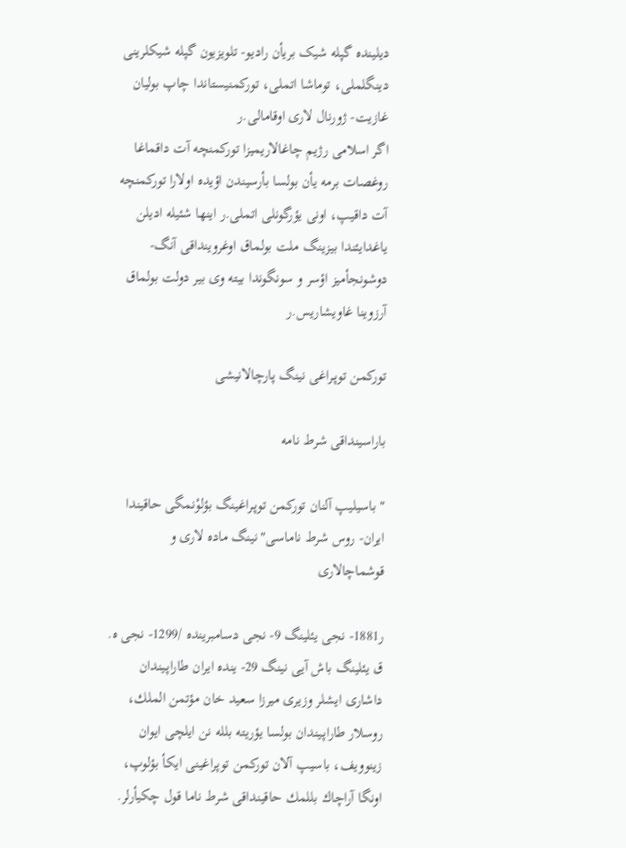دیلینده گپله شیک بریأن رادیو- تلویزیون گپله شیکلرینی دینگلملی، توماشا اتملی، تورکمنیستاندا چاپ بولیان غازیت- ژورنال لاری اوقامالی.ر
اگر اسلامی رژیم چاغالاریمیزا تورکمنچه آت داقماغا روغصات برمه یأن بولسا بأرسیندن اؤیده اولارا تورکمنچه آت داقیپ، اونی یؤرگونلی اتملی.ر اینها شئیله ادیلن یاغدایئندا بیزینگ ملت بولماق اوغروینداقی آنگ- دوشونجأمیز اؤسر و سونگوندا بیته وی بیر دولت بولماق آرزوینا غاویشاریس.ر

توركمن توپـراغى نينگ پارچالانيشى

باراسينداقى شرط نامه

" باسيليپ آلنان توركمن توپـراغينگ بؤلوْنمگى حاقيندا
ايران- روس شرط ناماسى"نینگ ماده لاری و قوشماچالاری

ر1881- نجى يئلينگ 9- نجى دسامبرينده /1299- نجى ه. ق يئلينگ باش آيى نينگ 29- ينده ايران طاراپـيندان داشارى ايشلر وزيرى ميرزا سعيد خان مؤتمن الملك، روسلار طاراپـيندان بولسا يؤريته بلله نن ايلچى ايوان زينوويف، باسيپ آلان توركمن توپراغينى ايكأ بؤلوپ، اونگا آراچاك بللمك حاقينداقى شرط ناما قول چكيأرلر.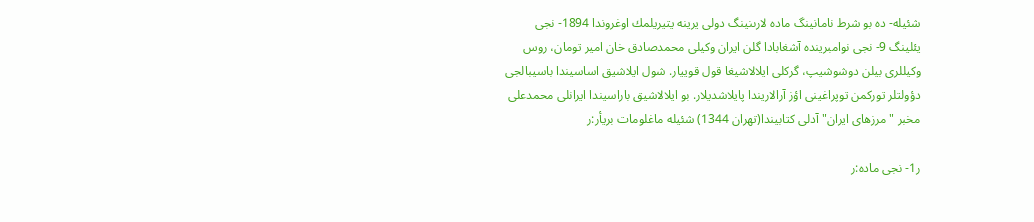شئيله- ده بو شرط نامانينگ ماده لارىنينگ دولى يرينه يتيريلمك اوغروندا 1894- نجى يئلينگ 9- نجى نوامبرينده آشغابادا گلن ايران وكيلى محمدصادق خان امير تومان، روس وكيللرى بيلن دوشوشيپ، گركلى ايلالاشيغا قول قوييار. شول ايلاشيق اساسيندا باسيبالجى دؤولتلر توركمن توپراغينى اؤز آرالاريندا پايلاشديلار. بو ايلالاشيق باراسيندا ايرانلى محمدعلى مخبر " مرزهاى ايران" آدلى كتابيندا(تهران 1344) شئيله ماغلومات بريأر:ر

ر1- نجى ماده:ر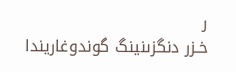ر
خـزر دنگزىنينگ گوندوغاريندا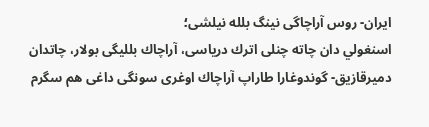ايران- روس آراچاگى نينگ بلله نيلشى؛
اسنغولي دان چاته چنلى اترك دریاسى، آراچاك بلليگى بولار، چاتدان دميرقازيق- گوندوغارا طاراپ آراچاك اوغرى سونگى داغى هم سگرم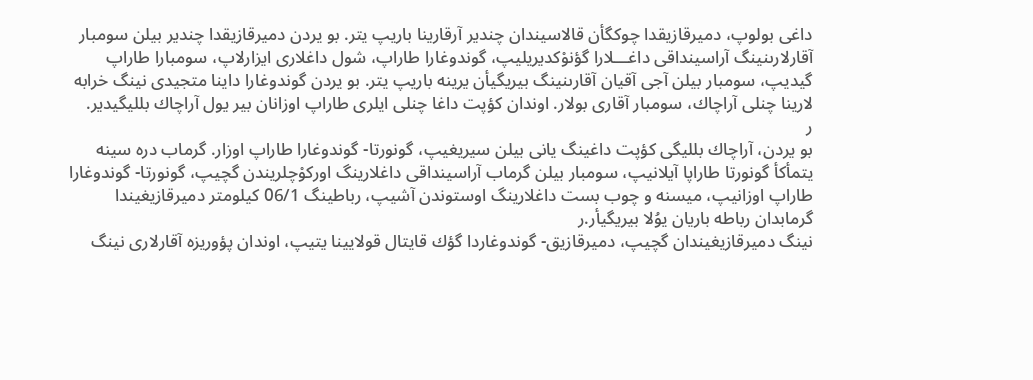داغى بولوپ، دميرقازيقدا چوكگأن قالاسيندان چندير آرقارينا باريپ يتر. بو يردن دميرقازيقدا چندير بيلن سومبار آقارلارىنينگ آراسينداقى داغـــلارا گؤنوْكديريليپ، گوندوغارا طاراپ، شول داغلارى ايزارلاپ، سومبارا طاراپ گيديپ، سومبار بيلن آجى آقيان آقارىنينگ بيريگيأن يرينه باريپ يتر. بو يردن گوندوغارا داينا متجيدى نينگ خرابه لارينا چنلى آراچاك، سومبار آقارى بولار. اوندان كؤپت داغا چنلى ايلرى طاراپ اوزانان بير يول آراچاك بللیگيدير.
ر
بو يردن، آراچاك بلليگى كؤپت داغينگ يانى بيلن سيريغيپ، گونورتا- گوندوغارا طاراپ اوزار. گرماب دره سينه يتمأكأ گونورتا طاراپا آيلانيپ، سومبار بيلن گرماب آراسينداقى داغلارينگ اوركوْچلريندن گچيپ، گونورتا- گوندوغارا طاراپ اوزانيپ، ميسنه و چوب بست داغلارينگ اوستوندن آشيپ، رباطينگ 06/1 كيلومتر دميرقازيغيندا گرمابدان رباطه باريان يوُلا بيريگيأر.ر
نينگ دميرقازيغيندان گچيپ، دميرقازيق- گوندوغاردا گؤك قايتال قولايينا يتيپ، اوندان پؤوريزه آقارلارى نينگ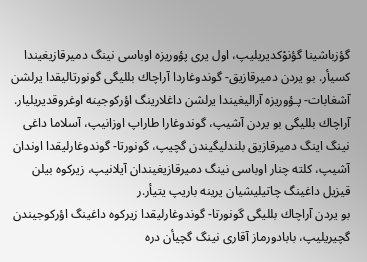گؤزباشينا گؤنوْكديريليپ، اول يرى پؤوريزه اوباسى نينگ دميرقازيغيندا كسيأر. بو يردن دميرقازيق- گوندوغاردا آراچاك بلليگى گونورتاليقدا يرلشن آشغابات- پـؤوريزه آراليغيندا يرلشن داغلارينگ اؤركوجينه اوغروقديريليار. آراچاك بلليگى بو يردن آشيپ، گوندوغارا طاراپ اوزانيپ، آسلاما داغى نينگ اينگ دميرقازيق بلندليگيندن گچيپ، گونورتا- گوندوغارليقدا اوندان آشيپ، كلته چنار اوباسى نينگ دميرقازيغيندان آيلانيپ، زيركوه بيلن قيزيل داغينگ چاتيليشيان يرينه باريپ يتيأر.ر
بو يردن آراچاك بلليگى گونورتا- گوندوغارليقدا زيركوه داغينگ اؤركوجيندن گچيريليپ، بابادورماز آقارى نينگ گچيأن دره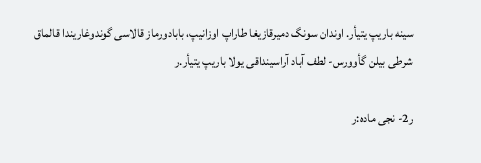سينه باريپ يتيأر. اوندان سونگ دميرقازيغا طاراپ اوزانيپ، بابادورماز قالاسى گوندوغاريندا قالماق شرطى بيلن گأوورس- لطف آباد آراسينداقى يولا باريپ يتيأر.ر

ر2- نجى ماده:ر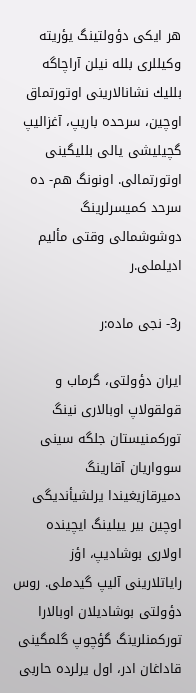هر ايكى دؤولتينگ يؤريته وكيللرى بلله نيلن آراچاگه بلليك نشانالارينى اوتورتماق اوچين، سرحده باريپ، آغزاليپ گچيليشى یالی بلليگينى اوتورتمالى. اونونگ هم- ده سرحد كميسرلرينگ دوشوشمالى وقتى مأليم اديلملى.ر

ر3- نجى ماده:ر

ايران دؤولتى، گرماب و قولقولاپ اوبالارى نينگ توركمنيستان جلگه سينى سوواريان آقارينگ دميرقازيغيندا يرلشيأنديگى اوچين بير ييلينگ ايچينده اولارى بوشاديپ، اؤز راياتلارينى آليپ گيدملى. روس دؤولتى بوشاديلان اوبالارا توركمنلرينگ گؤچوپ گلمگينى قاداغان ادر، اول يرلرده حاربى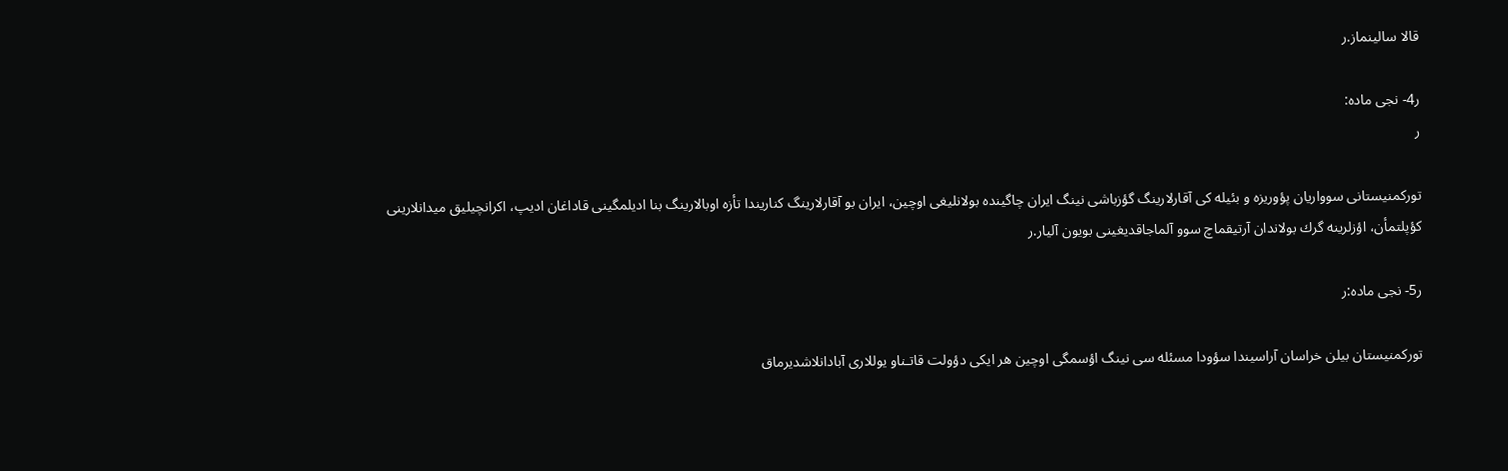قالا سالينماز.ر

ر4- نجى ماده:
ر

توركمنيستانى سوواريان پؤوريزه و بئيله كى آقارلارينگ گؤزباشى نينگ ايران چاگينده بولانلیغى اوچين، ايران بو آقارلارينگ كناريندا تأزه اوبالارينگ بنا اديلمگينى قاداغان اديپ، اكرانچیلیق ميدانلارينى كؤپلتمأن، اؤزلرينه گرك بولاندان آرتيقماچ سوو آلماجاقديغينى بويون آليار.ر

ر5- نجى ماده:ر

توركمنيستان بيلن خراسان آراسيندا سؤودا مسئله سى نينگ اؤسمگى اوچين هر ايكى دؤولت قاتـناو يوللارى آبادانلاشديرماق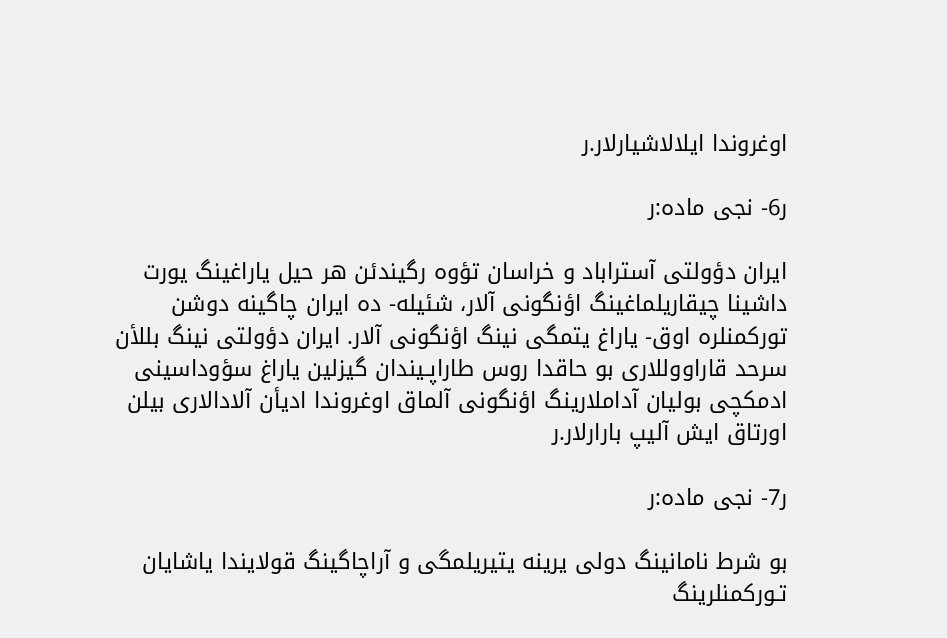اوغروندا ایلالاشیارلار.ر

ر6- نجى ماده:ر

ايران دؤولتى آستراباد و خراسان تؤوه رگيندئن هر حيل ياراغينگ يورت داشينا چيقاريلماغينگ اؤنگونى آلار، شئيله- ده ايران چاگينه دوشن توركمنلره اوق- ياراغ يتمگى نينگ اؤنگونى آلار. ايران دؤولتى نينگ بللأن سرحد قاراووللارى بو حاقدا روس طاراپـيندان گيزلين ياراغ سؤوداسينى ادمكچى بوليان آداملارينگ اؤنگونى آلماق اوغروندا اديأن آلادالارى بيلن اورتاق ايش آليپ بارارلار.ر

ر7- نجى ماده:ر

بو شرط نامانينگ دولى يرينه يتيريلمگى و آراچاگينگ قولايندا ياشايان تـوركمنلرينگ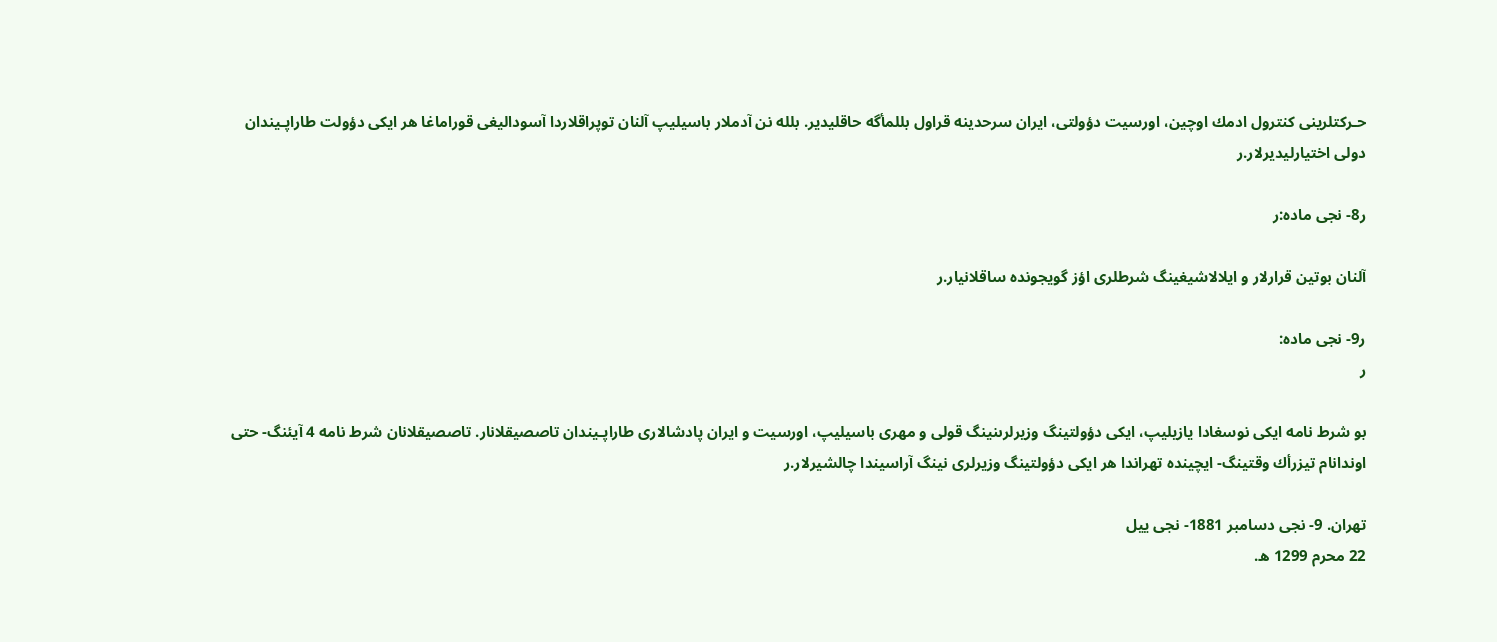حـركتلرينى كنترول ادمك اوچين، اورسيت دؤولتى، ايران سرحدينه قراول بللمأگه حاقليدير. بلله نن آدملار باسيليپ آلنان توپراقلاردا آسوداليغى قوراماغا هر ايكى دؤولت طاراپـيندان دولى اختيارليديرلار.ر

ر8- نجى ماده:ر

آلنان بوتين قرارلار و ايلالاشيغينگ شرطلرى اؤز گويجونده ساقلانيار.ر

ر9- نجى ماده:
ر

بو شرط نامه ايكى نوسغادا يازيليپ، ايكى دؤولتينگ وزيرلرىنينگ قولى و مهرى باسيليپ، اورسيت و ايران پادشالارى طاراپـيندان تاصصيقلانار. تاصصيقلانان شرط نامه 4 آيئنگ- حتى اوندانام تيزرأك وقتينگ- ايچينده تهراندا هر ايكى دؤولتينگ وزيرلرى نينگ آراسيندا چالشيرلار.ر

تهران. 9- نجى دسامبر 1881- نجى ييل
22 محرم 1299 ه.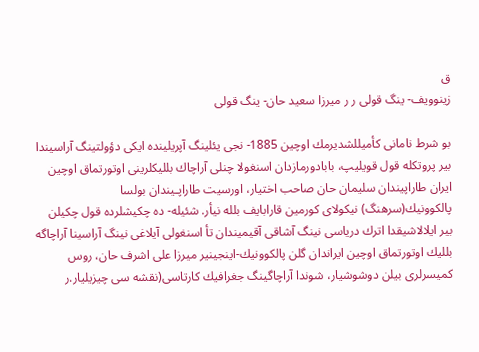ق
زينوويف- ينگ قولى ر ر ميرزا سعيد حان- ينگ قولى

بو شرط نامانى كأميللشديرمك اوچين 1885- نجى يئلينگ آپريلينده ايكى دؤولتينگ آراسيندا بير پروتكله قول قويليپ، بابادورمازدان اسنغولا چنلى آراچاك بلليكلرينى اوتورتماق اوچين ايران طاراپیندان سليمان حان صاحب اختيار، اورسيت طاراپـيندان بولسا پالكوونيك(سرهنگ) نيكولاى كورمين قارابايف بلله نيأر. شئيله- ده چكيشلرده قول چكيلن بير ايلالاشيقدا اترك دریاسی نينگ آشاقى آقيميندان تأ اسنغولى آيلاغى نينگ آراسينا آراچاگه بلليك اوتورتماق اوچين ايراندان گلن پالكوونيك-اينجينير ميرزا على اشرف حان، روس كميسرلرى بيلن دوشوشيار، شوندا آراچاگينگ جغرافيك كارتاسى(نقشه سى چيزيليار.ر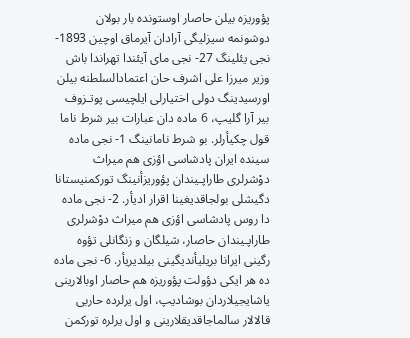پؤوريزه بيلن حاصار اوستونده بار بولان دوشونمه سيزليگى آرادان آيرماق اوچين 1893- نجى يئلينگ 27- نجى ماى آيئندا تهراندا باش وزير ميرزا على اشرف حان اعتمادالسلطنه بيلن اورسيدينگ دولى اختيارلى ايلچيسى پوتـزوف بير آرا گليپ، 6 ماده دان عبارات بير شرط ناما قول چكيأرلر. بو شرط نامانينگ 1- نجى ماده سينده ايران پادشاسى اؤزى هم ميراث دوْشرلرى طاراپـيندان پؤوريزأنينگ توركمنيستانا دگيشلى بولجاقديغينا اقرار اديأر. 2- نجى ماده دا روس پادشاسى اؤزى هم ميراث دوْشرلرى طاراپـيندان حاصار، شيلگان و زنگانلى تؤوه رگينى ايرانا بريليأنديگينى بيلديريأر. 6- نجى ماده ده هر ايكى دؤولت پؤوريزه هم حاصار اوبالارينى ياشايجيلاردان بوشاديپ، اول يرلرده حاربى قالالار سالماجاقديقلارينى و اول يرلره توركمن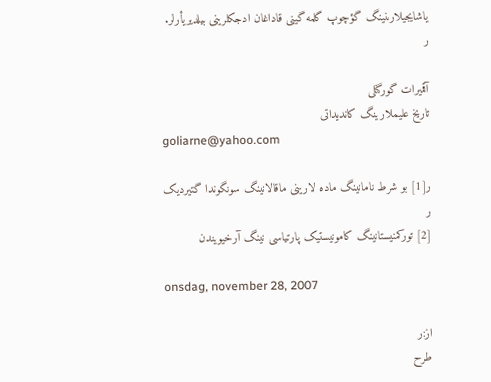ياشايجيلارىنينگ گؤچوپ گلمه گينى قاداغان ادجكلرينى بيلديريأرلر.
ر

آقمیرات گورگنلی
تاریخ علیملارینگ کاندیداتی
goliarne@yahoo.com

ر[1] بو شرط نامانینگ ماده لارینی ماقالانینگ سونگوندا گتیردیک
ر
[2] تورکمنیستانینگ کامونیستیک پارتیاسی نینگ آرخیویندن

onsdag, november 28, 2007

از:ر
طرح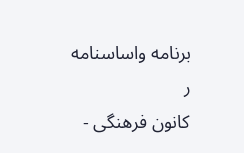برنامه واساسنامه
ر
کانون فرهنگی -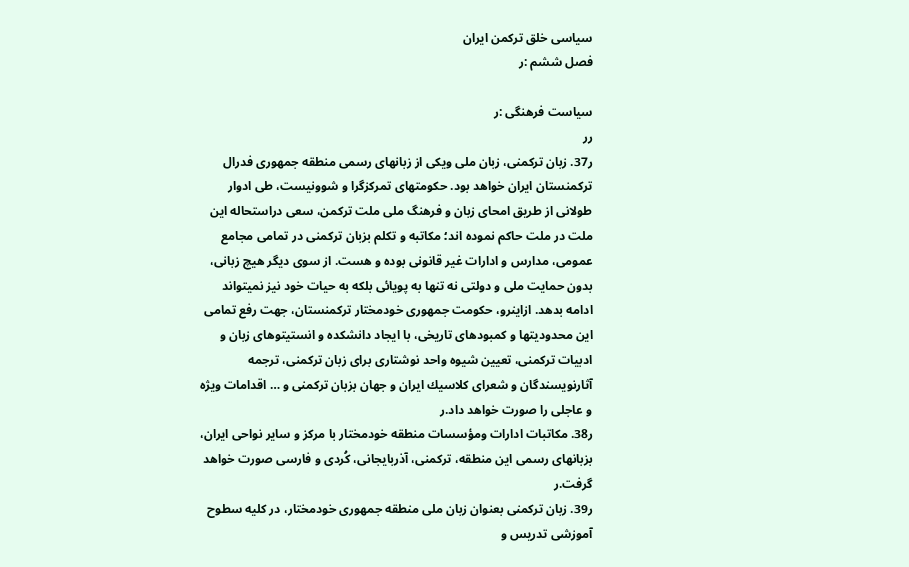سیاسی خلق ترکمن ایران
فصل ششم :ر

سياست فرهنگی :ر
رر
ر37. زبان تركمنی، زبان ملی ويكی از زبانهاى رسمی منطقه جمهورى فدرال تركمنستان ايران خواهد بود. حكومتهاى تمركزگرا و شوونيست، طی ادوار طولانی از طريق امحاى زبان و فرهنگ ملی ملت تركمن، سعی دراستحاله اين ملت در ملت حاكم نموده اند؛ مكاتبه و تكلم بزبان تركمنی در تمامی مجامع عمومی، مدارس و ادارات غير قانونی بوده و هست. از سوى ديگر هيچ زبانی، بدون حمايت ملی و دولتی نه تنها به پويائی بلكه به حيات خود نيز نميتواند ادامه بدهد. ازاينرو، حكومت جمهورى خودمختار تركمنستان، جهت رفع تمامی اين محدوديتها و كمبودهاى تاريخی، با ايجاد دانشكده و انستيتوهاى زبان و ادبيات تركمنی، تعيين شيوه واحد نوشتارى براى زبان تركمنی، ترجمه آثارنويسندگان و شعراى كلاسيك ايران و جهان بزبان تركمنی و … اقدامات ويژه و عاجلی را صورت خواهد داد.ر
ر38. مكاتبات ادارات ومؤسسات منطقه خودمختار با مركز و ساير نواحی ايران، بزبانهاى رسمی اين منطقه، تركمنی، آذربايجانی، كُردى و فارسی صورت خواهد گرفت.ر
ر39. زبان تركمنی بعنوان زبان ملی منطقه جمهورى خودمختار، در كليه سطوح آموزشی تدريس و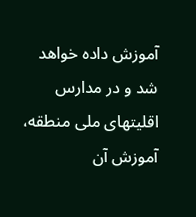آموزش داده خواهد شد و در مدارس اقليتهاى ملی منطقه، آموزش آن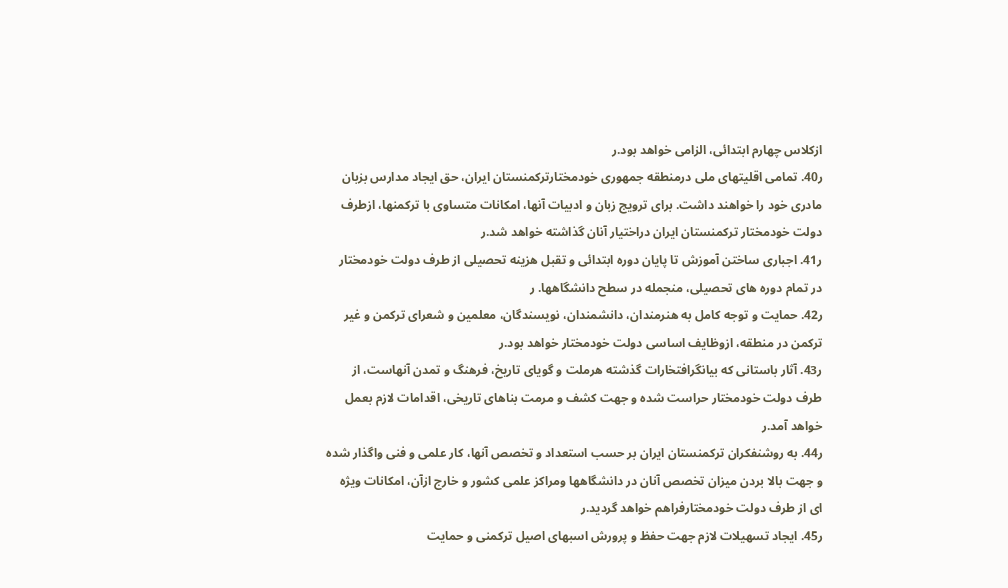ازكلاس چهارم ابتدائی، الزامی خواهد بود.ر
ر40. تمامی اقليتهاى ملی درمنطقه جمهورى خودمختارتركمنستان ايران، حق ايجاد مدارس بزبان مادرى خود را خواهند داشت. براى ترويج زبان و ادبيات آنها، امكانات متساوى با تركمنها، ازطرف دولت خودمختار تركمنستان ايران دراختيار آنان گذاشته خواهد شد.ر
ر41. اجبارى ساختن آموزش تا پايان دوره ابتدائی و تقبل هزينه تحصيلی از طرف دولت خودمختار در تمام دوره هاى تحصيلی، منجمله در سطح دانشگاهها. ر
ر42. حمايت و توجه كامل به هنرمندان، دانشمندان، نويسندگان، معلمين و شعراى تركمن و غیر ترکمن در منطقه، ازوظايف اساسی دولت خودمختار خواهد بود.ر
ر43. آثار باستانی كه بيانگرافتخارات گذشته هرملت و گوياى تاريخ، فرهنگ و تمدن آنهاست، از طرف دولت خودمختار حراست شده و جهت كشف و مرمت بناهاى تاريخی، اقدامات لازم بعمل خواهد آمد.ر
ر44. به روشنفكران تركمنستان ايران بر حسب استعداد و تخصص آنها، كار علمی و فنی واگذار شده و جهت بالا بردن ميزان تخصص آنان در دانشگاهها ومراكز علمی كشور و خارج ازآن، امكانات ويژه اى از طرف دولت خودمختارفراهم خواهد گرديد.ر
ر45. ايجاد تسهيلات لازم جهت حفظ و پرورش اسبهاى اصيل تركمنی و حمايت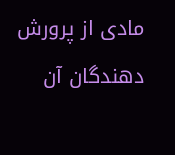مادى از پرورش دهندگان آن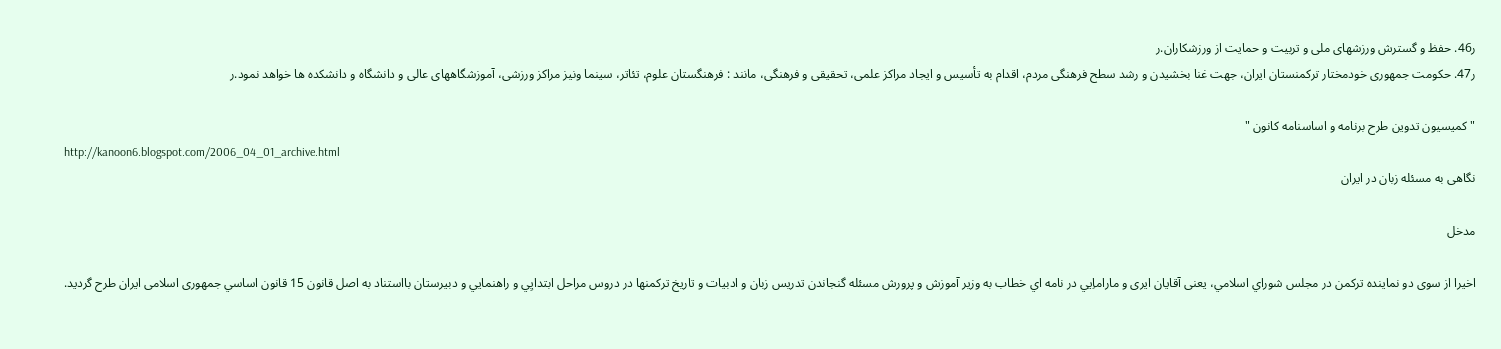ر46. حفظ و گسترش ورزشهاى ملی و تربيت و حمايت از ورزشكاران.ر
ر47. حكومت جمهورى خودمختار تركمنستان ايران، جهت غنا بخشيدن و رشد سطح فرهنگی مردم، اقدام به تأسيس و ايجاد مراكز علمی، تحقيقی و فرهنگی، مانند : فرهنگستان علوم، تئاتر، سينما ونيز مراكز ورزشی، آموزشگاههاى عالی و دانشگاه و دانشكده ها خواهد نمود.ر

" كميسيون تدوين طرح برنامه و اساسنامه كانون "
http://kanoon6.blogspot.com/2006_04_01_archive.html
نگاهی به مسئله زبان در ايران

مدخل

اخيرا از سوی دو نماينده ترکمن در مجلس شوراي اسلامي، يعنی آقايان ايری و ماراماِيي در نامه اي خطاب به وزير آموزش و پرورش مسئله گنجاندن تدريس زبان و ادبيات و تاريخ ترکمنها در دروس مراحل ابتدايِي و راهنمايي و دبيرستان بااستناد به اصل قانون 15 قانون اساسي جمهوری اسلامی ايران طرح گرديد.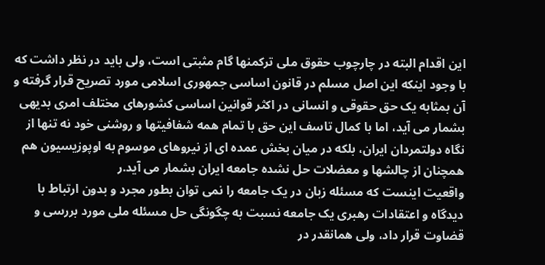اين اقدام البته در چارچوب حقوق ملی ترکمنها گام مثبتی است، ولی بايد در نظر داشت که با وجود اينکه اين اصل مسلم در قانون اساسی جمهوری اسلامی مورد تصريح قرار گرفته و آن بمثابه يک حق حقوقی و انسانی در اکثر قوانين اساسی کشورهای مختلف امری بديهی بشمار می آيد، اما با کمال تاسف اين حق با تمام همه شفافيتها و روشنی خود نه تنها از نگاه دولتمردان ايران، بلکه در ميان بخش عمده ای از نيروهای موسوم به اوپوزيسيون هم همچنان از چالشها و معضلات حل نشده جامعه ايران بشمار می آيد.ر
واقعيت اينست که مسئله زبان در يک جامعه را نمی توان بطور مجرد و بدون ارتباط با ديدگاه و اعتقادات رهبری يک جامعه نسبت به چگونگی حل مسئله ملی مورد بررسی و قضاوت قرار داد، ولی همانقدر در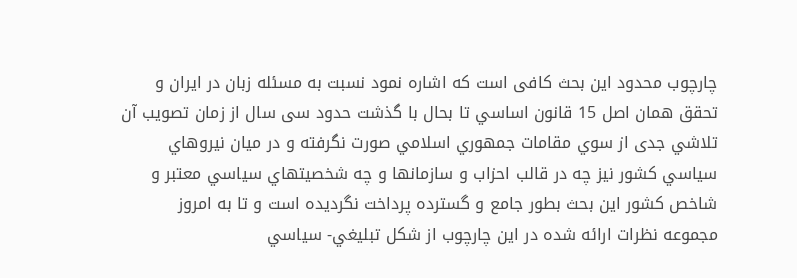چارچوب محدود اين بحث کافی است که اشاره نمود نسبت به مسئله زبان در ايران و تحقق همان اصل 15 قانون اساسي تا بحال با گذشت حدود سی سال از زمان تصويب آن تلاشي جدی از سوي مقامات جمهوري اسلامي صورت نگرفته و در ميان نيروهاي سياسي كشور نيز چه در قالب احزاب و سازمانها و چه شخصيتهاي سياسي معتبر و شاخص كشور اين بحث بطور جامع و گسترده پرداخت نگرديده است و تا به امروز مجموعه نظرات ارائه شده در اين چارچوب از شكل تبليغي- سياسي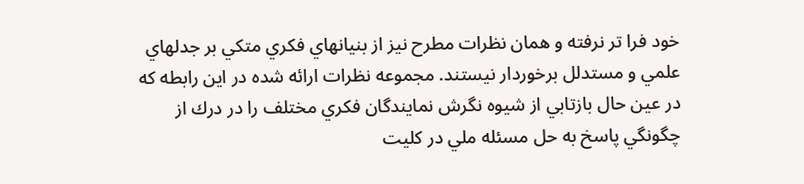خود فرا تر نرفته و همان نظرات مطرح نيز از بنيانهاي فكري متكي بر جدلهاي علمي و مستدلل برخوردار نيستند. مجموعه نظرات ارائه شده در اين رابطه كه در عين حال بازتابي از شيوه نگرش نمايندگان فكري مختلف را در درك از چگونگي پاسخ به حل مسئله ملي در كليت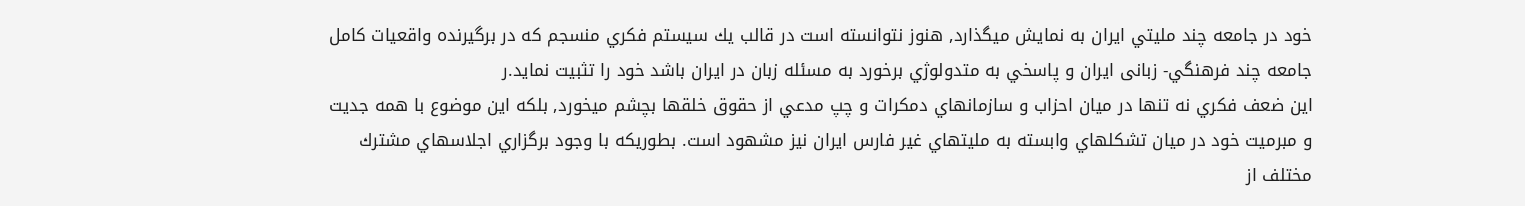خود در جامعه چند مليتي ايران به نمايش ميگذارد, هنوز نتوانسته است در قالب يك سيستم فكري منسجم كه در برگيرنده واقعيات كامل جامعه چند فرهنگي- زبانی ايران و پاسخي به متدولوژي برخورد به مسئله زبان در ايران باشد خود را تثبيت نمايد.ر
اين ضعف فكري نه تنها در ميان احزاب و سازمانهاي دمكرات و چپ مدعي از حقوق خلقها بچشم ميخورد, بلكه اين موضوع با همه جديت و مبرميت خود در ميان تشكلهاي وابسته به مليتهاي غير فارس ايران نيز مشهود است. بطوريكه با وجود برگزاري اجلاسهاي مشترك مختلف از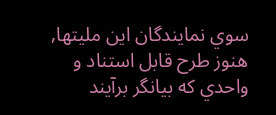سوي نمايندگان اين مليتها, هنوز طرح قابل استناد و واحدي كه بيانگر برآيند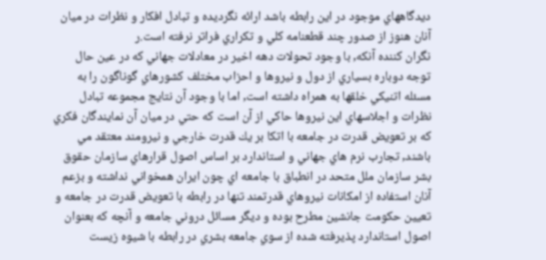ديدگاههاي موجود در اين رابطه باشد ارائه نگرديده و تبادل افكار و نظرات در ميان آنان هنوز از صدور چند قطعنامه كلي و تكراري فراتر نرفته است.ر
نگران كننده آنكه, با وجود تحولات دهه اخير در معادلات جهاني كه در عين حال توجه دوباره بسياري از دول و نيروها و احزاب مختلف كشورهاي گوناگون را به مسئله اتنيكي خلقها به همراه داشته است, اما با وجود آن نتايج مجموعه تبادل نظرات و اجلاسهاي اين نيروها حاكي از آن است كه حتي در ميان آن نمايندگان فكري كه بر تعويض قدرت در جامعه با اتكا بر يك قدرت خارجي و نيرومند معتقد مي باشند, تجارب نرم هاي جهاني و استاندارد بر اساس اصول قرارهاي سازمان حقوق بشر سازمان ملل متحد در انطباق با جامعه اي چون ايران همخواني نداشته و بزعم آنان استفاده از امكانات نيروهاي قدرتمند تنها در رابطه با تعويض قدرت در جامعه و تعيين حكومت جانشين مطرح بوده و ديگر مسائل دروني جامعه و آنچه كه بعنوان اصول استاندارد پذيرفته شده از سوي جامعه بشري در رابطه با شيوه زيست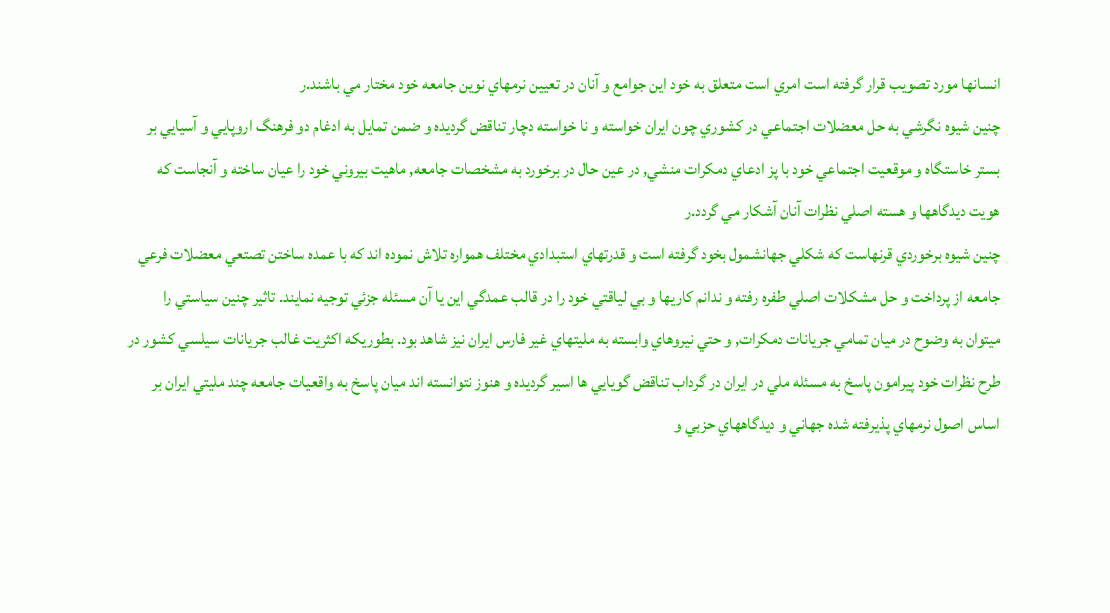انسانها مورد تصويب قرار گرفته است امري است متعلق به خود اين جوامع و آنان در تعيين نرمهاي نوين جامعه خود مختار مي باشند.ر
چنين شيوه نگرشي به حل معضلات اجتماعي در كشوري چون ايران خواسته و نا خواسته دچار تناقض گرديده و ضمن تمايل به ادغام دو فرهنگ اروپايي و آسيايي بر بستر خاستگاه و موقعيت اجتماعي خود با پز ادعاي دمكرات منشي, در عين حال در برخورد به مشخصات جامعه, ماهيت بيروني خود را عيان ساخته و آنجاست كه هويت ديدگاهها و هسته اصلي نظرات آنان آشكار مي گردد.ر
چنين شيوه برخوردي قرنهاست كه شكلي جهانشمول بخود گرفته است و قدرتهاي استبدادي مختلف همواره تلاش نموده اند كه با عمده ساختن تصتعي معضلات فرعي جامعه از پرداخت و حل مشكلات اصلي طفره رفته و ندانم كاريها و بي لياقتي خود را در قالب عمدگي اين يا آن مسئله جزئي توجيه نمايند. تاثير چنين سياستي را ميتوان به وضوح در ميان تمامي جريانات دمكرات, و حتي نيروهاي وابسته به مليتهاي غير فارس ايران نيز شاهد بود. بطوريكه اكثريت غالب جريانات سيلسي كشور در طرح نظرات خود پيرامون پاسخ به مسئله ملي در ايران در گرداب تناقض گويايي ها اسير گرديده و هنوز نتوانسته اند ميان پاسخ به واقعيات جامعه چند مليتي ايران بر اساس اصول نرمهاي پذيرفته شده جهاني و ديدگاههاي حزبي و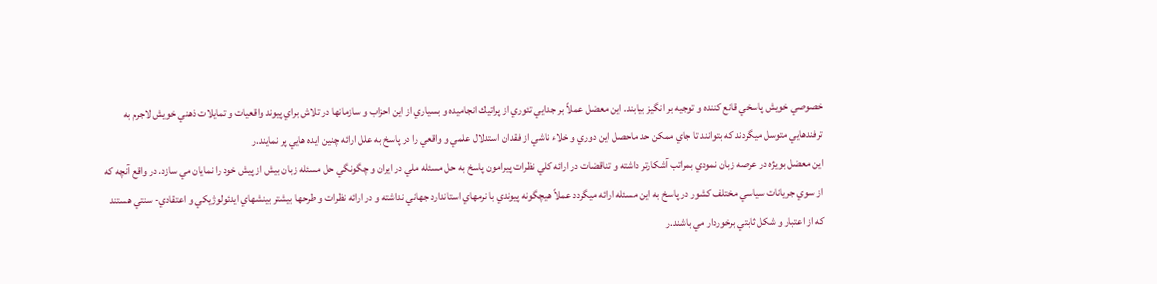خصوصي خويش پاسخي قانع كننده و توجيه بر انگيز بيابند. اين معضل عملاً بر جدايي تئوري از پراتيك انجاميده و بسياري از اين احزاب و سازمانها در تلاش براي پيوند واقعيات و تمايلات ذهني خويش لاجرم به ترفندهايي متوسل ميگردند كه بتوانند تا جاي ممكن حد ماحصل اين دوري و خلاء ناشي از فقدان استدلال علمي و واقعي را در پاسخ به علل ارائه چنين ايده هايي پر نمايند.ر
اين معضل بويژه در عرصه زبان نمودي بمراتب آشكارتر داشته و تناقضات در ارائه كلي نظرات پيرامون پاسخ به حل مسئله ملي در ايران و چگونگي حل مسئله زبان بيش از پيش خود را نمايان مي سازد. در واقع آنچه كه از سوي جريانات سياسي مختلف كشور در پاسخ به اين مسئله ارائه ميگردد عملاً هيچگونه پيوندي با نرمهاي استاندارد جهاني نداشته و در ارائه نظرات و طرحها بيشتر بينشهاي ايدئولوژيكي و اعتقادي- سنتي هستند كه از اعتبار و شكل ثابتي برخوردار مي باشند.ر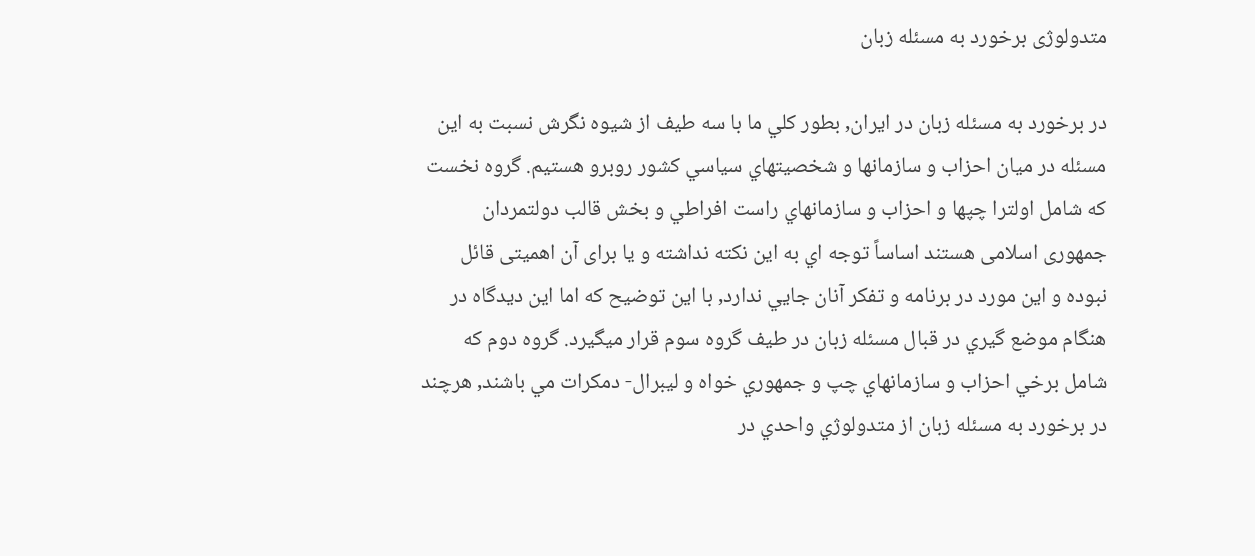متدولوژی برخورد به مسئله زبان

در برخورد به مسئله زبان در ايران, بطور كلي ما با سه طيف از شيوه نگرش نسبت به اين مسئله در ميان احزاب و سازمانها و شخصيتهاي سياسي كشور روبرو هستيم. گروه نخست كه شامل اولترا چپها و احزاب و سازمانهاي راست افراطي و بخش قالب دولتمردان جمهوری اسلامی هستند اساساً توجه اي به اين نكته نداشته و يا برای آن اهميتی قائل نبوده و اين مورد در برنامه و تفكر آنان جايي ندارد, با اين توضيح كه اما اين ديدگاه در هنگام موضع گيري در قبال مسئله زبان در طيف گروه سوم قرار ميگيرد. گروه دوم كه شامل برخي احزاب و سازمانهاي چپ و جمهوري خواه و ليبرال- دمكرات مي باشند, هرچند در برخورد به مسئله زبان از متدولوژي واحدي در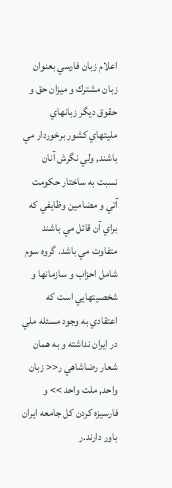اعلام زبان فارسي بعنوان زبان مشترك و ميزان حق و حقوق ديگر زبانهاي مليتهاي كشور برخوردار مي باشند, ولي نگرش آنان نسبت به ساختار حكومت آتي و مضامين وظايفي كه براي آن قائل مي باشند متفاوت مي باشد. گروه سوم شامل احزاب و سازمانها و شخصيتهايي است كه اعتقادي به وجود مسئله ملي در ايران نداشته و به همان شعار رضاشاهي ر<< زبان واحد, ملت واحد >> و فارسيزه كردن كل جامعه ايران باور دارند.ر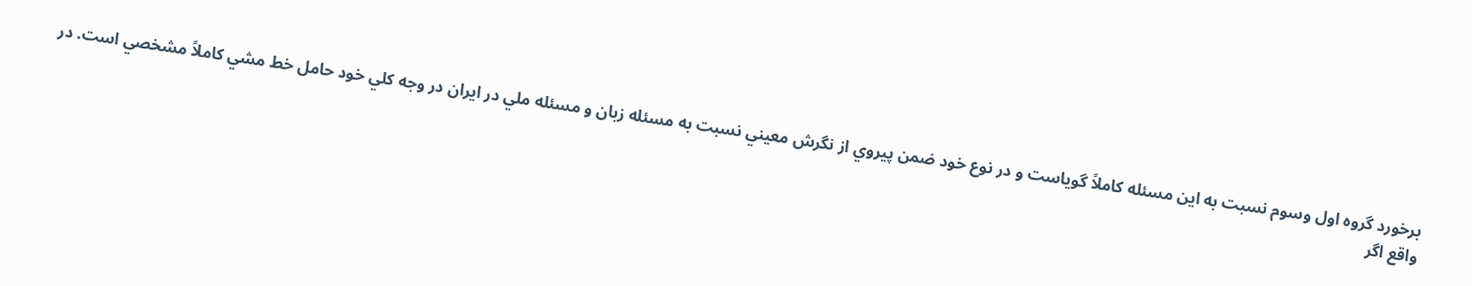برخورد گروه اول وسوم نسبت به اين مسئله كاملاً گوياست و در نوع خود ضمن پيروي از نگرش معيني نسبت به مسئله زبان و مسئله ملي در ايران در وجه كلي خود حامل خط مشي كاملاً مشخصي است. در واقع اگر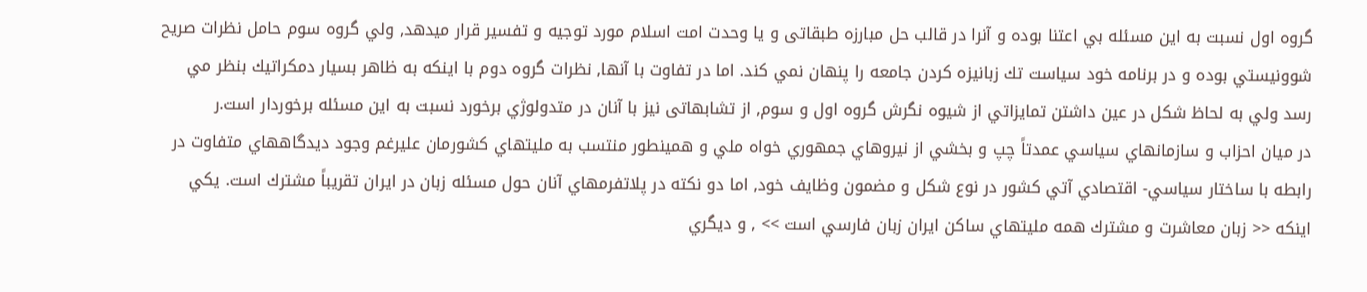گروه اول نسبت به اين مسئله بي اعتنا بوده و آنرا در قالب حل مبارزه طبقاتی و يا وحدت امت اسلام مورد توجيه و تفسير قرار ميدهد, ولي گروه سوم حامل نظرات صريح شوونيستي بوده و در برنامه خود سياست تك زبانيزه كردن جامعه را پنهان نمي كند. اما در تفاوت با آنها, نظرات گروه دوم با اينكه به ظاهر بسيار دمكراتيك بنظر مي رسد ولي به لحاظ شکل در عين داشتن تمايزاتي از شيوه نگرش گروه اول و سوم, از تشابهاتی نيز با آنان در متدولوژي برخورد نسبت به اين مسئله برخوردار است.ر
در ميان احزاب و سازمانهاي سياسي عمدتاً چپ و بخشي از نيروهاي جمهوري خواه ملي و همينطور منتسب به مليتهاي كشورمان عليرغم وجود ديدگاههاي متفاوت در رابطه با ساختار سياسي- اقتصادي آتي كشور در نوع شكل و مضمون وظايف خود, اما دو نكته در پلاتفرمهاي آنان حول مسئله زبان در ايران تقريباً مشترك است. يكي اينكه << زبان معاشرت و مشترك همه مليتهاي ساكن ايران زبان فارسي است >> , و ديگري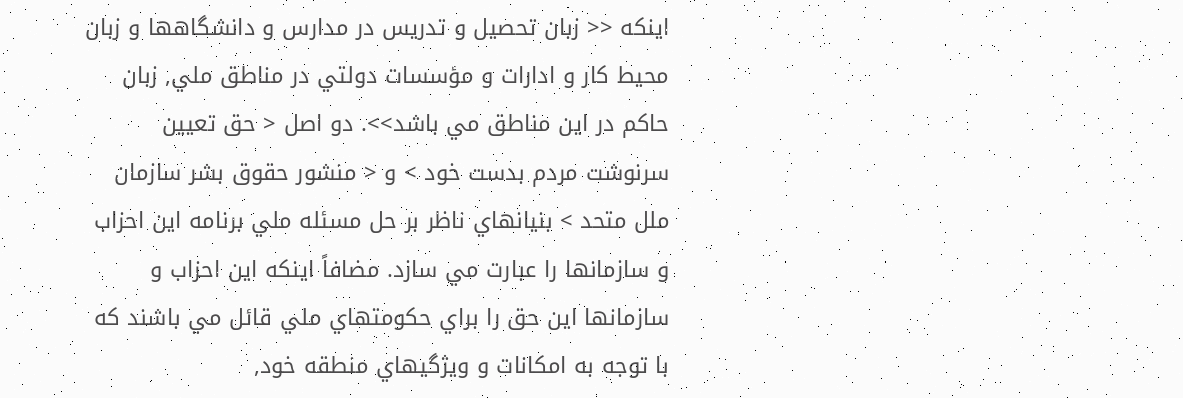اينكه << زبان تحصيل و تدريس در مدارس و دانشگاهها و زبان محيط كار و ادارات و مؤسسات دولتي در مناطق ملي, زبان حاكم در اين مناطق مي باشد>>. دو اصل < حق تعيين سرنوشت مردم بدست خود > و < منشور حقوق بشر سازمان ملل متحد > بنيانهاي ناظر بر حل مسئله ملي برنامه اين احزاب و سازمانها را عبارت مي سازد. مضافاً اينكه اين احزاب و سازمانها اين حق را براي حكومتهاي ملي قائل مي باشند كه با توجه به امكانات و ويژگيهاي منطقه خود,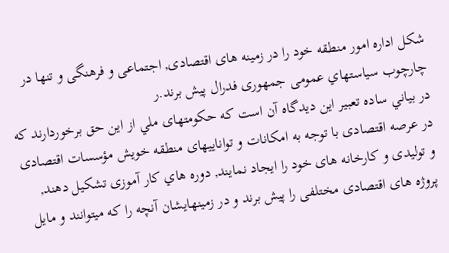شكل اداره امور منطقه خود را در زمينه های اقتصادی, اجتماعی و فرهنگی و تنها در چارچوب سياستهاي عمومی جمهوری فدرال پيش برند.ر
در بياني ساده تعبير اين ديدگاه آن است كه حكومتهای ملي از اين حق برخوردارند كه در عرصه اقتصادی با توجه به امكانات و تواناييهای منطقه خويش مؤسسات اقتصادی و توليدی و كارخانه های خود را ايجاد نمايند, دوره هاي كار آموزی تشكيل دهند, پروژه های اقتصادی مختلفی را پيش برند و در زمينهايشان آنچه را كه ميتوانند و مايل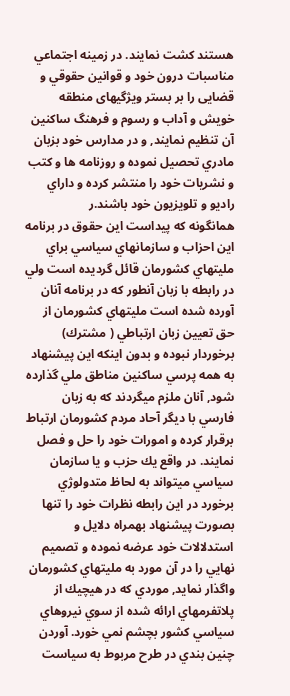هستند كشت نمايند. در زمينه اجتماعي مناسبات درون خود و قوانين حقوقي و قضايی را بر بستر ويژگيهای منطقه خويش و آداب و رسوم و فرهنگ ساكنين آن تنظيم نمايند, و در مدارس خود بزبان مادري تحصيل نموده و روزنامه ها و كتب و نشريات خود را منتشر كرده و داراي راديو و تلويزيون خود باشند.ر
همانگونه كه پيداست اين حقوق در برنامه اين احزاب و سازمانهاي سياسي براي مليتهاي كشورمان قائل گرديده است ولي در رابطه با زبان آنطور كه در برنامه آنان آورده شده است مليتهاي كشورمان از حق تعيين زبان ارتباطي ( مشترك) برخوردار نبوده و بدون اينكه اين پيشنهاد به همه پرسي ساكنين مناطق ملي گذارده شود, آنان ملزم ميگردند كه به زبان فارسي با ديگر آحاد مردم كشورمان ارتباط برقرار كرده و امورات خود را حل و فصل نمايند. در واقع يك حزب و يا سازمان سياسي ميتواند به لحاظ متدولوژي برخورد در اين رابطه نظرات خود را تنها بصورت پيشنهاد بهمراه دلايل و استدلالات خود عرضه نموده و تصميم نهايي را در آن مورد به مليتهاي كشورمان واگذار نمايد, موردي كه در هيچيك از پلاتفرمهاي ارائه شده از سوي نيروهاي سياسي كشور بچشم نمي خورد. آوردن چنين بندي در طرح مربوط به سياست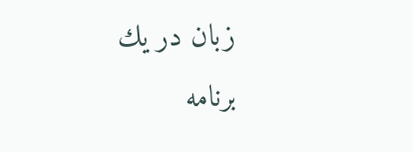زبان در يك برنامه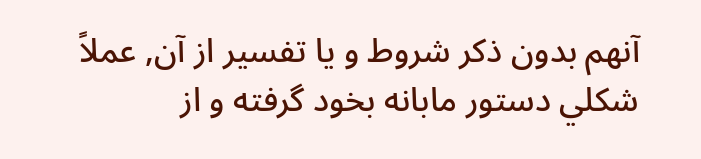آنهم بدون ذكر شروط و يا تفسير از آن, عملاً شكلي دستور مابانه بخود گرفته و از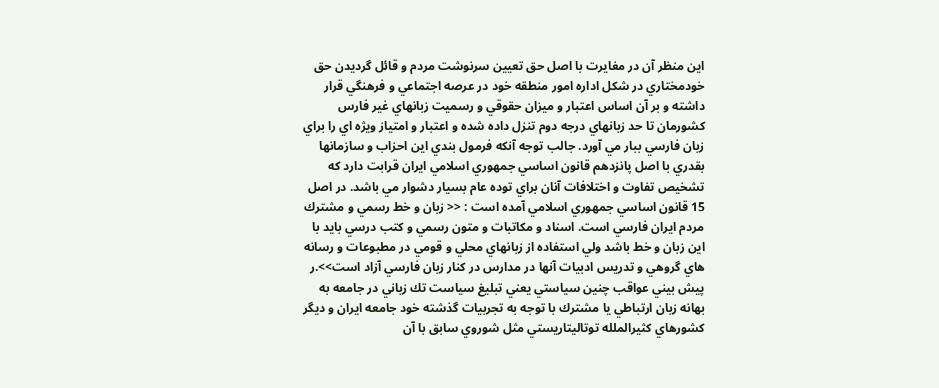اين منظر آن در مغايرت با اصل حق تعيين سرنوشت مردم و قائل گرديدن حق خودمختاري در شكل اداره امور منطقه خود در عرصه اجتماعي و فرهنگي قرار داشته و بر آن اساس اعتبار و ميزان حقوقي و رسميت زبانهاي غير فارس كشورمان تا حد زبانهاي درجه دوم تنزل داده شده و اعتبار و امتياز ويژه اي را براي زبان فارسي ببار مي آورد. جالب توجه آنكه فرمول بندي اين احزاب و سازمانها بقدري با اصل پانزدهم قانون اساسي جمهوري اسلامي ايران قرابت دارد كه تشخيص تفاوت و اختلافات آنان براي توده عام بسيار دشوار مي باشد. در اصل 15 قانون اساسي جمهوري اسلامي آمده است : << زبان و خط رسمي و مشترك مردم ايران فارسي است. اسناد و مكاتبات و متون رسمي و كتب درسي بايد با اين زبان و خط باشد ولي استفاده از زبانهاي محلي و قومي در مطبوعات و رسانه هاي گروهي و تدريس ادبيات آنها در مدارس در كنار زبان فارسي آزاد است>>.ر
پيش بيني عواقب چنين سياستي يعني تبليغ سياست تك زباني در جامعه به بهانه زبان ارتباطي يا مشترك با توجه به تجربيات گذشته خود جامعه ايران و ديگر كشورهاي كثيرالملله توتاليتاريستي مثل شوروي سابق با آن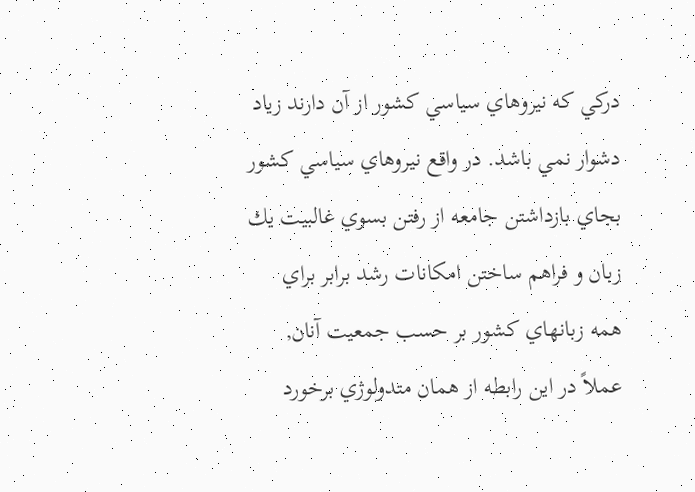دركي كه نيروهاي سياسي كشور از آن دارند زياد دشوار نمي باشد. در واقع نيروهاي سياسي كشور بجاي بازداشتن جامعه از رفتن بسوي غالبيت يك زبان و فراهم ساختن امكانات رشد برابر براي همه زبانهاي كشور بر حسب جمعيت آنان, عملاً در اين رابطه از همان متدولوژي برخورد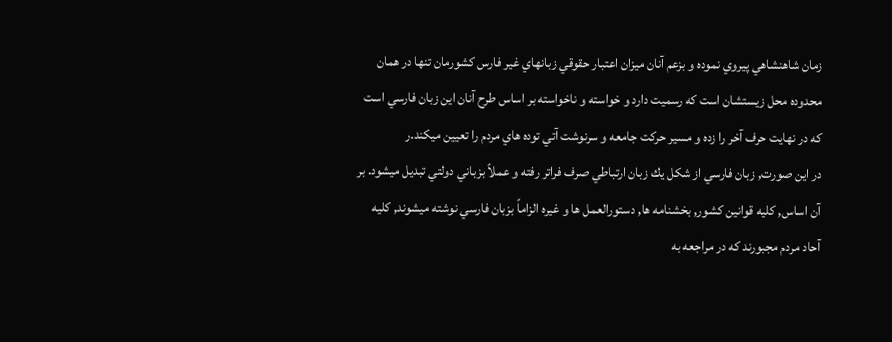زمان شاهنشاهي پيروي نموده و بزعم آنان ميزان اعتبار حقوقي زبانهاي غير فارس كشورمان تنها در همان محدوده محل زيستشان است كه رسميت دارد و خواسته و ناخواسته بر اساس طرح آنان اين زبان فارسي است كه در نهايت حرف آخر را زده و مسير حركت جامعه و سرنوشت آتي توده هاي مردم را تعيين ميكند.ر
در اين صورت, زبان فارسي از شكل يك زبان ارتباطي صرف فراتر رفته و عملاً بزباني دولتي تبديل ميشود. بر آن اساس, كليه قوانين كشور, بخشنامه ها, دستورالعمل ها و غيره الزاماً بزبان فارسي نوشته ميشوند, كليه آحاد مردم مجبورند كه در مراجعه به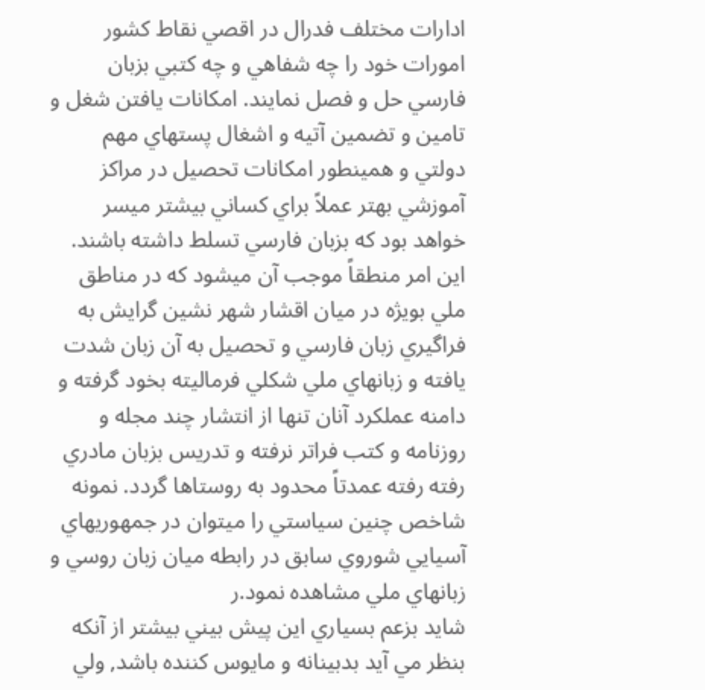ادارات مختلف فدرال در اقصي نقاط كشور امورات خود را چه شفاهي و چه كتبي بزبان فارسي حل و فصل نمايند. امكانات يافتن شغل و تامين و تضمين آتيه و اشغال پستهاي مهم دولتي و همينطور امكانات تحصيل در مراكز آموزشي بهتر عملاً براي كساني بيشتر ميسر خواهد بود كه بزبان فارسي تسلط داشته باشند. اين امر منطقاً موجب آن ميشود كه در مناطق ملي بويژه در ميان اقشار شهر نشين گرايش به فراگيري زبان فارسي و تحصيل به آن زبان شدت يافته و زبانهاي ملي شكلي فرماليته بخود گرفته و دامنه عملكرد آنان تنها از انتشار چند مجله و روزنامه و كتب فراتر نرفته و تدريس بزبان مادري رفته رفته عمدتاً محدود به روستاها گردد. نمونه شاخص چنين سياستي را ميتوان در جمهوريهاي آسيايي شوروي سابق در رابطه ميان زبان روسي و زبانهاي ملي مشاهده نمود.ر
شايد بزعم بسياري اين پيش بيني بيشتر از آنكه بنظر مي آيد بدبينانه و مايوس كننده باشد, ولي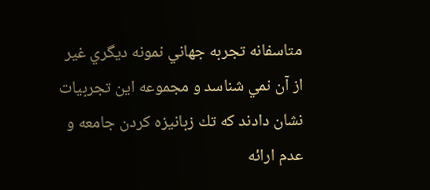متاسفانه تجربه جهاني نمونه ديگري غير از آن نمي شناسد و مجموعه اين تجربيات نشان دادند كه تك زبانيزه كردن جامعه و عدم ارائه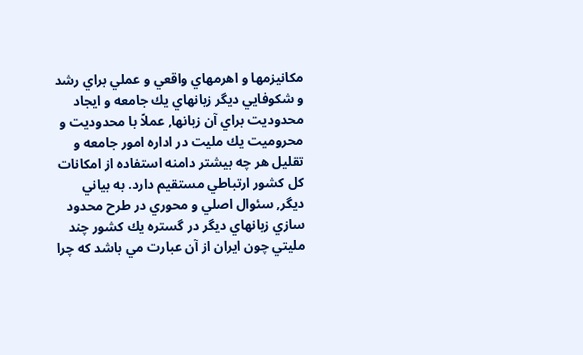مكانيزمها و اهرمهاي واقعي و عملي براي رشد و شكوفايي ديگر زبانهاي يك جامعه و ايجاد محدوديت براي آن زبانها, عملاً با محدوديت و محروميت يك مليت در اداره امور جامعه و تقليل هر چه بيشتر دامنه استفاده از امكانات كل كشور ارتباطي مستقيم دارد. به بياني ديگر, سئوال اصلي و محوري در طرح محدود سازي زبانهاي ديگر در گستره يك كشور چند مليتي چون ايران از آن عبارت مي باشد كه چرا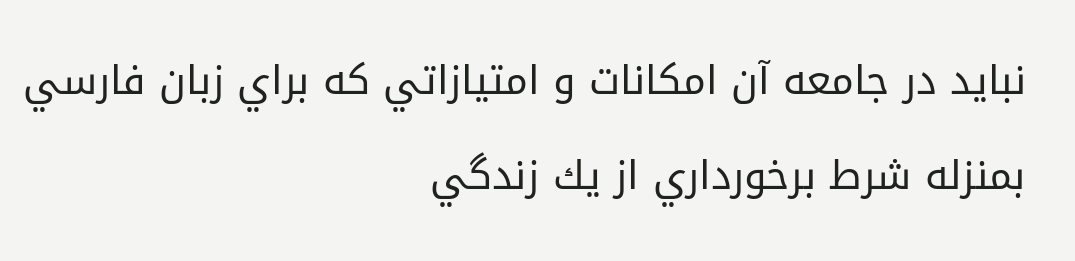نبايد در جامعه آن امكانات و امتيازاتي كه براي زبان فارسي بمنزله شرط برخورداري از يك زندگي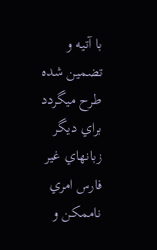با آتيه و تضمين شده طرح ميگردد براي ديگر زبانهاي غير فارس امري ناممكن و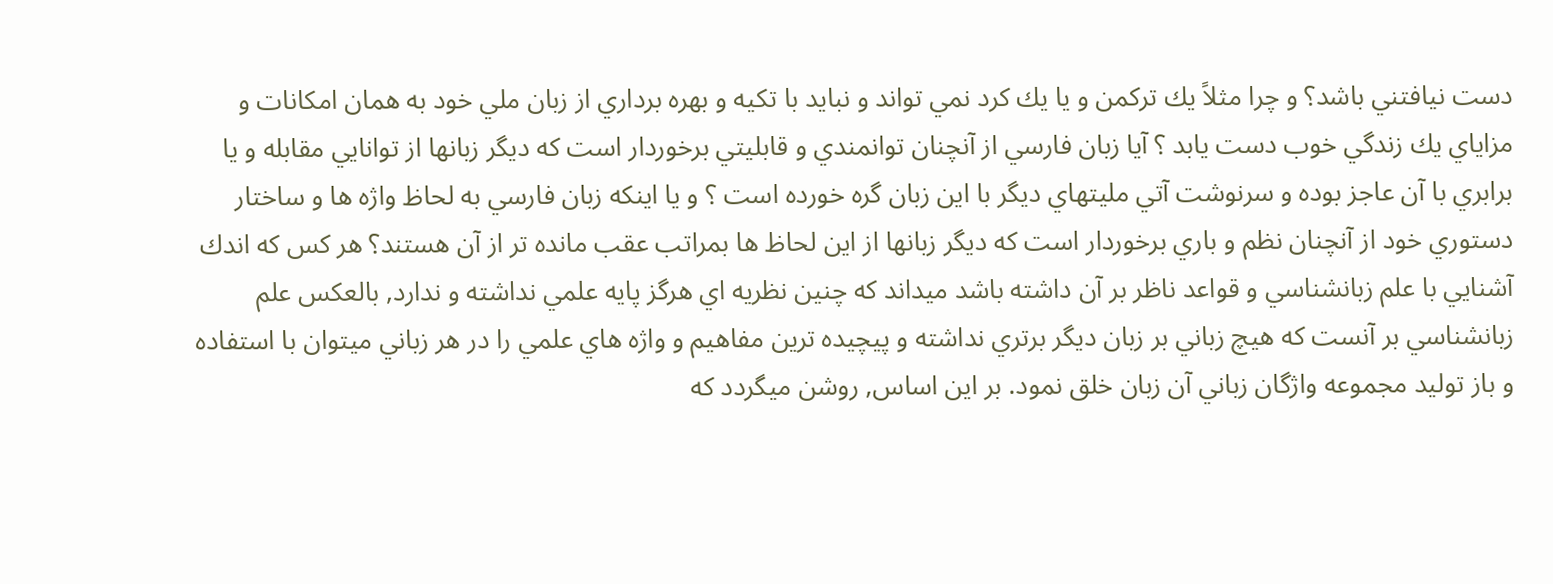دست نيافتني باشد؟ و چرا مثلاً يك تركمن و يا يك كرد نمي تواند و نبايد با تكيه و بهره برداري از زبان ملي خود به همان امكانات و مزاياي يك زندگي خوب دست يابد ؟ آيا زبان فارسي از آنچنان توانمندي و قابليتي برخوردار است كه ديگر زبانها از توانايي مقابله و يا برابري با آن عاجز بوده و سرنوشت آتي مليتهاي ديگر با اين زبان گره خورده است ؟ و يا اينكه زبان فارسي به لحاظ واژه ها و ساختار دستوري خود از آنچنان نظم و باري برخوردار است كه ديگر زبانها از اين لحاظ ها بمراتب عقب مانده تر از آن هستند؟ هر كس كه اندك آشنايي با علم زبانشناسي و قواعد ناظر بر آن داشته باشد ميداند كه چنين نظريه اي هرگز پايه علمي نداشته و ندارد, بالعكس علم زبانشناسي بر آنست كه هيچ زباني بر زبان ديگر برتري نداشته و پيچيده ترين مفاهيم و واژه هاي علمي را در هر زباني ميتوان با استفاده و باز توليد مجموعه واژگان زباني آن زبان خلق نمود. بر اين اساس, روشن ميگردد كه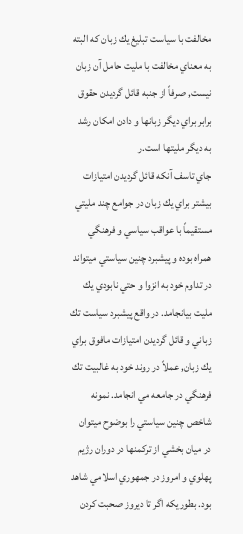مخالفت با سياست تبليغ يك زبان كه البته به معناي مخالفت با مليت حامل آن زبان نيست, صرفاً از جنبه قائل گرديدن حقوق برابر براي ديگر زبانها و دادن امكان رشد به ديگر مليتها است.ر
جاي تاسف آنكه قائل گرديدن امتيازات بيشتر براي يك زبان در جوامع چند مليتي مستقيماً با عواقب سياسي و فرهنگي همراه بوده و پيشبرد چنين سياستي ميتواند در تداوم خود به انزوا و حتي نابودي يك مليت بيانجامد. در واقع پيشبرد سياست تك زباني و قائل گرديدن امتيازات مافوق براي يك زبان, عملاً در روند خود به غالبيت تك فرهنگي در جامعه مي انجامد. نمونه شاخص چنين سياستي را بوضوح ميتوان در ميان بخشي از تركمنها در دوران رژيم پهلوي و امروز در جمهوري اسلامي شاهد بود. بطوريكه اگر تا ديروز صحبت كردن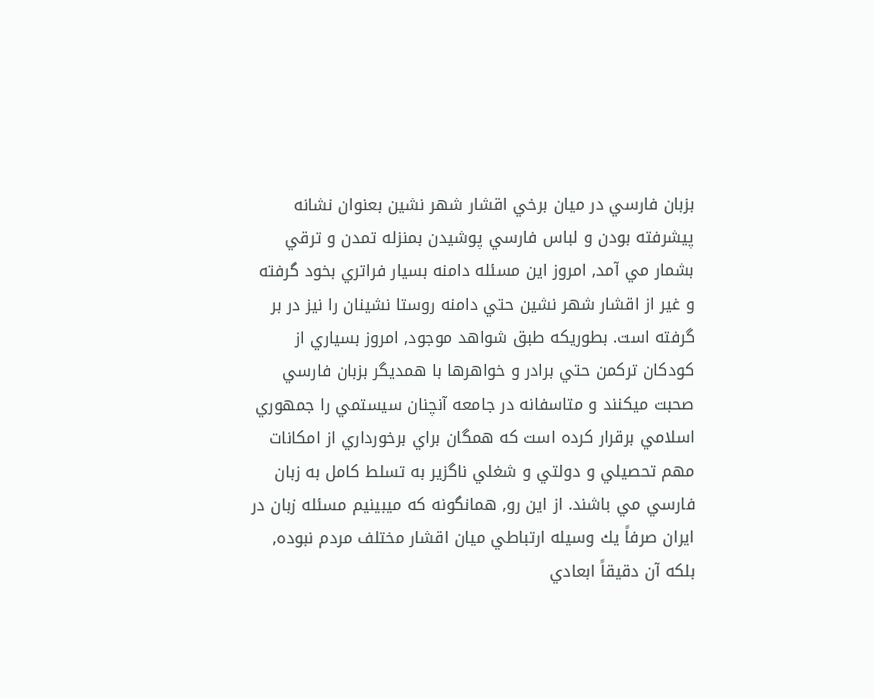بزبان فارسي در ميان برخي اقشار شهر نشين بعنوان نشانه پيشرفته بودن و لباس فارسي پوشيدن بمنزله تمدن و ترقي بشمار مي آمد, امروز اين مسئله دامنه بسيار فراتري بخود گرفته و غير از اقشار شهر نشين حتي دامنه روستا نشينان را نيز در بر گرفته است. بطوريكه طبق شواهد موجود, امروز بسياري از كودكان تركمن حتي برادر و خواهرها با همديگر بزبان فارسي صحبت ميكنند و متاسفانه در جامعه آنچنان سيستمي را جمهوري اسلامي برقرار كرده است كه همگان براي برخورداري از امكانات مهم تحصيلي و دولتي و شغلي ناگزير به تسلط كامل به زبان فارسي مي باشند. از اين رو, همانگونه كه ميبينيم مسئله زبان در ايران صرفاً يك وسيله ارتباطي ميان اقشار مختلف مردم نبوده, بلكه آن دقيقاً ابعادي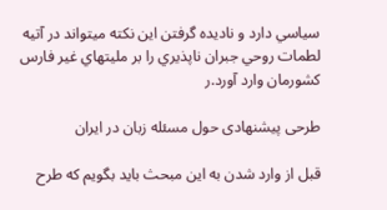سياسي دارد و ناديده گرفتن اين نكته ميتواند در آتيه لطمات روحي جبران ناپذيري را بر مليتهاي غير فارس كشورمان وارد آورد.ر

طرحی پيشنهادی حول مسئله زبان در ايران

قبل از وارد شدن به اين مبحث بايد بگويم كه طرح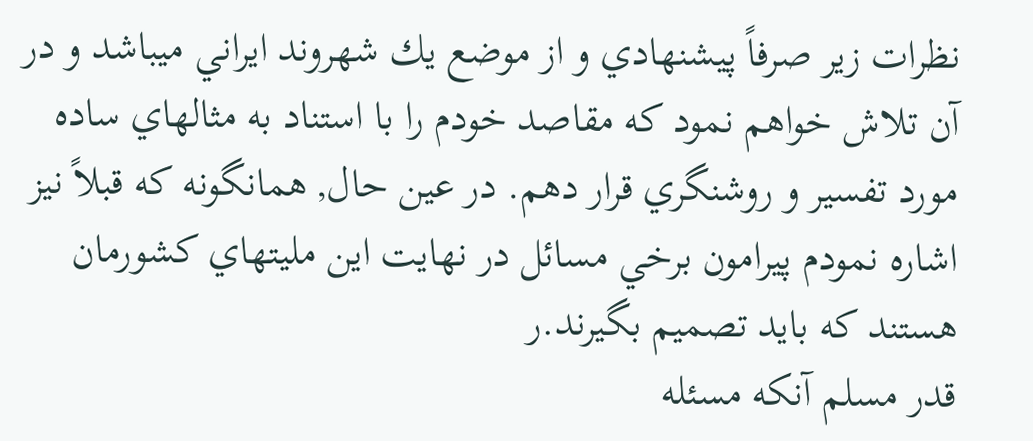نظرات زير صرفاً پيشنهادي و از موضع يك شهروند ايراني ميباشد و در آن تلاش خواهم نمود كه مقاصد خودم را با استناد به مثالهاي ساده مورد تفسير و روشنگري قرار دهم. در عين حال, همانگونه كه قبلاً نيز اشاره نمودم پيرامون برخي مسائل در نهايت اين مليتهاي كشورمان هستند كه بايد تصميم بگيرند.ر
قدر مسلم آنكه مسئله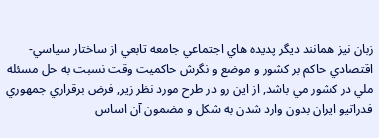زبان نيز همانند ديگر پديده هاي اجتماعي جامعه تابعي از ساختار سياسي- اقتصادي حاكم بر كشور و موضع و نگرش حاكميت وقت نسبت به حل مسئله ملي در كشور مي باشد, از اين رو در طرح مورد نظر زير, فرض برقراري جمهوري فدراتيو ايران بدون وارد شدن به شكل و مضمون آن اساس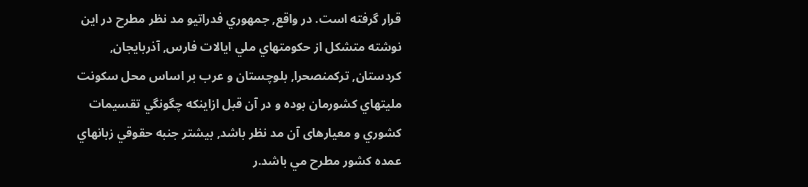قرار گرفته است. در واقع, جمهوري فدراتيو مد نظر مطرح در اين نوشته متشكل از حكومتهاي ملي ايالات فارس, آذربايجان, كردستان, تركمنصحرا, بلوچستان و عرب بر اساس محل سكونت مليتهاي كشورمان بوده و در آن قبل ازاينكه چگونگي تقسيمات كشوري و معيارهای آن مد نظر باشد, بيشتر جنبه حقوقي زبانهاي عمده كشور مطرح مي باشد.ر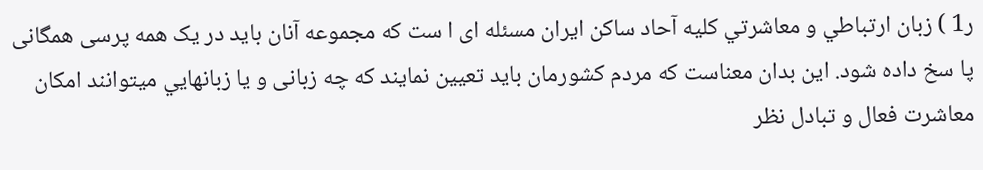ر1 ) زبان ارتباطي و معاشرتي كليه آحاد ساكن ايران مسئله ای ا ست كه مجموعه آنان بايد در يک همه پرسی همگانی پا سخ داده شود. اين بدان معناست كه مردم كشورمان بايد تعيين نمايند که چه زبانی و يا زبانهايي ميتوانند امکان معاشرت فعال و تبادل نظر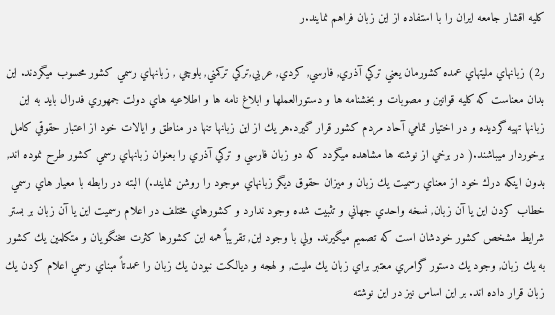کليه اقشار جامعه ايران را با استفاده از اين زبان فراهم نمايند.ر

ر2) زبانهاي مليتهاي عمده كشورمان يعني تركي آذري, فارسي, كردي, عربي,تركي تركمني, بلوچي , زبانهاي رسمي كشور محسوب ميگردند. اين بدان معناست كه كليه قوانين و مصوبات و بخشنامه ها و دستورالعملها و ابلاغ نامه ها و اطلاعيه هاي دولت جمهوري فدرال بايد به اين زبانها تهيه گرديده و در اختيار تمامي آحاد مردم كشور قرار گيرد.هر يك از اين زبانها تنها در مناطق و ايالات خود از اعتبار حقوقي كامل برخوردار ميباشند.( در برخي از نوشته ها مشاهده ميگردد كه دو زبان فارسي و تركي آذري را بعنوان زبانهاي رسمي كشور طرح نموده اند, بدون اينكه درك خود از معناي رسميت يك زبان و ميزان حقوق ديگر زبانهاي موجود را روشن نمايند.) البته در رابطه با معيار هاي رسمي خطاب كردن اين يا آن زبان, نسخه واحدي جهاني و تثبيت شده وجود ندارد و كشورهاي مختلف در اعلام رسميت اين يا آن زبان بر بستر شرايط مشخص كشور خودشان است كه تصميم ميگيرند. ولي با وجود اين, تقريباً همه اين كشورها كثرت سخنگويان و متكلمين يك كشور به يك زبان, وجود يك دستور گرامري معتبر براي زبان يك مليت, و لهجه و ديالكت نبودن يك زبان را عمدتاً مبناي رسمي اعلام كردن يك زبان قرار داده اند. بر اين اساس نيز در اين نوشته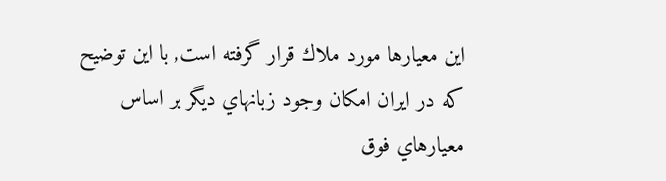اين معيارها مورد ملاك قرار گرفته است, با اين توضيح كه در ايران امكان وجود زبانهاي ديگر بر اساس معيارهاي فوق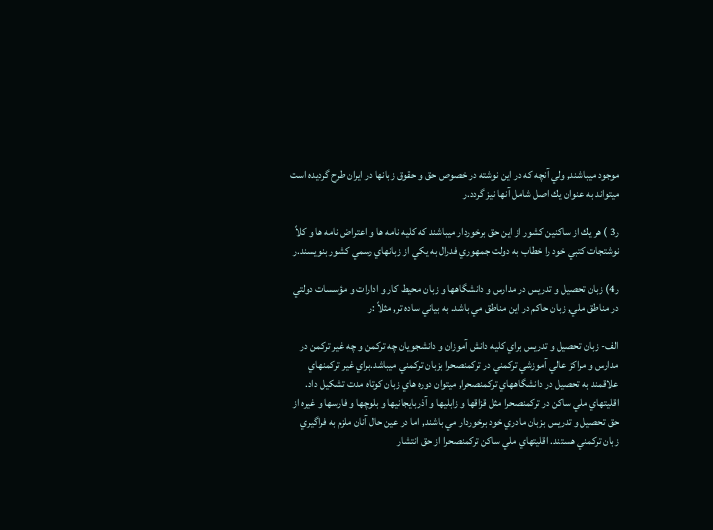موجود ميباشند, ولي آنچه كه در اين نوشته در خصوص حق و حقوق زبانها در ايران طرح گرديده است ميتواند به عنوان يك اصل شامل آنها نيز گردد.ر

ر3 ) هر يك از ساكنين كشور از اين حق برخوردار ميباشند كه كليه نامه ها و اعتراض نامه ها و كلاً نوشتجات كتبي خود را خطاب به دولت جمهوري فدرال به يكي از زبانهاي رسمي كشور بنويسند.ر

ر4) زبان تحصيل و تدريس در مدارس و دانشگاهها و زبان محيط كار و ادارات و مؤسسات دولتي در مناطق ملي, زبان حاكم در اين مناطق مي باشد. به بياني ساده تر, مثلاً :ر

الف- زبان تحصيل و تدريس براي كليه دانش آموزان و دانشجويان چه تركمن و چه غير تركمن در مدارس و مراكز عالي آموزشي تركمني در تركمنصحرا بزبان تركمني ميباشد.براي غير تركمنهاي علاقمند به تحصيل در دانشگاههاي تركمنصحرا, ميتوان دوره هاي زبان كوتاه مدت تشكيل داد. اقليتهاي ملي ساكن در تركمنصحرا مثل قزاقها و زابليها و آذربايجانيها و بلوچها و فارسها و غيره از حق تحصيل و تدريس بزبان مادري خود برخوردار مي باشند, اما در عين حال آنان ملزم به فراگيري زبان تركمني هستند. اقليتهاي ملي ساكن تركمنصحرا از حق انتشار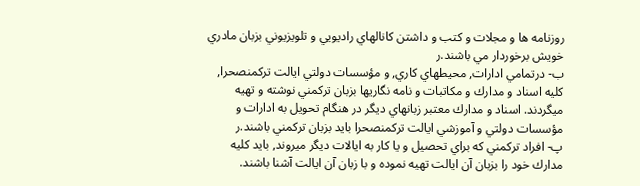روزنامه ها و مجلات و كتب و داشتن كانالهاي راديويي و تلويزيوني بزبان مادري خويش برخوردار مي باشند.ر
ب- درتمامي ادارات, محيطهاي كاري, و مؤسسات دولتي ايالت تركمنصحرا, كليه اسناد و مدارك و مكاتبات و نامه نگاريها بزبان تركمني نوشته و تهيه ميگردند. اسناد و مدارك معتبر زبانهاي ديگر در هنگام تحويل به ادارات و مؤسسات دولتي و آموزشي ايالت تركمنصحرا بايد بزبان تركمني باشند.ر
پ- افراد تركمني كه براي تحصيل و يا كار به ايالات ديگر ميروند, بايد كليه مدارك خود را بزبان آن ايالت تهيه نموده و با زبان آن ايالت آشنا باشند.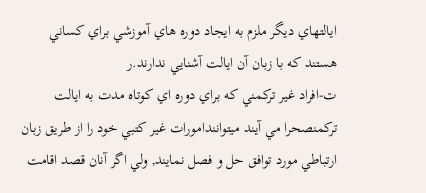ايالتهاي ديگر ملزم به ايجاد دوره هاي آموزشي براي كساني هستند كه با زبان آن ايالت آشنايي ندارند.ر
ت-افراد غير تركمني كه براي دوره اي كوتاه مدت به ايالت تركمنصحرا مي آيند ميتوانندامورات غير كتبي خود را از طريق زبان ارتباطي مورد توافق حل و فصل نمايند, ولي اگر آنان قصد اقامت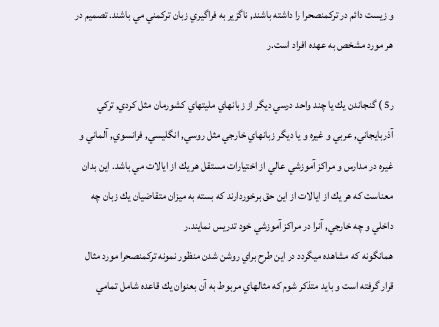و زيست دائم در تركمنصحرا را داشته باشند, ناگزير به فراگيري زبان تركمني مي باشند. تصميم در هر مورد مشخص به عهده افراد است.ر

ر5 ) گنجاندن يك يا چند واحد درسي ديگر از زبانهاي مليتهاي كشورمان مثل كردي, تركي آذربايجاني, عربي و غيره و يا ديگر زبانهاي خارجي مثل روسي, انگليسي, فرانسوي, آلماني و غيره در مدارس و مراكز آموزشي عالي از اختيارات مستقل هر يك از ايالات مي باشد. اين بدان معناست كه هر يك از ايالات از اين حق برخوردارند كه بسته به ميزان متقاضيان يك زبان چه داخلي و چه خارجي, آنرا در مراكز آموزشي خود تدريس نمايند.ر
همانگونه كه مشاهده ميگردد در اين طرح براي روشن شدن منظور نمونه تركمنصحرا مورد مثال قرار گرفته است و بايد متذكر شوم كه مثالهاي مربوط به آن بعنوان يك قاعده شامل تمامي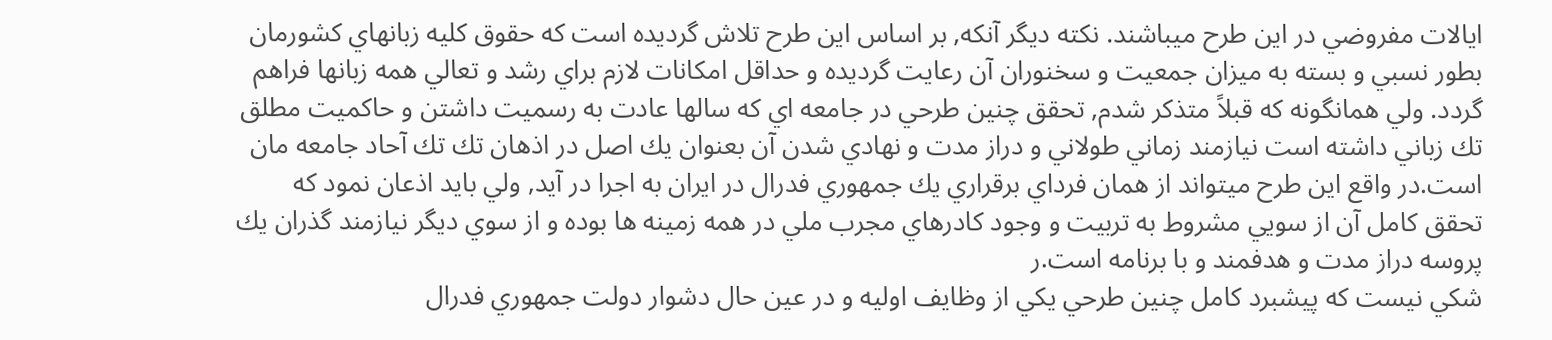ايالات مفروضي در اين طرح ميباشند. نكته ديگر آنكه, بر اساس اين طرح تلاش گرديده است كه حقوق كليه زبانهاي كشورمان بطور نسبي و بسته به ميزان جمعيت و سخنوران آن رعايت گرديده و حداقل امكانات لازم براي رشد و تعالي همه زبانها فراهم گردد. ولي همانگونه كه قبلاً متذكر شدم, تحقق چنين طرحي در جامعه اي كه سالها عادت به رسميت داشتن و حاكميت مطلق تك زباني داشته است نيازمند زماني طولاني و دراز مدت و نهادي شدن آن بعنوان يك اصل در اذهان تك تك آحاد جامعه مان است.در واقع اين طرح ميتواند از همان فرداي برقراري يك جمهوري فدرال در ايران به اجرا در آيد, ولي بايد اذعان نمود كه تحقق كامل آن از سويي مشروط به تربيت و وجود كادرهاي مجرب ملي در همه زمينه ها بوده و از سوي ديگر نيازمند گذران يك پروسه دراز مدت و هدفمند و با برنامه است.ر
شكي نيست كه پيشبرد كامل چنين طرحي يكي از وظايف اوليه و در عين حال دشوار دولت جمهوري فدرال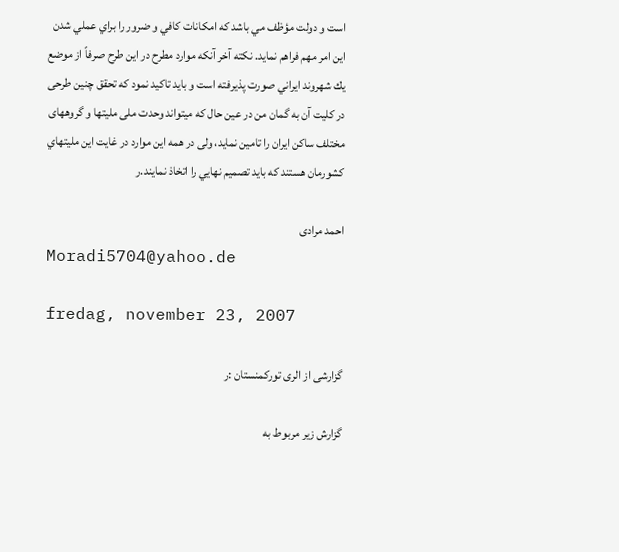است و دولت مؤظف مي باشد كه امكانات كافي و ضرور را براي عملي شدن اين امر مهم فراهم نمايد. نكته آخر آنكه موارد مطرح در اين طرح صرفاً از موضع يك شهروند ايراني صورت پذيرفته است و بايد تاكيد نمود كه تحقق چنين طرحی در کليت آن به گمان من در عين حال که ميتواند وحدت ملی مليتها و گروههای مختلف ساکن ايران را تامين نمايد، ولی در همه اين موارد در غايت اين مليتهاي كشورمان هستند كه بايد تصميم نهايي را اتخاذ نمايند.ر

احمد مرادی
Moradi5704@yahoo.de

fredag, november 23, 2007

گزارشی از الری تورکمنستان :ر

گزارش زیر مربوط به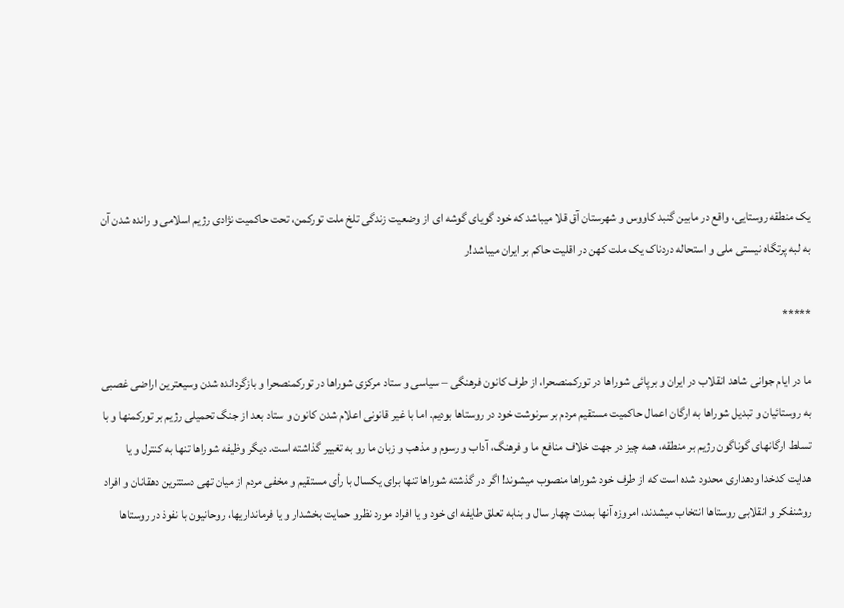یک منطقه روستایی، واقع در مابین گنبد کاووس و شهرستان آق قلا میباشد که خود گویای گوشه ای از وضعیت زندگی تلخ ملت تورکمن، تحت حاکمیت نژادی رژیم اسلامی و رانده شدن آن به لبه پرتگاه نیستی ملی و استحاله دردناک یک ملت کهن در اقلیت حاکم بر ایران میباشد!ر

*****

ما در ایام جوانی شاهد انقلاب در ایران و برپائی شوراها در تورکمنصحرا، از طرف کانون فرهنگی – سیاسی و ستاد مرکزی شوراها در تورکمنصحرا و بازگردانده شدن وسیعترین اراضی غصبی به روستائیان و تبدیل شوراها به ارگان اعمال حاکمیت مستقیم مردم بر سرنوشت خود در روستاها بودیم. اما با غیر قانونی اعلام شدن کانون و ستاد بعد از جنگ تحمیلی رژیم بر تورکمنها و با تسلط ارگانهای گوناگون رژیم بر منطقه، همه چیز در جهت خلاف منافع ما و فرهنگ، آداب و رسوم و مذهب و زبان ما رو به تغییر گذاشته است. دیگر وظیفه شوراها تنها به کنترل و یا هدایت کدخدا ودهداری محدود شده است که از طرف خود شوراها منصوب میشوند! اگر در گذشته شوراها تنها برای یکسال با رأی مستقیم و مخفی مردم از میان تهی دستترین دهقانان و افراد روشنفکر و انقلابی روستاها انتخاب میشدند، امروزه آنها بمدت چهار سال و بنابه تعلق طایفه ای خود و یا افراد مورد نظرو حمایت بخشدار و یا فرمانداریها، روحانیون با نفوذ در روستاها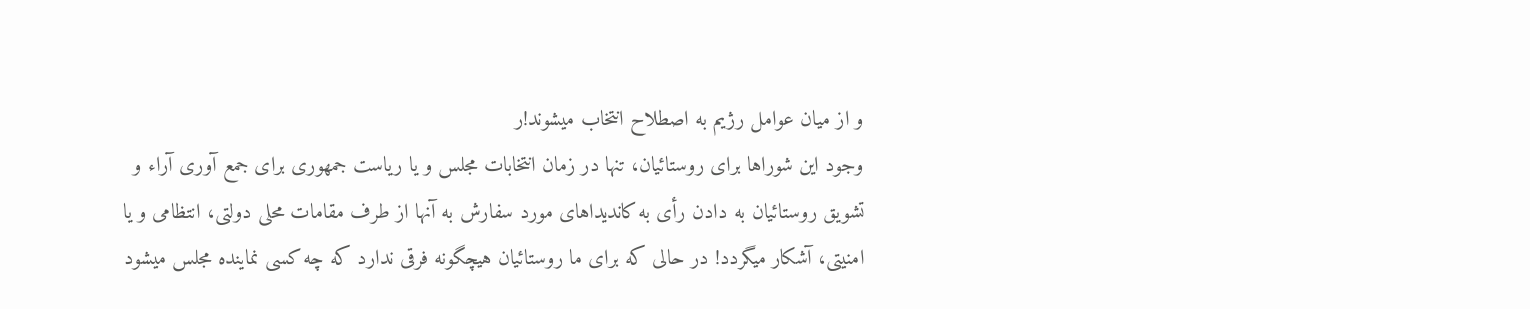و از میان عوامل رژیم به اصطلاح انتخاب میشوند!ر
وجود این شوراها برای روستائیان، تنها در زمان انتخابات مجلس و یا ریاست جمهوری برای جمع آوری آراء و تشویق روستائیان به دادن رأی به کاندیداهای مورد سفارش به آنها از طرف مقامات محلی دولتی، انتظامی و یا امنیتی، آشکار میگردد! در حالی که برای ما روستائیان هیچگونه فرقی ندارد که چه کسی نماینده مجلس میشود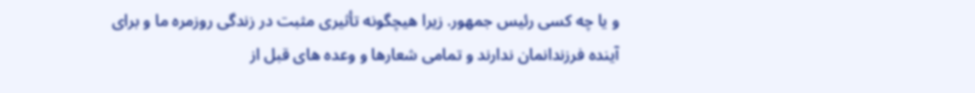و یا چه کسی رئیس جمهور. زیرا هیچگونه تأثیری مثبت در زندگی روزمره ما و برای آینده فرزندانمان ندارند و تمامی شعارها و وعده های قبل از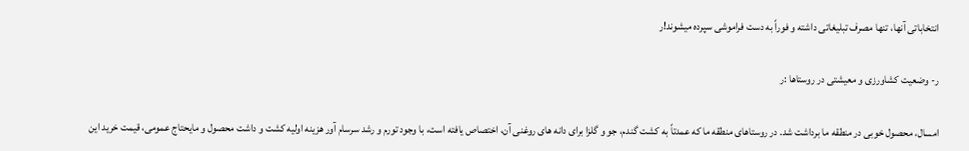انتخاباتی آنها، تنها مصرف تبلیغاتی داشته و فوراً به دست فراموشی سپرده میشوند!ر

ر- وضعیت کشاورزی و معیشتی در روستاها :ر

امسال، محصول خوبی در منطقه ما برداشت شد. در روستاهای منطقه ما که عمدتاً به کشت گندم، جو و گلزا برای دانه های روغنی آن، اختصاص یافته است، با وجود تورم و رشد سرسام آور هزینه اولیه کشت و داشت محصول و مایحتاج عمومی، قیمت خرید این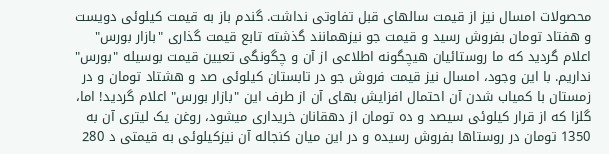محصولات امسال نیز از قیمت سالهای قبل تفاوتی نداشت. گندم باز به قیمت کیلوئی دویست و هفتاد تومان بفروش رسید و قیمت جو نیزهمانند گذشته تابع قیمت گذاری "بازار بورس" اعلام گردید که ما روستائیان هیچگونه اطلاعی از آن و چگونگی تعیین قیمت بوسیله "بورس" نداریم. با این وجود، امسال نیز قیمت فروش جو در تابستان کیلوئی صد و هشتاد تومان و در زمستان با کمیاب شدن آن احتمال افزایش بهای آن از طرف این "بازار بورس" اعلام گردید! اما، گلزا که از قرار کیلوئی سیصد و ده تومان از دهقانان خریداری میشود، روغن یک لیتری آن به 1350 تومان در روستاها بفروش رسیده و در این میان کنجاله آن نیزکیلوئی به قیمتی د 280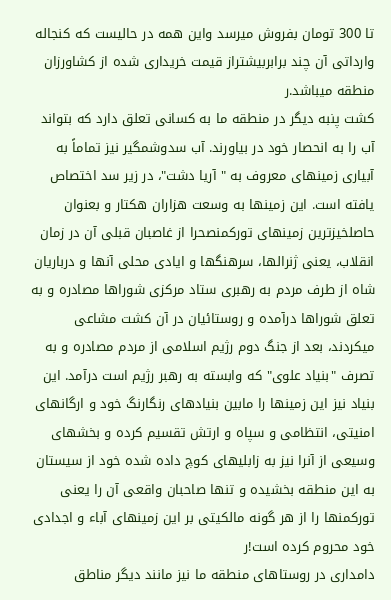تا 300 تومان بفروش میرسد واین همه در حالیست که کنجاله وارداتی آن چند برابربیشتراز قیمت خریداری شده از کشاورزان منطقه میباشد.ر
کشت پنبه دیگر در منطقه ما به کسانی تعلق دارد که بتواند آب را به انحصار خود در بیاورند. آب سدوشمگیر نیز تماماً به آبیاری زمینهای معروف به " آریا دشت"، در زیر سد اختصاص یافته است. این زمینها به وسعت هزاران هکتار و بعنوان حاصلخیزترین زمینهای تورکمنصحرا از غاصبان قبلی آن در زمان انقلاب، یعنی ژنرالها، سرهنگها و ایادی محلی آنها و درباریان شاه از طرف مردم به رهبری ستاد مرکزی شوراها مصادره و به تعلق شوراها درآمده و روستائیان در آن کشت مشاعی میکردند، بعد از جنگ دوم رژیم اسلامی از مردم مصادره و به تصرف "بنیاد علوی" که وابسته به رهبر رژیم است درآمد. این بنیاد نیز این زمینها را مابین بنیادهای رنگارنگ خود و ارگانهای امنیتی، انتظامی و سپاه و ارتش تقسیم کرده و بخشهای وسیعی از آنرا نیز به زابلیهای کوچ داده شده خود از سیستان به این منطقه بخشیده و تنها صاحبان واقعی آن را یعنی تورکمنها را از هر گونه مالکیتی بر این زمینهای آباء و اجدادی خود محروم کرده است!ر
دامداری در روستاهای منطقه ما نیز مانند دیگر مناطق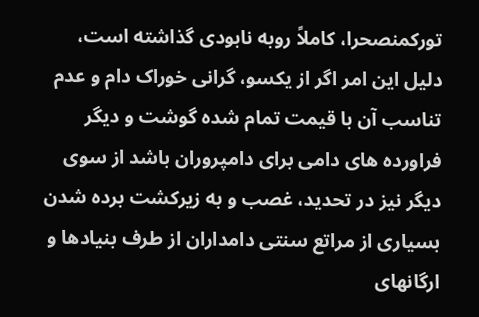تورکمنصحرا، کاملاً روبه نابودی گذاشته است، دلیل این امر اگر از یکسو، گرانی خوراک دام و عدم تناسب آن با قیمت تمام شده گوشت و دیگر فراورده های دامی برای دامپروران باشد از سوی دیگر نیز در تحدید، غصب و به زیرکشت برده شدن بسیاری از مراتع سنتی دامداران از طرف بنیادها و ارگانهای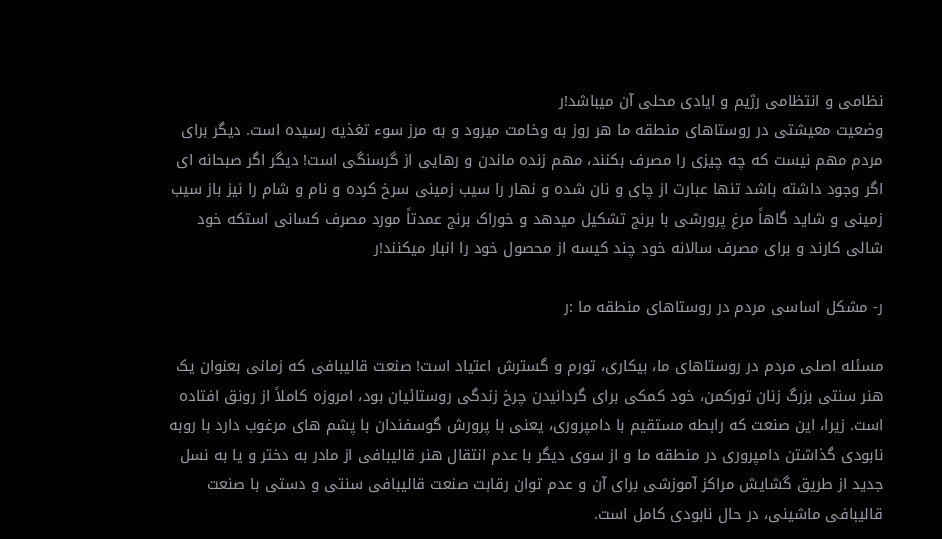نظامی و انتظامی رژیم و ایادی محلی آن میباشد!ر
وضعیت معیشتی در روستاهای منطقه ما هر روز به وخامت میرود و به مرز سوء تغذیه رسیده است. دیگر برای مردم مهم نیست که چه چیزی را مصرف بکنند، مهم زنده ماندن و رهایی از گرسنگی است! دیگر اگر صبحانه ای اگر وجود داشته باشد تنها عبارت از چای و نان شده و نهار را سیب زمینی سرخ کرده و نام و شام را نیز باز سیب زمینی و شاید گاهاً مرغ پرورشی با برنج تشکیل میدهد و خوراک برنج عمدتاً مورد مصرف کسانی استکه خود شالی کارند و برای مصرف سالانه خود چند کیسه از محصول خود را انبار میکنند!ر

ر- مشکل اساسی مردم در روستاهای منطقه ما :ر

مسئله اصلی مردم در روستاهای ما، بیکاری، تورم و گسترش اعتیاد است! صنعت قالیبافی که زمانی بعنوان یک هنر سنتی بزرگ زنان تورکمن، خود کمکی برای گردانیدن چرخ زندگی روستائیان بود، امروزه کاملاً از رونق افتاده است. زیرا، این صنعت که رابطه مستقیم با دامپروری، یعنی با پرورش گوسفندان با پشم های مرغوب دارد با روبه نابودی گذاشتن دامپروری در منطقه ما و از سوی دیگر با عدم انتقال هنر قالیبافی از مادر به دختر و یا به نسل جدید از طریق گشایش مراکز آموزشی برای آن و عدم توان رقابت صنعت قالیبافی سنتی و دستی با صنعت قالیبافی ماشینی، در حال نابودی کامل است.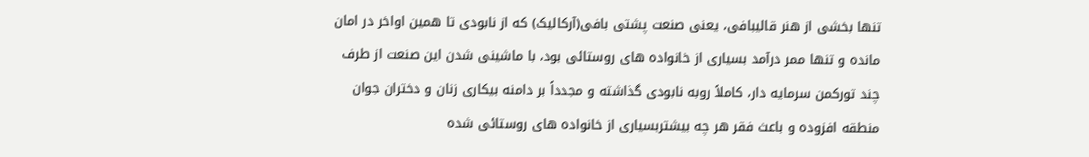تنها بخشی از هنر قالیبافی، یعنی صنعت پشتی بافی(آرکالیک) که از نابودی تا همین اواخر در امان مانده و تنها ممر درآمد بسیاری از خانواده های روستائی بود، با ماشینی شدن این صنعت از طرف چند تورکمن سرمایه دار، کاملاً روبه نابودی گذاشته و مجدداً بر دامنه بیکاری زنان و دختران جوان منطقه افزوده و باعث فقر هر چه بیشتربسیاری از خانواده های روستائی شده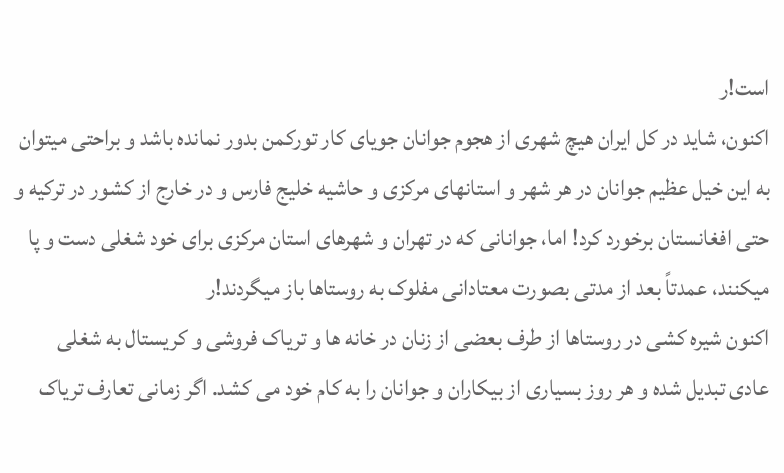است!ر
اکنون، شاید در کل ایران هیچ شهری از هجوم جوانان جویای کار تورکمن بدور نمانده باشد و براحتی میتوان به این خیل عظیم جوانان در هر شهر و استانهای مرکزی و حاشیه خلیج فارس و در خارج از کشور در ترکیه و حتی افغانستان برخورد کرد! اما، جوانانی که در تهران و شهرهای استان مرکزی برای خود شغلی دست و پا میکنند، عمدتاً بعد از مدتی بصورت معتادانی مفلوک به روستاها باز میگردند!ر
اکنون شیره کشی در روستاها از طرف بعضی از زنان در خانه ها و تریاک فروشی و کریستال به شغلی عادی تبدیل شده و هر روز بسیاری از بیکاران و جوانان را به کام خود می کشد. اگر زمانی تعارف تریاک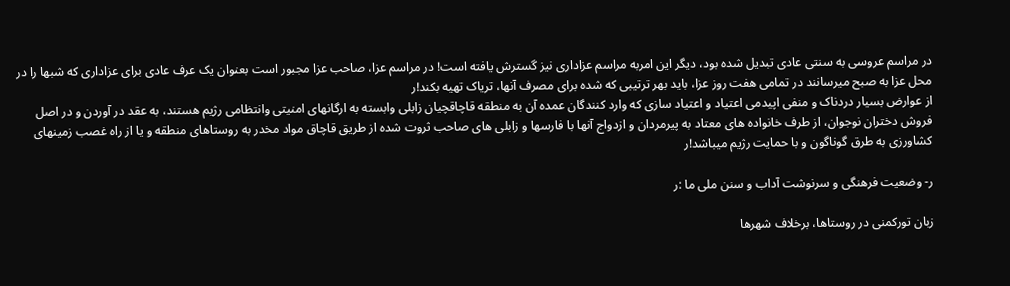در مراسم عروسی به سنتی عادی تبدیل شده بود، دیگر این امربه مراسم عزاداری نیز گسترش یافته است! در مراسم عزا، صاحب عزا مجبور است بعنوان یک عرف عادی برای عزاداری که شبها را در محل عزا به صبح میرسانند در تمامی هفت روز عزا، باید بهر ترتیبی که شده برای مصرف آنها، تریاک تهیه بکند!ر
از عوارض بسیار دردناک و منفی اپیدمی اعتیاد و اعتیاد سازی که وارد کنندگان عمده آن به منطقه قاچاقچیان زابلی وابسته به ارگانهای امنیتی وانتظامی رژیم هستند، به عقد در آوردن و در اصل فروش دختران نوجوان، از طرف خانواده های معتاد به پیرمردان و ازدواج آنها با فارسها و زابلی های صاحب ثروت شده از طریق قاچاق مواد مخدر به روستاهای منطقه و یا از راه غصب زمینهای کشاورزی به طرق گوناگون و با حمایت رژیم میباشد!ر

ر- وضعیت فرهنگی و سرنوشت آداب و سنن ملی ما :ر

زبان تورکمنی در روستاها، برخلاف شهرها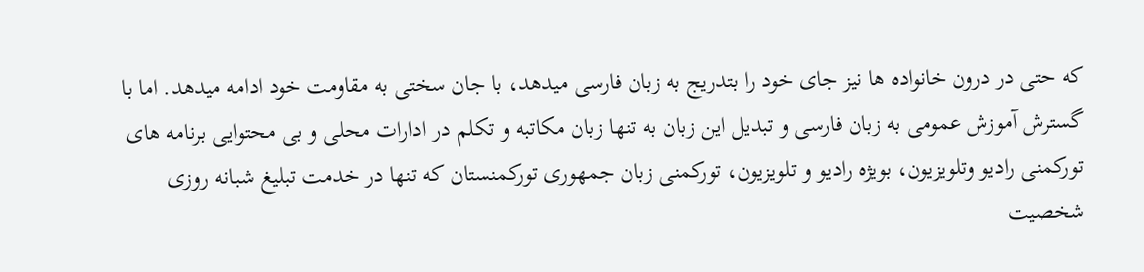که حتی در درون خانواده ها نیز جای خود را بتدریج به زبان فارسی میدهد، با جان سختی به مقاومت خود ادامه میدهد. اما با گسترش آموزش عمومی به زبان فارسی و تبدیل این زبان به تنها زبان مکاتبه و تکلم در ادارات محلی و بی محتوایی برنامه های تورکمنی رادیو وتلویزیون، بویژه رادیو و تلویزیون، تورکمنی زبان جمهوری تورکمنستان که تنها در خدمت تبلیغ شبانه روزی شخصیت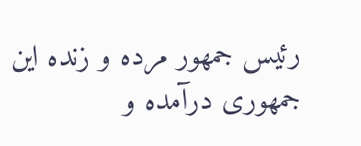رئیس جمهور مرده و زنده این جمهوری درآمده و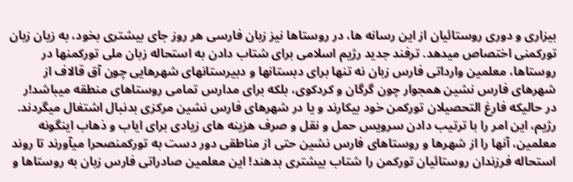بیزاری و دوری روستائیان از این رسانه ها، در روستاها نیز زبان فارسی هر روز جای بیشتری بخود، به زیان زبان تورکمنی اختصاص میدهد. ترفند جدید رژیم اسلامی برای شتاب دادن به استحاله زبان ملی تورکمنها در روستاها، معلمین وارداتی فارس زبان نه تنها برای دبستانها و دبیرستانهای شهرهایی چون آق قالاف از شهرهای فارس نشین همجوار چون گرگان و کردکوی، بلکه برای مدارس تمامی روستاهای منطقه میباشد!ر
در حالیکه فارغ التحصیلان تورکمن خود بیکارند و یا در شهرهای فارس نشین مرکزی بدنبال اشتغال میگردند. رژیم، این امر را با ترتیب دادن سرویس حمل و نقل و صرف هزینه های زیادی برای ایاب و ذهاب اینگونه معلمین، آنها را از شهرها و روستاهای فارس نشین حتی از مناطقی دور دست به تورکمنصحرا میآورند تا روند استحاله فرزندان روستائیان تورکمن را شتاب بیشتری بدهند! این معلمین صادراتی فارس زبان به روستاها و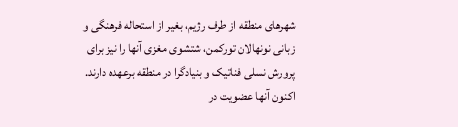شهرهای منطقه از طرف رژیم، بغیر از استحاله فرهنگی و زبانی نونهالان تورکمن، شتشوی مغزی آنها را نیز برای پرورش نسلی فناتیک و بنیادگرا در منطقه برعهده دارند. اکنون آنها عضویت در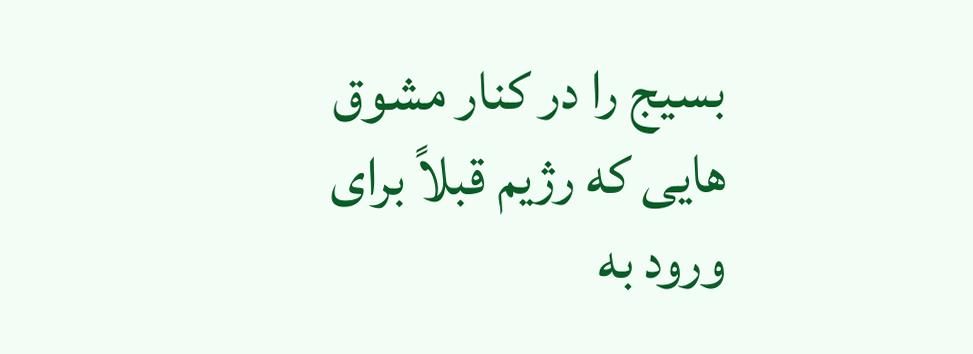بسیج را در کنار مشوق هایی که رژیم قبلاً برای ورود به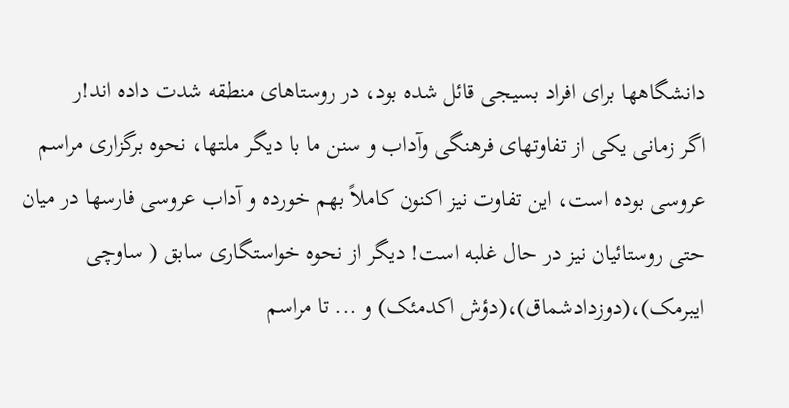دانشگاهها برای افراد بسیجی قائل شده بود، در روستاهای منطقه شدت داده اند!ر
اگر زمانی یکی از تفاوتهای فرهنگی وآداب و سنن ما با دیگر ملتها، نحوه برگزاری مراسم عروسی بوده است، این تفاوت نیز اکنون کاملاً بهم خورده و آداب عروسی فارسها در میان حتی روستائیان نیز در حال غلبه است! دیگر از نحوه خواستگاری سابق ( ساوچی ایبرمک)،(دوزدادشماق)،(دؤش اکدمئک) و ... تا مراسم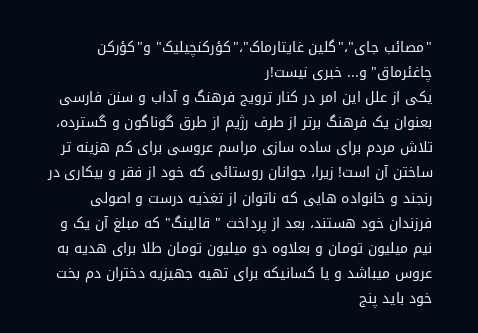"مصائب جای"،"گلین غایتارماک"،"کؤرکنچیلیک" و"کؤرکن چاغئرماق" و... خبری نیست!ر
یکی از علل این امر در کنار ترویج فرهنگ و آداب و سنن فارسی بعنوان یک فرهنگ برتر از طرف رژیم از طرق گوناگون و گسترده، تلاش مردم برای ساده سازی مراسم عروسی برای کم هزینه تر ساختن آن است! زیرا، جوانان روستائی که خود از فقر و بیکاری در رنجند و خانواده هایی که ناتوان از تغذیه درست و اصولی فرزندان خود هستند، بعد از پرداخت " قالینگ" که مبلغ آن یک و نیم میلیون تومان و بعلاوه دو میلیون تومان طلا برای هدیه به عروس میباشد و یا کسانیکه برای تهیه جهیزیه دختران دم بخت خود باید پنج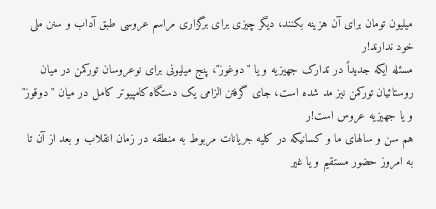میلیون تومان برای آن هزینه بکنند، دیگر چیزی برای برگزاری مراسم عروسی طبق آداب و سنن ملی خود ندارند!ر
مسئله ایکه جدیداً در تدارک جهیزیه و یا "دوغوز"، پنج میلیونی برای نوعروسان تورکمن در میان روستائیان تورکمن نیز مد شده است، جای گرفتن الزامی یک دستگاه کامپیوتر کامل در میان "دوقوز" و یا جهیزیه عروس است!ر
هم سن و سالهای ما و کسانیکه در کلیه جریانات مربوط به منطقه در زمان انقلاب و بعد از آن تا به امروز حضور مستقیم و یا غیر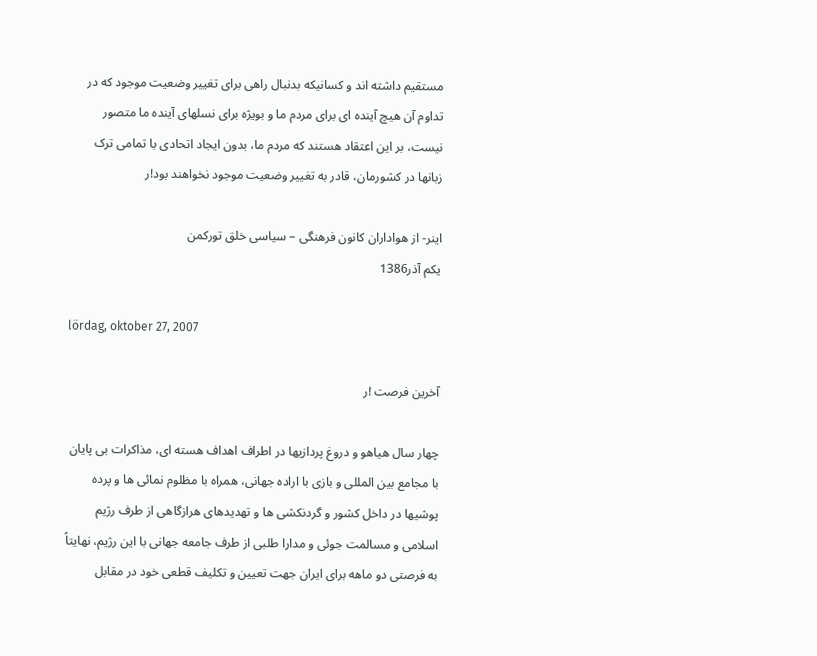مستقیم داشته اند و کسانیکه بدنبال راهی برای تغییر وضعیت موجود که در تداوم آن هیچ آینده ای برای مردم ما و بویژه برای نسلهای آینده ما متصور نیست، بر این اعتقاد هستند که مردم ما، بدون ایجاد اتحادی با تمامی ترک زبانها در کشورمان، قادر به تغییر وضعیت موجود نخواهند بود!ر

اینر- از هواداران کانون فرهنگی – سیاسی خلق تورکمن
یکم آذر1386

lördag, oktober 27, 2007

آخرین فرصت !ر

چهار سال هیاهو و دروغ پردازیها در اطراف اهداف هسته ای، مذاکرات بی پایان با مجامع بین المللی و بازی با اراده جهانی، همراه با مظلوم نمائی ها و پرده پوشیها در داخل کشور و گردنکشی ها و تهدیدهای هرازگاهی از طرف رژیم اسلامی و مسالمت جوئی و مدارا طلبی از طرف جامعه جهانی با این رژیم، نهایتاً به فرصتی دو ماهه برای ایران جهت تعیین و تکلیف قطعی خود در مقابل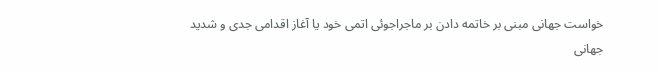خواست جهانی مبنی بر خاتمه دادن بر ماجراجوئی اتمی خود یا آغاز اقدامی جدی و شدید جهانی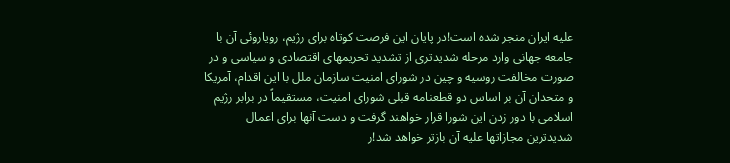علیه ایران منجر شده است!در پایان این فرصت کوتاه برای رژیم، رویاروئی آن با جامعه جهانی وارد مرحله شدیدتری از تشدید تحریمهای اقتصادی و سیاسی و در صورت مخالفت روسیه و چین در شورای امنیت سازمان ملل با این اقدام، آمریکا و متحدان آن بر اساس دو قطعنامه قبلی شورای امنیت، مستقیماً در برابر رژیم اسلامی با دور زدن این شورا قرار خواهند گرفت و دست آنها برای اعمال شدیدترین مجازاتها علیه آن بازتر خواهد شد!ر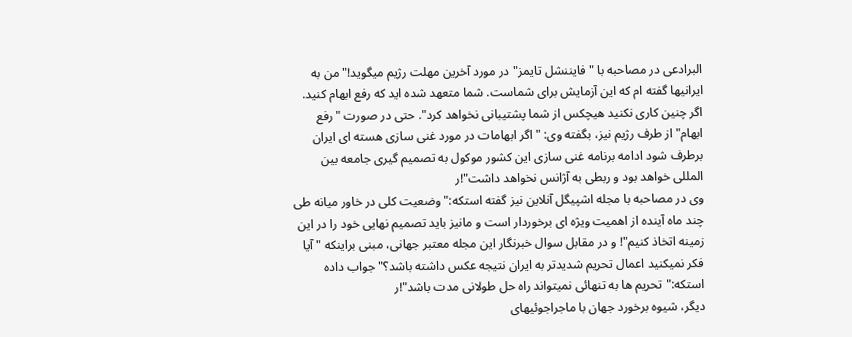البرادعی در مصاحبه با "فایننشل تایمز"در مورد آخرین مهلت رژیم میگوید!"من به ایرانیها گفته ام که این آزمایش برای شماست. شما متعهد شده اید که رفع ابهام کنید. اگر چنین کاری نکنید هیچکس از شما پشتیبانی نخواهد کرد". حتی در صورت "رفع ابهام" از طرف رژیم نیز، بگفته وی: "اگر ابهامات در مورد غنی سازی هسته ای ایران برطرف شود ادامه برنامه غنی سازی این کشور موکول به تصمیم گیری جامعه بین المللی خواهد بود و ربطی به آژانس نخواهد داشت"!ر
وی در مصاحبه با مجله اشپیگل آنلاین نیز گفته استکه:" وضعیت کلی در خاور میانه طی چند ماه آینده از اهمیت ویژه ای برخوردار است و مانیز باید تصمیم نهایی خود را در این زمینه اتخاذ کنیم"! و در مقابل سوال خبرنگار این مجله معتبر جهانی، مبنی براینکه " آیا فکر نمیکنید اعمال تحریم شدیدتر به ایران نتیجه عکس داشته باشد؟" جواب داده استکه:"تحریم ها به تنهائی نمیتواند راه حل طولانی مدت باشد"!ر
دیگر، شیوه برخورد جهان با ماجراجوئیهای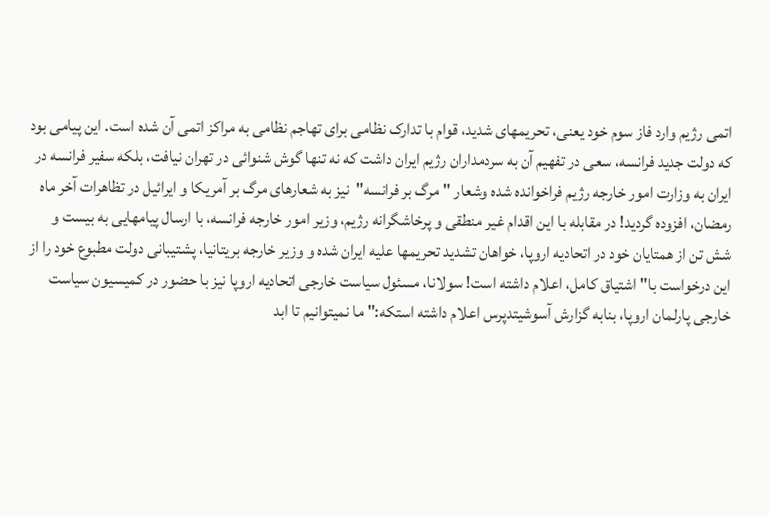اتمی رژیم وارد فاز سوم خود یعنی، تحریمهای شدید، قوام با تدارک نظامی برای تهاجم نظامی به مراکز اتمی آن شده است. این پیامی بود که دولت جدید فرانسه، سعی در تفهیم آن به سردمداران رژیم ایران داشت که نه تنها گوش شنوائی در تهران نیافت، بلکه سفیر فرانسه در ایران به وزارت امور خارجه رژیم فراخوانده شده وشعار "مرگ بر فرانسه"نیز به شعارهای مرگ بر آمریکا و ایرائیل در تظاهرات آخر ماه رمضان، افزوده گردید! در مقابله با این اقدام غیر منطقی و پرخاشگرانه رژیم، وزیر امور خارجه فرانسه، با ارسال پیامهایی به بیست و شش تن از همتایان خود در اتحادیه اروپا، خواهان تشدید تحریمها علیه ایران شده و وزیر خارجه بریتانیا، پشتیبانی دولت مطبوع خود را از این درخواست با" اشتیاق کامل، اعلام داشته است! سولانا، مسئول سیاست خارجی اتحادیه اروپا نیز با حضور در کمیسیون سیاست خارجی پارلمان اروپا، بنابه گزارش آسوشیتدپرس اعلام داشته استکه:" ما نمیتوانیم تا ابد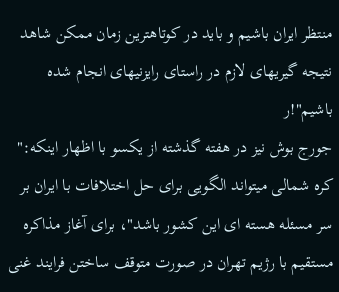منتظر ایران باشیم و باید در کوتاهترین زمان ممکن شاهد نتیجه گیریهای لازم در راستای رایزنیهای انجام شده باشیم"!ر
جورج بوش نیز در هفته گذشته از یکسو با اظهار اینکه:" کره شمالی میتواند الگویی برای حل اختلافات با ایران بر سر مسئله هسته ای این کشور باشد"، برای آغاز مذاکره مستقیم با رژیم تهران در صورت متوقف ساختن فرایند غنی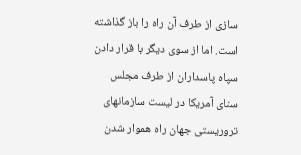سازی از طرف آن راه را باز گذاشته است. اما از سوی دیگر با قرار دادن سپاه پاسداران از طرف مجلس سنای آمریکا در لیست سازمانهای تروریستی جهان راه هموار شدن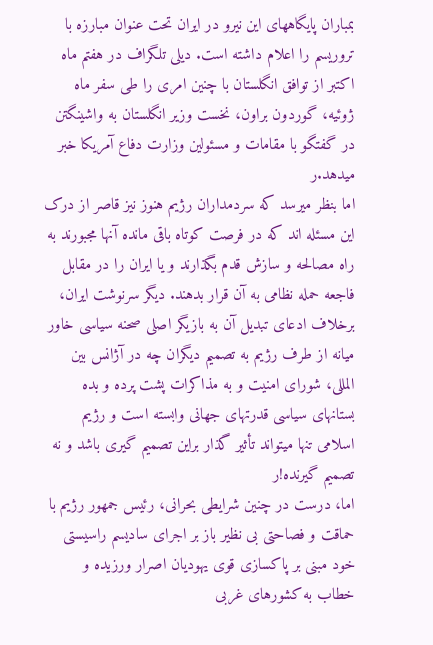بمباران پایگاههای این نیرو در ایران تحت عنوان مبارزه با تروریسم را اعلام داشته است. دیلی تلگراف در هفتم ماه اکتبر از توافق انگلستان با چنین امری را طی سفر ماه ژوئیه، گوردون براون، نخست وزیر انگلستان به واشینگتن در گفتگو با مقامات و مسئولین وزارت دفاع آمریکا خبر میدهد.ر
اما بنظر میرسد که سردمداران رژیم هنوز نیز قاصر از درک این مسئله اند که در فرصت کوتاه باقی مانده آنها مجبورند به راه مصالحه و سازش قدم بگذارند و یا ایران را در مقابل فاجعه حمله نظامی به آن قرار بدهند. دیگر سرنوشت ایران، برخلاف ادعای تبدیل آن به بازیگر اصلی صحنه سیاسی خاور میانه از طرف رژیم به تصمیم دیگران چه در آژانس بین المللی، شورای امنیت و به مذاکرات پشت پرده و بده بستانهای سیاسی قدرتهای جهانی وابسته است و رژیم اسلامی تنها میتواند تأثیر گذار براین تصمیم گیری باشد و نه تصمیم گیرنده!ر
اما، درست در چنین شرایطی بحرانی، رئیس جمهور رژیم با حماقت و فصاحتی بی نظیر باز بر اجرای سادیسم راسیستی خود مبنی بر پاکسازی قوی یهودیان اصرار ورزیده و خطاب به کشورهای غربی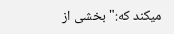میکند که:" بخشی از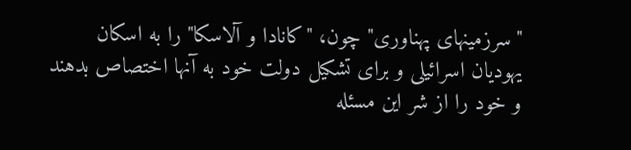"سرزمینهای پهناوری" چون، "کانادا و آلاسکا" را به اسکان یهودیان اسرائیلی و برای تشکیل دولت خود به آنها اختصاص بدهند و خود را از شر این مسئله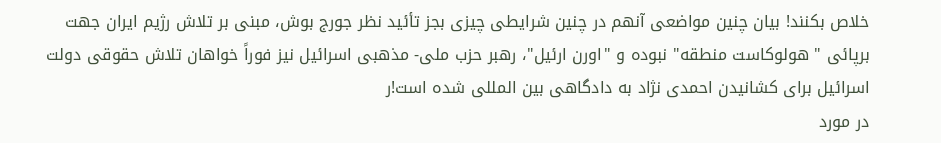خلاص بکنند! بیان چنین مواضعی آنهم در چنین شرایطی چیزی بجز تأئید نظر جورج بوش، مبنی بر تلاش رژیم ایران جهت برپائی " هولوکاست منطقه" نبوده و "اورن ارئیل"، رهبر حزب ملی- مذهبی اسرائیل نیز فوراً خواهان تلاش حقوقی دولت اسرائیل برای کشانیدن احمدی نژاد به دادگاهی بین المللی شده است!ر
در مورد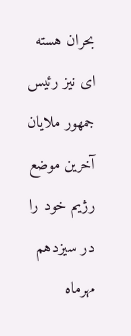بحران هسته ای نیز رئیس جمهور ملایان آخرین موضع رژیم خود را در سیزدهم مهرماه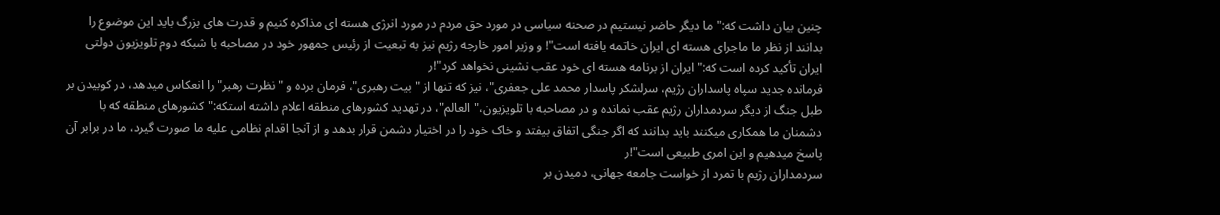چنین بیان داشت که:" ما دیگر حاضر نیستیم در صحنه سیاسی در مورد حق مردم در مورد انرژی هسته ای مذاکره کنیم و قدرت های بزرگ باید این موضوع را بدانند از نظر ما ماجرای هسته ای ایران خاتمه یافته است"! و وزیر امور خارجه رژیم نیز به تبعیت از رئیس جمهور خود در مصاحبه با شبکه دوم تلویزیون دولتی ایران تأکید کرده است که:" ایران از برنامه هسته ای خود عقب نشینی نخواهد کرد"!ر
فرمانده جدید سپاه پاسداران رژیم، سرلشکر پاسدار محمد علی جعفری"، نیز که تنها از " بیت رهبری"، فرمان برده و " نظرت رهبر" را انعکاس میدهد، در کوبیدن بر طبل جنگ از دیگر سردمداران رژیم عقب نمانده و در مصاحبه با تلویزیون،"العالم"، در تهدید کشورهای منطقه اعلام داشته استکه:"کشورهای منطقه که با دشمنان ما همکاری میکنند باید بدانند که اگر جنگی اتفاق بیفتد و خاک خود را در اختیار دشمن قرار بدهد و از آنجا اقدام نظامی علیه ما صورت گیرد، ما در برابر آن پاسخ میدهیم و این امری طبیعی است"!ر
سردمداران رژیم با تمرد از خواست جامعه جهانی، دمیدن بر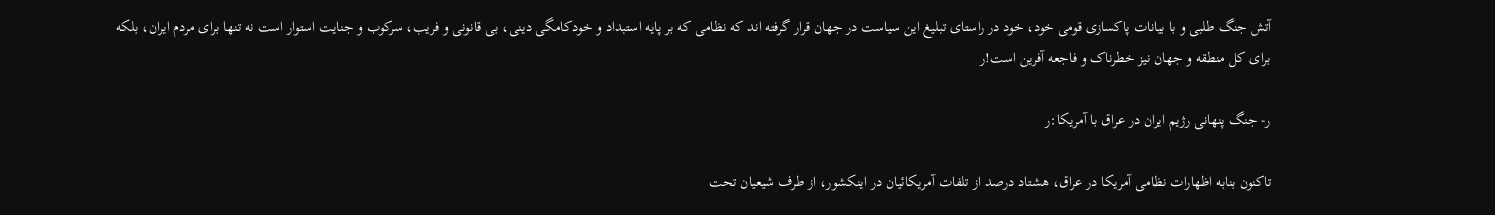آتش جنگ طلبی و با بیانات پاکسازی قومی خود، خود در راستای تبلیغ این سیاست در جهان قرار گرفته اند که نظامی که بر پایه استبداد و خودکامگی دینی، بی قانونی و فریب، سرکوب و جنایت استوار است نه تنها برای مردم ایران، بلکه برای کل منطقه و جهان نیز خطرناک و فاجعه آفرین است!ر

ر- جنگ پنهانی رژیم ایران در عراق با آمریکا:ر

تاکنون بنابه اظهارات نظامی آمریکا در عراق، هشتاد درصد از تلفات آمریکائیان در اینکشور، از طرف شیعیان تحت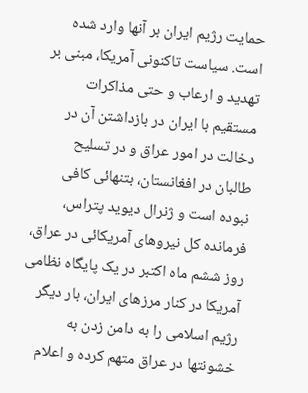حمایت رژیم ایران بر آنها وارد شده است. سیاست تاکنونی آمریکا، مبنی بر تهدید و ارعاب و حتی مذاکرات مستقیم با ایران در بازداشتن آن در دخالت در امور عراق و در تسلیح طالبان در افغانستان، بتنهائی کافی نبوده است و ژنرال دیوید پتراس، فرمانده کل نیروهای آمریکائی در عراق، روز ششم ماه اکتبر در یک پایگاه نظامی آمریکا در کنار مرزهای ایران، بار دیگر رژیم اسلامی را به دامن زدن به خشونتها در عراق متهم کرده و اعلام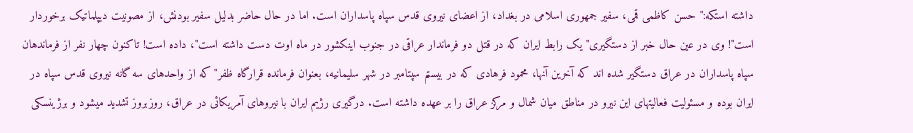داشته استکه:" حسن کاظمی قمی، سفیر جمهوری اسلامی در بغداد، از اعضای نیروی قدس سپاه پاسداران است. اما در حال حاضر بدلیل سفیر بودنش، از مصونیت دیپلماتیک برخوردار است"! وی در عین حال خبر از دستگیری" یک رابط ایران که در قتل دو فرماندار عراقی در جنوب اینکشور در ماه اوت دست داشته است"، داده است! تاکنون چهار نفر از فرماندهان سپاه پاسداران در عراق دستگیر شده اند که آخرین آنها، محمود فرهادی که در بیستم سپتامبر در شهر سلیمانیه، بعنوان فرمانده قرارگاه ظفر" که از واحدهای سه گانه نیروی قدس سپاه در ایران بوده و مسئولیت فعالیتهای این نیرو در مناطق میان شمال و مرکز عراق را بر عهده داشته است. درگیری رژیم ایران با نیروهای آمریکائی در عراق، روزبروز تشدید میشود و برژینسکی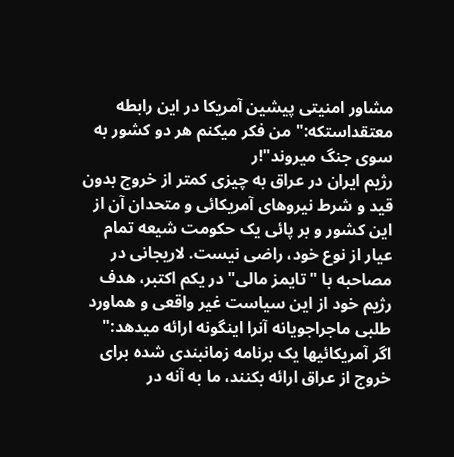مشاور امنیتی پیشین آمریکا در این رابطه معتقداستکه:" من فکر میکنم هر دو کشور به سوی جنگ میروند"!ر
رژیم ایران در عراق به چیزی کمتر از خروج بدون قید و شرط نیروهای آمریکائی و متحدان آن از این کشور و بر پائی یک حکومت شیعه تمام عیار از نوع خود، راضی نیست. لاریجانی در مصاحبه با "تایمز مالی" در یکم اکتبر، هدف رژیم خود از این سیاست غیر واقعی و هماورد طلبی ماجراجویانه آنرا اینگونه ارائه میدهد:" اگر آمریکائیها یک برنامه زمانبندی شده برای خروج از عراق ارائه بکنند، ما به آنه در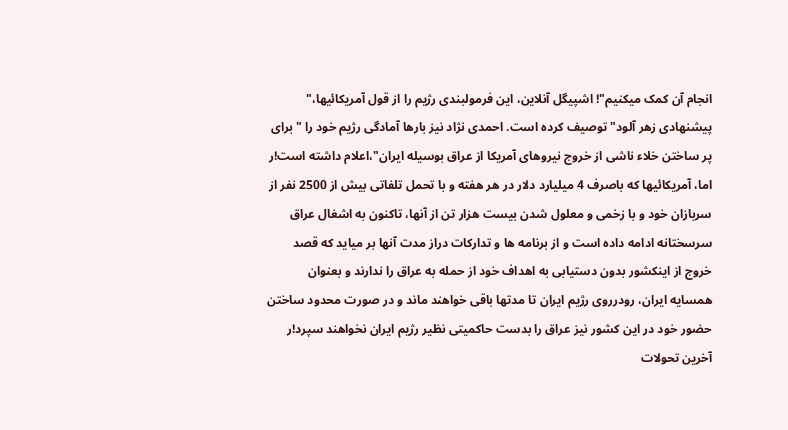انجام آن کمک میکنیم"! اشپیگل آنلاین، این فرمولبندی رژیم را از قول آمریکائیها،" پیشنهادی زهر آلود" توصیف کرده است. احمدی نژاد نیز بارها آمادگی رژیم خود را "برای پر ساختن خلاء ناشی از خروج نیروهای آمریکا از عراق بوسیله ایران"،اعلام داشته است!ر
اما، آمریکائیها که باصرف 4 میلیارد دلار در هر هفته و با تحمل تلفاتی بیش از 2500 نفر از سربازان خود و با زخمی و معلول شدن بیست هزار تن از آنها، تاکنون به اشغال عراق سرسختانه ادامه داده است و از برنامه ها و تدارکات دراز مدت آنها بر میاید که قصد خروج از اینکشور بدون دستیابی به اهداف خود از حمله به عراق را ندارند و بعنوان همسایه ایران، رودرروی رژیم ایران تا مدتها باقی خواهند ماند و در صورت محدود ساختن حضور خود در این کشور نیز عراق را بدست حاکمیتی نظیر رژیم ایران نخواهند سپرد!ر
آخرین تحولات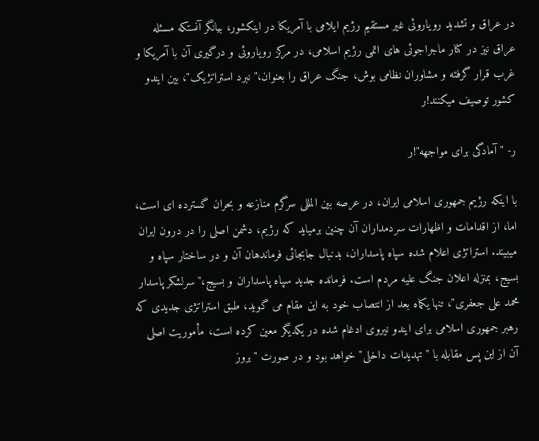در عراق و تشدید رویاروئی غیر مستقیم رژیم ایلامی با آمریکا در اینکشور، بیانگر آنستکه مسئله عراق نیز در کنار ماجراجوئی های اتمی رژیم اسلامی، در مرکز رویاروئی و درگیری آن با آمریکا و غرب قرار گرفته و مشاوران نظامی بوش، جنگ عراق را بعنوان،"نبرد استراتژیک"، بین ایندو کشور توصیف میکنند!ر

ر- " آمادگی برای مواجهه"!ر

با اینکه رژیم جمهوری اسلامی ایران، در عرصه بین المللی سرگرم منازعه و بحران گسترده ای است، اما، از اقدامات و اظهارات سردمداران آن چنین برمیاید که رژیم، دشمن اصلی را در درون ایران میبیند. استراتژی اعلام شده سپاه پاسداران، بدنبال جابجائی فرماندهان آن و در ساختار سپاه و بسیج، بمنزله اعلان جنگ علیه مردم است. فرمانده جدید سپاه پاسداران و بسیج،"سرلشکر پاسدار محمد علی جعفری"، تنها یکماه بعد از انتصاب خود به این مقام می گوید، طبق استراتژی جدیدی که رهبر جمهوری اسلامی برای ایندو نیروی ادغام شده در یکدیگر معین کرده است، مأموریت اصلی آن از این پس مقابله با "تهدیدات داخلی" خواهد بود و در صورت "بروز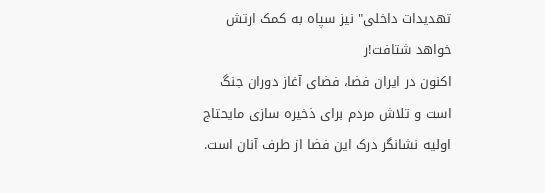تهدیدات داخلی" نیز سپاه به کمک ارتش خواهد شتافت!ر
اکنون در ایران فضا، فضای آغاز دوران جنگ است و تلاش مردم برای ذخیره سازی مایحتاج اولیه نشانگر درک این فضا از طرف آنان است.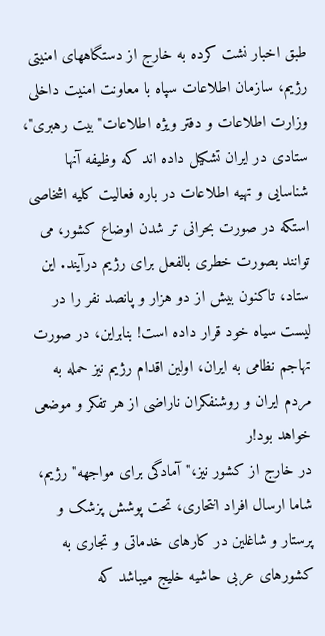طبق اخبار نشت کرده به خارج از دستگاههای امنیتی رژیم، سازمان اطلاعات سپاه با معاونت امنیت داخلی وزارت اطلاعات و دفتر ویژه اطلاعات"بیت رهبری"، ستادی در ایران تشکیل داده اند که وظیفه آنها شناسایی و تهیه اطلاعات در باره فعالیت کلیه اشخاصی استکه در صورت بحرانی تر شدن اوضاع کشور، می توانند بصورت خطری بالفعل برای رژیم درآیند. این ستاد، تاکنون بیش از دو هزار و پانصد نفر را در لیست سیاه خود قرار داده است! بنابراین، در صورت تهاجم نظامی به ایران، اولین اقدام رژیم نیز حمله به مردم ایران و روشنفکران ناراضی از هر تفکر و موضعی خواهد بود!ر
در خارج از کشور نیز،"آمادگی برای مواجهه" رژیم، شاما ارسال افراد انتحاری، تحت پوشش پزشک و پرستار و شاغلین در کارهای خدماتی و تجاری به کشورهای عربی حاشیه خلیج میباشد که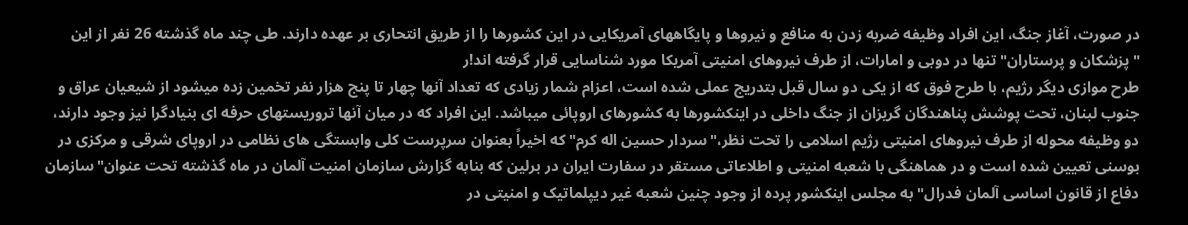در صورت، آغاز جنگ، این افراد وظیفه ضربه زدن به منافع و نیروها و پایگاههای آمریکایی در این کشورها را از طریق انتحاری بر عهده دارند. طی چند ماه گذشته 26 نفر از این "پزشکان و پرستاران" تنها در دوبی و امارات، از طرف نیروهای امنیتی آمریکا مورد شناسایی قرار گرفته اند!ر
طرح موازی دیگر رژیم، با طرح فوق که از یکی دو سال قبل بتدریج عملی شده است، اعزام شمار زیادی که تعداد آنها چهار تا پنج هزار نفر تخمین زده میشود از شیعیان عراق و جنوب لبنان، تحت پوشش پناهندگان گریزان از جنگ داخلی در اینکشورها به کشورهای اروپائی میباشد. این افراد که در میان آنها تروریستهای حرفه ای بنیادگرا نیز وجود دارند، دو وظیفه محوله از طرف نیروهای امنیتی رژیم اسلامی را تحت نظر،"سردار حسین اله کرم"که اخیراً بعنوان سرپرست کلی وابستگی های نظامی در اروپای شرقی و مرکزی در بوسنی تعیین شده است و در هماهنگی با شعبه امنیتی و اطلاعاتی مستقر در سفارت ایران در برلین که بنابه گزارش سازمان امنیت آلمان در ماه گذشته تحت عنوان"سازمان دفاع از قانون اساسی آلمان فدرال" به مجلس اینکشور پرده از وجود چنین شعبه غیر دیپلماتیک و امنیتی در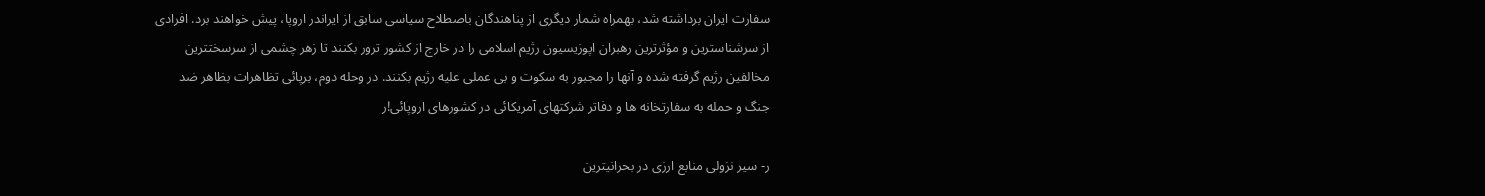سفارت ایران برداشته شد، بهمراه شمار دیگری از پناهندگان باصطلاح سیاسی سابق از ایراندر اروپا، پیش خواهند برد. افرادی از سرشناسترین و مؤثرترین رهبران اپوزیسیون رژیم اسلامی را در خارج از کشور ترور بکنند تا زهر چشمی از سرسختترین مخالفین رژیم گرفته شده و آنها را مجبور به سکوت و بی عملی علیه رژیم بکنند. در وحله دوم، برپائی تظاهرات بظاهر ضد جنگ و حمله به سفارتخانه ها و دفاتر شرکتهای آمریکائی در کشورهای اروپائی!ر

ر- سیر نزولی منابع ارزی در بحرانیترین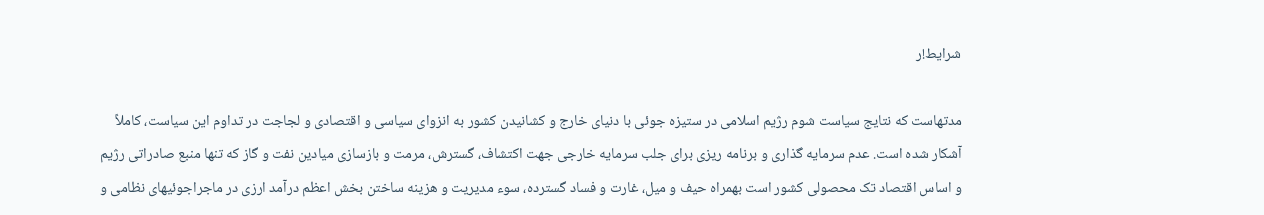شرایط!ر

مدتهاست که نتایج سیاست شوم رژیم اسلامی در ستیزه جوئی با دنیای خارج و کشانیدن کشور به انزوای سیاسی و اقتصادی و لجاجت در تداوم این سیاست، کاملاً آشکار شده است. عدم سرمایه گذاری و برنامه ریزی برای جلب سرمایه خارجی جهت اکتشاف، گسترش، مرمت و بازسازی میادین نفت و گاز که تنها منبع صادراتی رژیم و اساس اقتصاد تک محصولی کشور است بهمراه حیف و میل، غارت و فساد گسترده، سوء مدیریت و هزینه ساختن بخش اعظم درآمد ارزی در ماجراجوئیهای نظامی و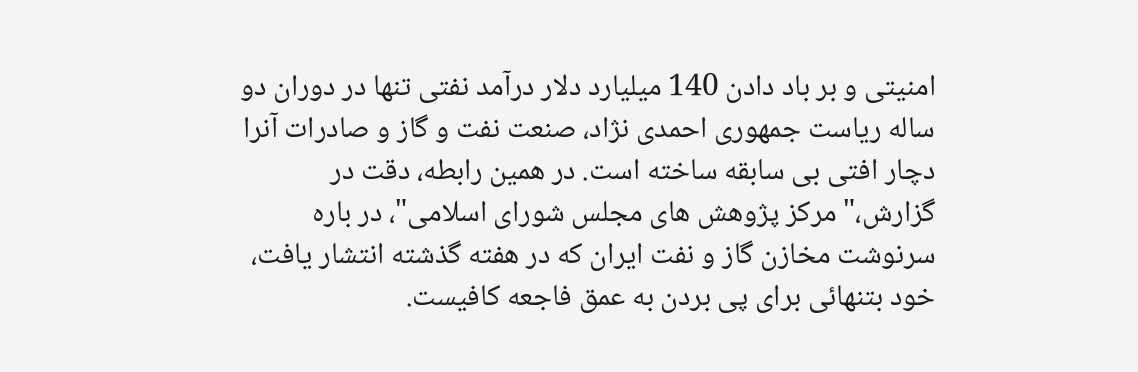امنیتی و بر باد دادن 140 میلیارد دلار درآمد نفتی تنها در دوران دو ساله ریاست جمهوری احمدی نژاد، صنعت نفت و گاز و صادرات آنرا دچار افتی بی سابقه ساخته است. در همین رابطه، دقت در گزارش،"مرکز پژوهش های مجلس شورای اسلامی"، در باره سرنوشت مخازن گاز و نفت ایران که در هفته گذشته انتشار یافت، خود بتنهائی برای پی بردن به عمق فاجعه کافیست.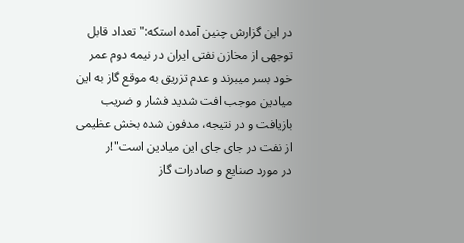در این گزارش چنین آمده استکه:"تعداد قابل توجهی از مخازن نفتی ایران در نیمه دوم عمر خود بسر میبرند و عدم تزریق به موقع گاز به این میادین موجب افت شدید فشار و ضریب بازیافت و در نتیجه، مدفون شده بخش عظیمی از نفت در جای جای این میادین است"!ر
در مورد صنایع و صادرات گاز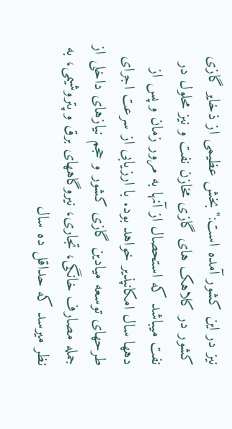نیز در این کشور آمده است:"بخش عظیمی از ذخایر گازی کشور در کلاهک های گازی مخازن نفت و نیز محلول در نفت میباشد که استحصال از آنها به مرور زمان و پس از دهها سال امکانپذیر خواهد بود. با ارزیابی از سرعت اجرای طرحهای توسعه میادین گازی کشور و حجم نیازهای داخلی از جمله مصارف خانگی، تجاری، نیروگاههای برق و پتروشیمی، به نظر میرسد که حداقل ده سال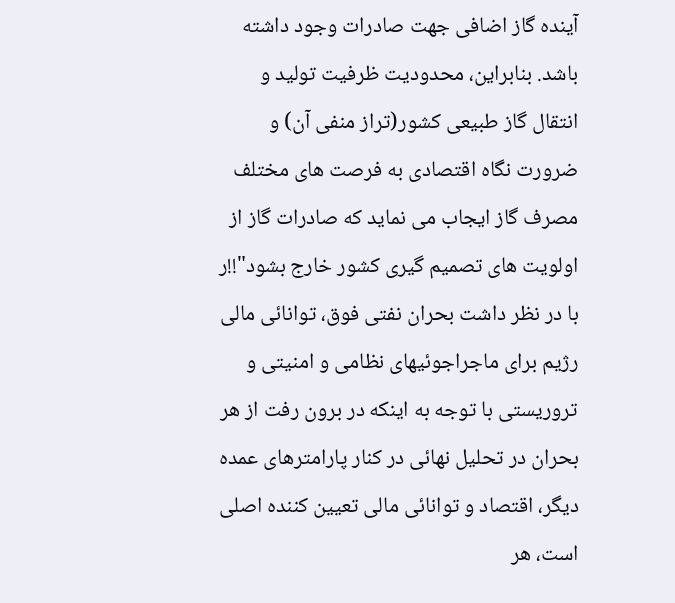آینده گاز اضافی جهت صادرات وجود داشته باشد. بنابراین، محدودیت ظرفیت تولید و انتقال گاز طبیعی کشور(تراز منفی آن) و ضرورت نگاه اقتصادی به فرصت های مختلف مصرف گاز ایجاب می نماید که صادرات گاز از اولویت های تصمیم گیری کشور خارج بشود"!!ر
با در نظر داشت بحران نفتی فوق، توانائی مالی رژیم برای ماجراجوئیهای نظامی و امنیتی و تروریستی با توجه به اینکه در برون رفت از هر بحران در تحلیل نهائی در کنار پارامترهای عمده دیگر، اقتصاد و توانائی مالی تعیین کننده اصلی است، هر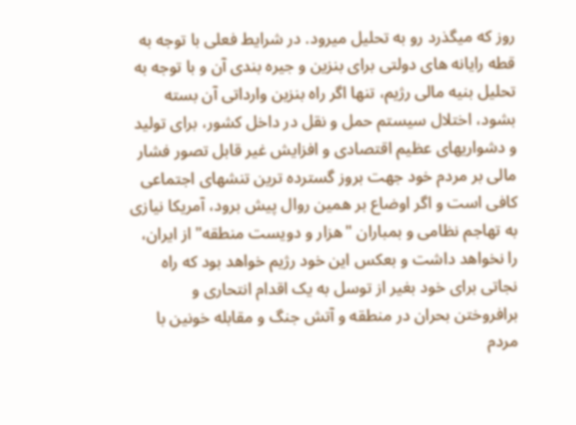روز که میگذرد رو به تحلیل میرود. در شرایط فعلی با توجه به قطه رایانه های دولتی برای بنزین و جیره بندی آن و با توجه به تحلیل بنیه مالی رژیم، تنها اگر راه بنزین وارداتی آن بسته بشود، اختلال سیستم حمل و نقل در داخل کشور، برای تولید و دشواریهای عظیم اقتصادی و افزایش غیر قابل تصور فشار مالی بر مردم خود جهت بروز گسترده ترین تنشهای اجتماعی کافی است و اگر اوضاع بر همین روال پیش برود، آمریکا نیازی به تهاجم نظامی و بمباران "هزار و دویست منطقه" از ایران، را نخواهد داشت و بعکس این خود رژیم خواهد بود که راه نجاتی برای خود بغیر از توسل به یک اقدام انتحاری و برافروختن بحران در منطقه و آتش جنگ و مقابله خونین با مردم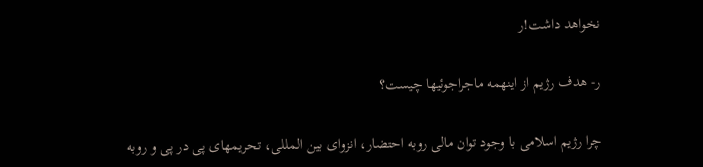نخواهد داشت!ر

ر- هدف رژیم از اینهمه ماجراجوئیها چیست؟

چرا رژیم اسلامی با وجود توان مالی روبه احتضار، انزوای بین المللی، تحریمهای پی در پی و روبه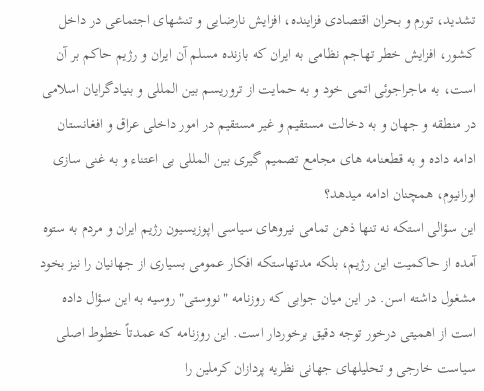تشدید، تورم و بحران اقتصادی فزاینده، افزایش نارضایی و تنشهای اجتماعی در داخل کشور، افزایش خطر تهاجم نظامی به ایران که بازنده مسلم آن ایران و رژیم حاکم بر آن است، به ماجراجوئی اتمی خود و به حمایت از تروریسم بین المللی و بنیادگرایان اسلامی در منطقه و جهان و به دخالت مستقیم و غیر مستقیم در امور داخلی عراق و افغانستان ادامه داده و به قطعنامه های مجامع تصمیم گیری بین المللی بی اعتناء و به غنی سازی اورانیوم، همچنان ادامه میدهد؟
این سؤالی استکه نه تنها ذهن تمامی نیروهای سیاسی اپوزیسیون رژیم ایران و مردم به ستوه آمده از حاکمیت این رژیم، بلکه مدتهاستکه افکار عمومی بسیاری از جهانیان را نیز بخود مشغول داشته اسن. در این میان جوابی که روزنامه "نووستی" روسیه به این سؤال داده است از اهمیتی درخور توجه دقیق برخوردار است. این روزنامه که عمدتاً خطوط اصلی سیاست خارجی و تحلیلهای جهانی نظریه پردازان کرملین را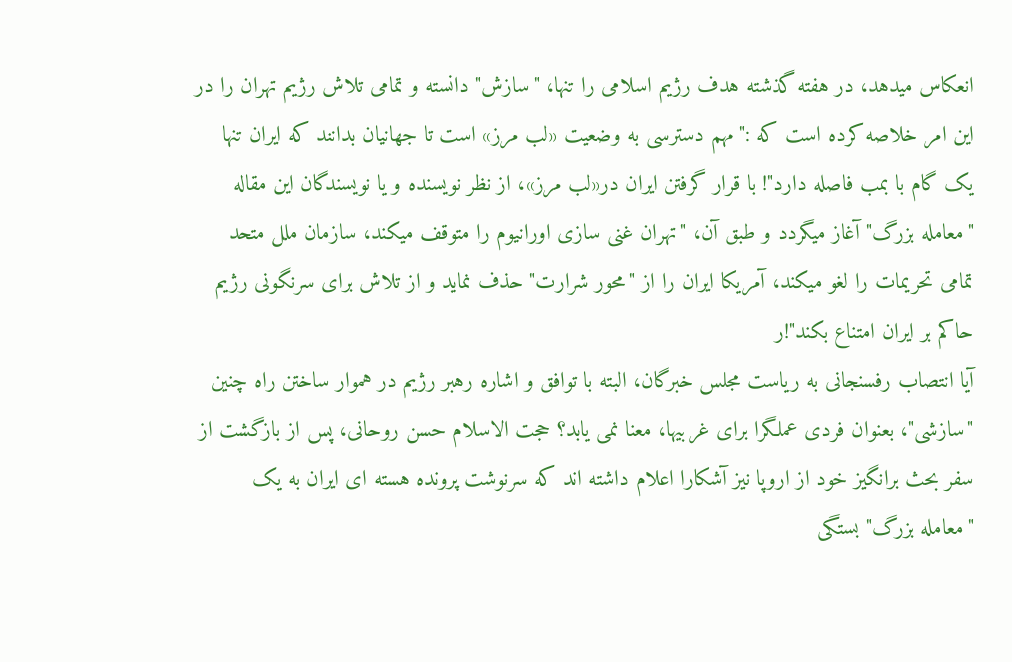انعکاس میدهد، در هفته گذشته هدف رژیم اسلامی را تنها، "سازش" دانسته و تمامی تلاش رژیم تهران را در این امر خلاصه کرده است که :"مهم دسترسی به وضعیت «لب مرز» است تا جهانیان بدانند که ایران تنها یک گام با بمب فاصله دارد"! با قرار گرفتن ایران در«لب مرز»، از نظر نویسنده و یا نویسندگان این مقاله "معامله بزرگ" آغاز میگردد و طبق آن، "تهران غنی سازی اورانیوم را متوقف میکند، سازمان ملل متحد تمامی تحریمات را لغو میکند، آمریکا ایران را از "محور شرارت" حذف نماید و از تلاش برای سرنگونی رژیم حاکم بر ایران امتناع بکند"!ر
آیا انتصاب رفسنجانی به ریاست مجلس خبرگان، البته با توافق و اشاره رهبر رژیم در هموار ساختن راه چنین "سازشی"، بعنوان فردی عملگرا برای غربیها، معنا نمی یابد؟ حجت الاسلام حسن روحانی، پس از بازگشت از سفر بحث برانگیز خود از اروپا نیز آشکارا اعلام داشته اند که سرنوشت پرونده هسته ای ایران به یک "معامله بزرگ" بستگی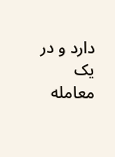دارد و در یک معامله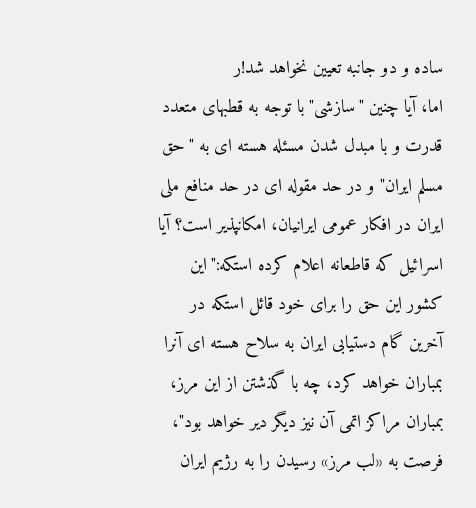ساده و دو جانبه تعیین نخواهد شد!ر
اما، آیا چنین "سازشی" با توجه به قطبهای متعدد قدرت و با مبدل شدن مسئله هسته ای به "حق مسلم ایران" و در حد مقوله ای در حد منافع ملی ایران در افکار عمومی ایرانیان، امکانپذیر است؟ آیا اسرائیل که قاطعانه اعلام کرده استکه:"این کشور این حق را برای خود قائل استکه در آخرین گام دستیابی ایران به سلاح هسته ای آنرا بمباران خواهد کرد، چه با گذشتن از این مرز، بمباران مراکز اتمی آن نیز دیگر دیر خواهد بود"، فرصت به «لب مرز» رسیدن را به رژیم ایران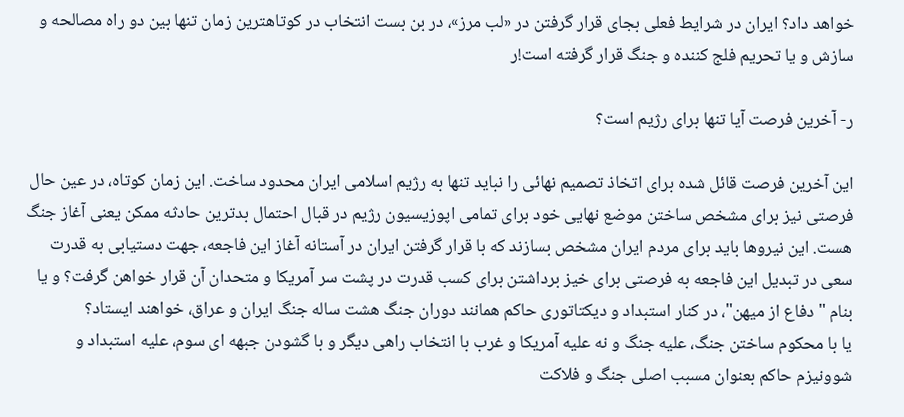خواهد داد؟ ایران در شرایط فعلی بجای قرار گرفتن در «لب مرز»، در بن بست انتخاب در کوتاهترین زمان تنها بین دو راه مصالحه و سازش و یا تحریم فلج کننده و جنگ قرار گرفته است!ر

ر- آخرین فرصت آیا تنها برای رژیم است؟

این آخرین فرصت قائل شده برای اتخاذ تصمیم نهائی را نباید تنها به رژیم اسلامی ایران محدود ساخت. این زمان کوتاه، در عین حال فرصتی نیز برای مشخص ساختن موضع نهایی خود برای تمامی اپوزیسیون رژیم در قبال احتمال بدترین حادثه ممکن یعنی آغاز جنگ هست. این نیروها باید برای مردم ایران مشخص بسازند که با قرار گرفتن ایران در آستانه آغاز این فاجعه، جهت دستیابی به قدرت سعی در تبدیل این فاجعه به فرصتی برای خیز برداشتن برای کسب قدرت در پشت سر آمریکا و متحدان آن قرار خواهن گرفت؟ و یا بنام "دفاع از میهن"، در کنار استبداد و دیکتاتوری حاکم همانند دوران جنگ هشت ساله جنگ ایران و عراق، خواهند ایستاد؟
یا با محکوم ساختن جنگ، علیه جنگ و نه علیه آمریکا و غرب با انتخاب راهی دیگر و با گشودن جبهه ای سوم، علیه استبداد و شوونیزم حاکم بعنوان مسبب اصلی جنگ و فلاکت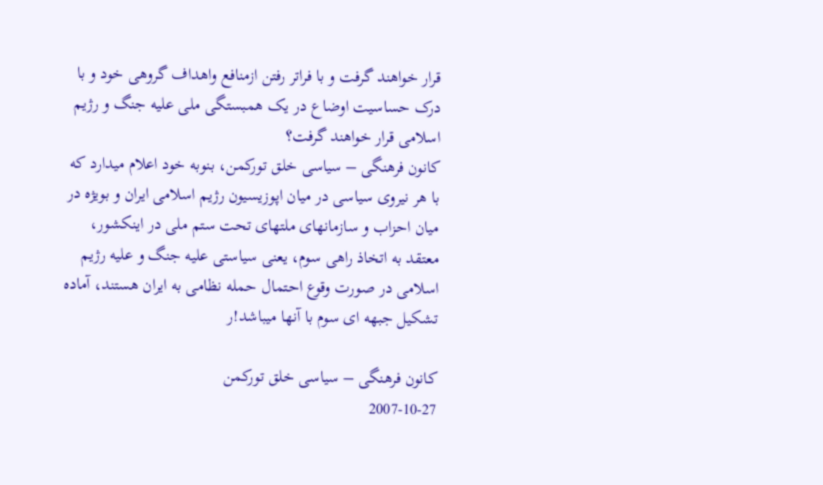قرار خواهند گرفت و با فراتر رفتن ازمنافع واهداف گروهی خود و با درک حساسیت اوضاع در یک همبستگی ملی علیه جنگ و رژیم اسلامی قرار خواهند گرفت؟
کانون فرهنگی – سیاسی خلق تورکمن، بنوبه خود اعلام میدارد که با هر نیروی سیاسی در میان اپوزیسیون رژیم اسلامی ایران و بویژه در میان احزاب و سازمانهای ملتهای تحت ستم ملی در اینکشور، معتقد به اتخاذ راهی سوم، یعنی سیاستی علیه جنگ و علیه رژیم اسلامی در صورت وقوع احتمال حمله نظامی به ایران هستند، آماده تشکیل جبهه ای سوم با آنها میباشد!ر

کانون فرهنگی – سیاسی خلق تورکمن
2007-10-27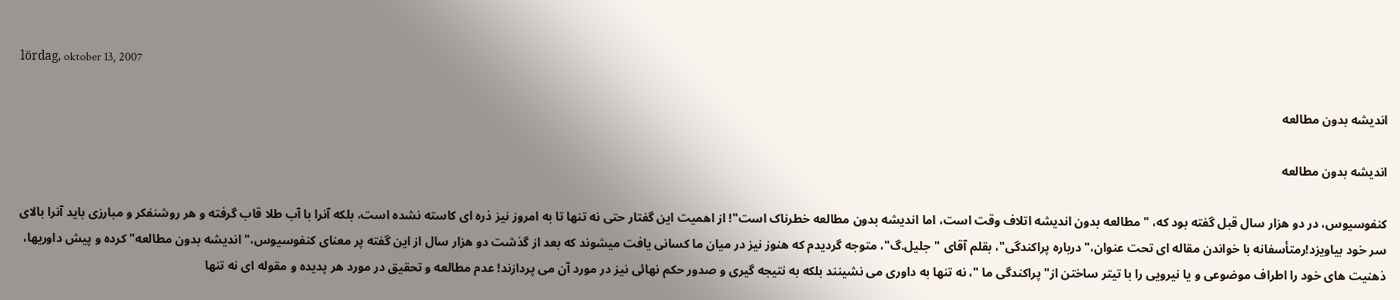lördag, oktober 13, 2007

اندیشه بدون مطالعه

اندیشه بدون مطالعه

کنفوسیوس، در دو هزار سال قبل گفته بود که، " مطالعه بدون اندیشه اتلاف وقت است، اما اندیشه بدون مطالعه خطرناک است"! از اهمیت این گفتار حتی نه تنها تا به امروز نیز ذره ای کاسته نشده است، بلکه آنرا با آب طلا قاب گرفته و هر روشنفکر و مبارزی باید آنرا بالای سر خود بیاویزد!رمتأسفانه با خواندن مقاله ای تحت عنوان،" درباره پراکندگی"، بقلم آقای "جلیل.گ"، متوجه گردیدم که هنوز نیز در میان ما کسانی یافت میشوند که بعد از گذشت دو هزار سال از این گفته پر معنای کنفوسیوس،" اندیشه بدون مطالعه" کرده و پیش داوریها، ذهنیت های خود را اطراف موضوعی و یا نیرویی را با تیتر ساختن از"پراکندگی ما "، نه تنها به داوری می نشینند بلکه به نتیجه گیری و صدور حکم نهائی نیز در مورد آن می پردازند! عدم مطالعه و تحقیق در مورد هر پدیده و مقوله ای نه تنها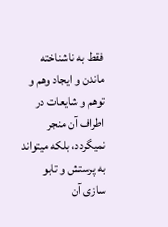فقط به ناشناخته ماندن و ایجاد وهم و توهم و شایعات در اطراف آن منجر نمیگردد، بلکه میتواند به پرستش و تابو سازی آن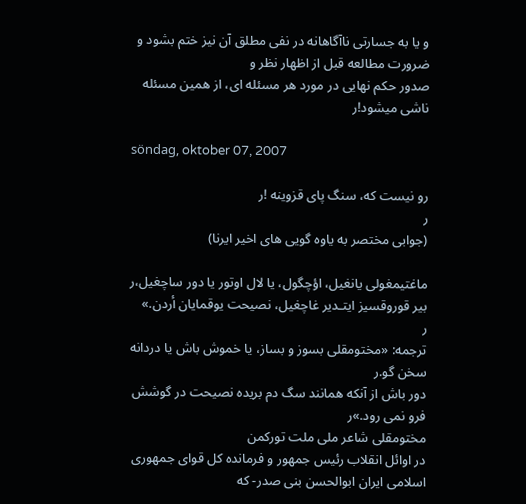و یا به جسارتی ناآگاهانه در نفی مطلق آن نیز ختم بشود و ضرورت مطالعه قبل از اظهار نظر و
صدور حکم نهایی در مورد هر مسئله ای، از همین مسئله ناشی میشود!ر

söndag, oktober 07, 2007

رو نیست که، سنگ پای قزوینه !ر
ر
(جوابی مختصر به یاوه گویی های اخیر ایرنا)

ماغتیمغولی یانغیل، اؤچگول، یا لال اوتور یا دور ساچغیل،ر
بیر قوروقسیز ایتـدیر غاچغیل، نصیحت یوقمایان أردن.»
ر
ترجمه: «مختومقلی بسوز و بساز، یا خموش باش یا دردانه سخن گو.ر
دور باش از آنکه همانند سگ دم بریده نصیحت در گوشش فرو نمی رود.»ر
مختومقلی شاعر ملی ملت تورکمن
در اوائل انقلاب رئیس جمهور و فرمانده کل قوای جمهوری اسلامی ایران ابوالحسن بنی صدر- که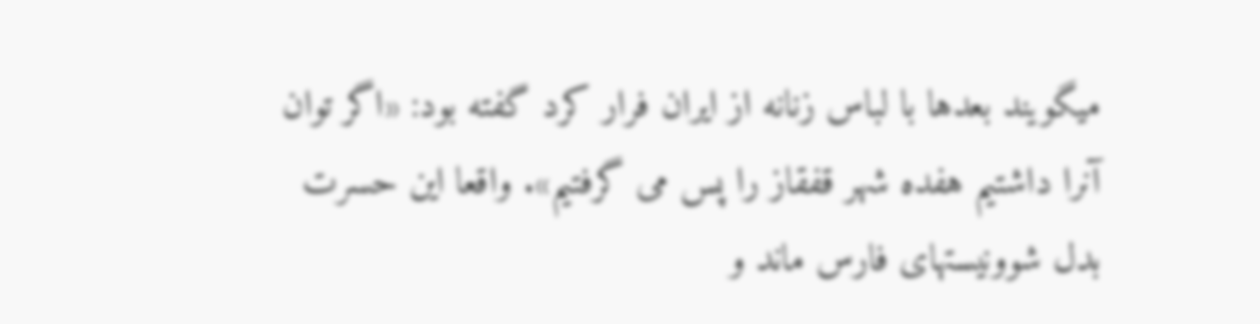میگویند بعدها با لباس زنانه از ایران فرار کرد گفته بود: «اگر توان آنرا داشتیم هفده شهر قفقاز را پس می گرفتیم». واقعا این حسرت بدل شوونیستهای فارس ماند و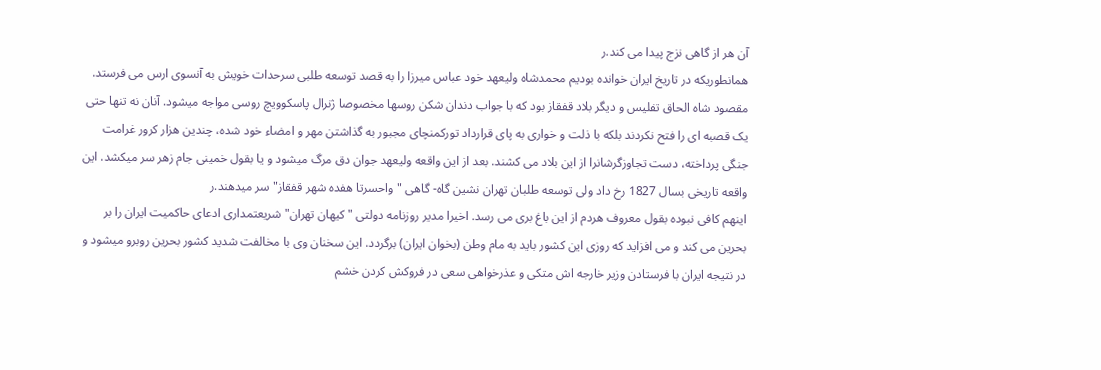آن هر از گاهی نزج پیدا می کند.ر
همانطوریکه در تاریخ ایران خوانده بودیم محمدشاه ولیعهد خود عباس میرزا را به قصد توسعه طلبی سرحدات خویش به آنسوی ارس می فرستد. مقصود شاه الحاق تفلیس و دیگر بلاد قفقاز بود که با جواب دندان شکن روسها مخصوصا ژنرال پاسکوویچ روسی مواجه میشود. آنان نه تنها حتی یک قصبه ای را فتح نکردند بلکه با ذلت و خواری به پای قرارداد تورکمنچای مجبور به گذاشتن مهر و امضاء خود شده، چندین هزار کرور غرامت جنگی پرداخته، دست تجاوزگرشانرا از این بلاد می کشند. بعد از این واقعه ولیعهد جوان دق مرگ میشود و یا بقول خمینی جام زهر سر میکشد. این واقعه تاریخی بسال 1827 رخ داد ولی توسعه طلبان تهران نشین گاه- گاهی "واحسرتا هفده شهر قفقاز" سر میدهند.ر
اینهم کافی نبوده بقول معروف هردم از این باغ بری می رسد. اخیرا مدیر روزنامه دولتی "کیهان تهران" شریعتمداری ادعای حاکمیت ایران را بر بحرین می کند و می افزاید که روزی این کشور باید به مام وطن (بخوان ایران) برگردد. این سخنان وی با مخالفت شدید کشور بحرین روبرو میشود و در نتیجه ایران با فرستادن وزیر خارجه اش متکی و عذرخواهی سعی در فروکش کردن خشم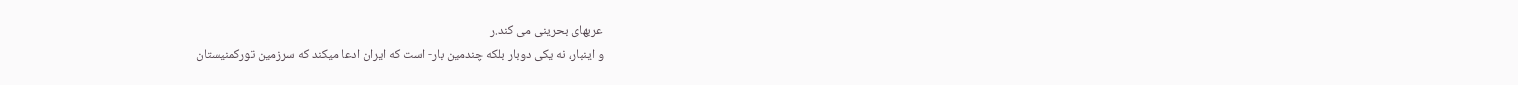عربهای بحرینی می کند.ر
و اینبار، نه یکی دوبار بلکه چندمین بار- است که ایران ادعا میکند که سرزمین تورکمنیستان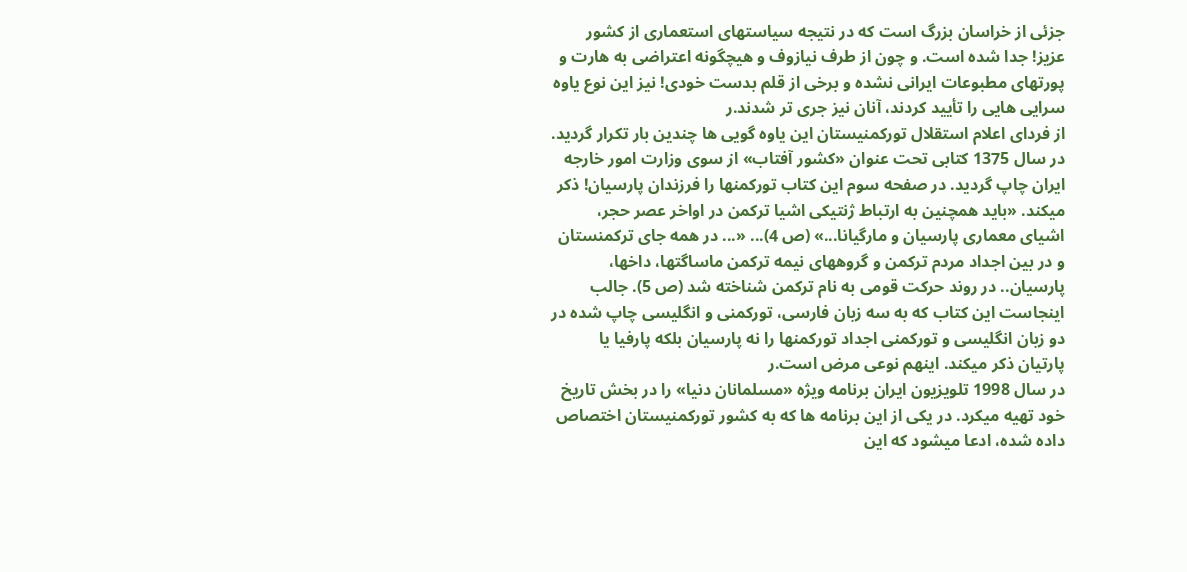جزئی از خراسان بزرگ است که در نتیجه سیاستهای استعماری از کشور عزیز! جدا شده است. و چون از طرف نیازوف و هیچگونه اعتراضی به هارت و پورتهای مطبوعات ایرانی نشده و برخی از قلم بدست خودی! نیز این نوع یاوه سرایی هایی را تأیید کردند، آنان نیز جری تر شدند.ر
از فردای اعلام استقلال تورکمنیستان این یاوه گویی ها چندین بار تکرار گردید. در سال 1375 کتابی تحت عنوان «کشور آفتاب» از سوی وزارت امور خارجه ایران چاپ گردید. در صفحه سوم این کتاب تورکمنها را فرزندان پارسیان! ذکر میکند. «باید همچنین به ارتباط ژنتیکی اشیا ترکمن در اواخر عصر حجر، اشیای معماری پارسیان و مارگیانا...» (ص 4)... «... در همه جای ترکمنستان و در بین اجداد مردم ترکمن و گروههای نیمه ترکمن ماساگتها، داخها، پارسیان.. در روند حرکت قومی به نام ترکمن شناخته شد (ص 5). جالب اینجاست این کتاب که به سه زبان فارسی، تورکمنی و انگلیسی چاپ شده در دو زبان انگلیسی و تورکمنی اجداد تورکمنها را نه پارسیان بلکه پارفیا یا پارتیان ذکر میکند. اینهم نوعی مرض است.ر
در سال 1998 تلویزیون ایران برنامه ویژه «مسلمانان دنیا» را در بخش تاریخ خود تهیه میکرد. در یکی از این برنامه ها که به کشور تورکمنیستان اختصاص داده شده، ادعا میشود که این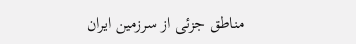مناطق جزئی از سرزمین ایران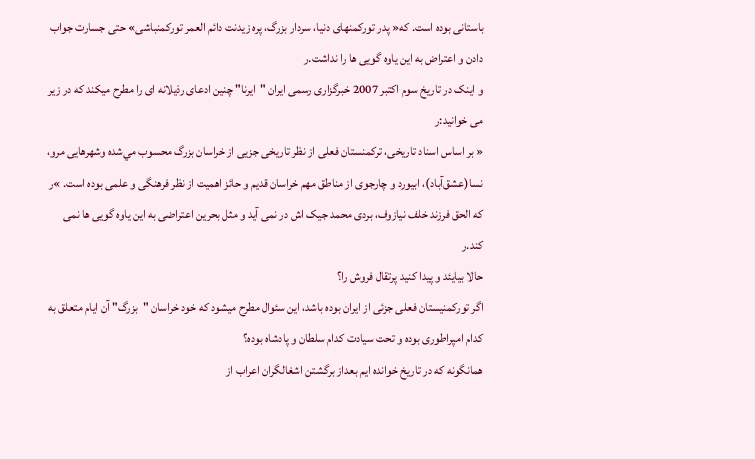باستانی بوده است. که« پدر تورکمنهای دنیا، سردار بزرگ، پره زیدنت دائم العمر تورکمنباشی» حتی جسارت جواب دادن و اعتراض به این یاوه گویی ها را نداشت.ر
و اینک در تاریخ سوم اکتبر 2007 خبرگزاری رسمی ایران "ایرنا" چنین ادعای رذیلانه ای را مطرح میکند که در زیر می خوانید:ر
« بر اساس اسناد تاريخی، تركمنستان فعلی از نظر تاريخی جزيی از خراسان بزرگ محسوب مي‌شده وشهرهايی مرو، نسا(عشق‌آباد)، ابيورد و چارجوی از مناطق مهم خراسان قديم و حائز اهميت از نظر فرهنگی و علمی بوده است. »ر
که الحق فرزند خلف نیازوف، بردی محمد جیک اش در نمی آید و مثل بحرین اعتراضی به این یاوه گویی ها نمی کند.ر
حالا بیایئد و پیدا کنید پرتقال فروش را؟
اگر تورکمنیستان فعلی جزئی از ایران بوده باشد، این سئوال مطرح میشود که خود خراسان "بزرگ" آن ایام متعلق به کدام امپراطوری بوده و تحت سیادت کدام سلطان و پادشاه بوده؟
همانگونه که در تاریخ خوانده ایم بعداز برگشتن اشغالگران اعراب از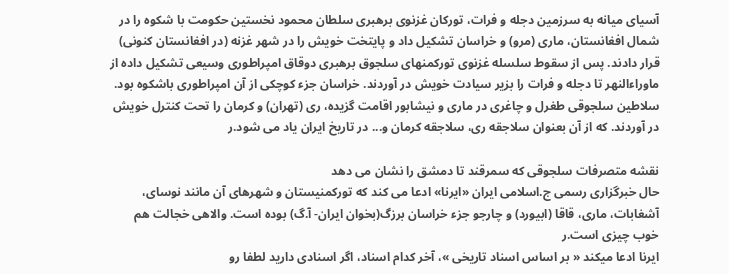آسیای میانه به سرزمین دجله و فرات، تورکان غزنوی برهبری سلطان محمود نخستین حکومت با شکوه را در شمال افغانستان، ماری (مرو) و خراسان تشکیل داد و پایتخت خویش را در شهر غزنه (در افغانستان کنونی) قرار دادند. پس از سقوط سلسله غزنوی تورکمنهای سلجوق برهبری دوقاق امپراطوری وسیعی تشکیل داده از ماوراءالنهر تا دجله و فرات را بزیر سیادت خویش در آوردند. خراسان جزء کوچکی از آن امپراطوری باشکوه بود. سلاطین سلجوقی طغرل و چاغری در ماری و نیشابور اقامت گزیده، ری (تهران) و کرمان را تحت کنترل خویش در آوردند. که از آن بعنوان سلاجقه ری، سلاجقه کرمان و... در تاریخ ایران یاد می شود.ر

نقشه متصرفات سلجوقی که سمرقند تا دمشق را نشان می دهد
حال خبرگزاری رسمی ج.اسلامی ایران «ایرنا» ادعا می کند که تورکمنیستان و شهرهای آن مانند نوسای، آشغابات، ماری، قاقا (ابیورد) و چارجو جزء خراسان برزگ(بخوان ایران- آ.گ) بوده است. والاهی خجالت هم خوب چیزی است.ر
ایرنا ادعا میکند « بر اساس اسناد تاريخی »، آخر کدام اسناد، اگر اسنادی دارید لطفا رو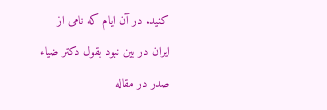کنید. در آن ایام که نامی از ایران در بین نبود بقول دکتر ضیاء صدر در مقاله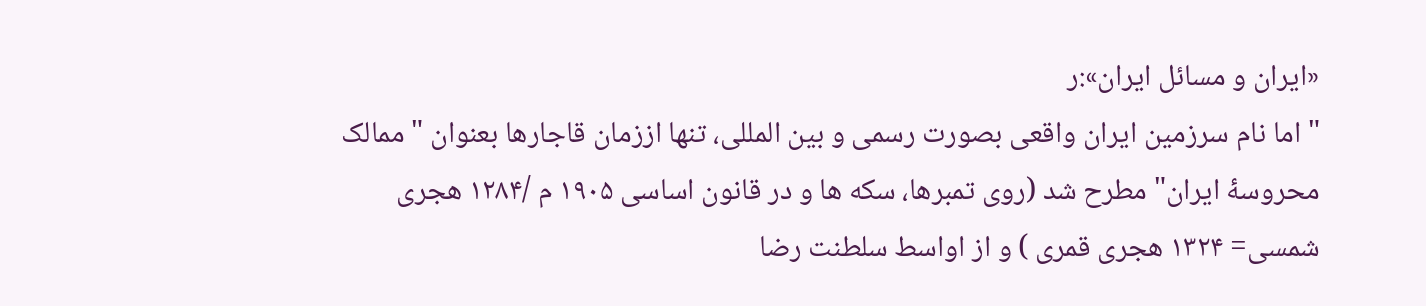«ایران و مسائل ایران»:ر
" اما نام سرزمین ایران واقعی بصورت رسمی و بین المللی، تنها اززمان قاجارها بعنوان "ممالک محروسۀ ایران" مطرح شد (روی تمبرها، سکه ها و در قانون اساسی ۱۹۰۵ م /۱۲۸۴ هجری شمسی= ۱۳۲۴ هجری قمری ) و از اواسط سلطنت رضا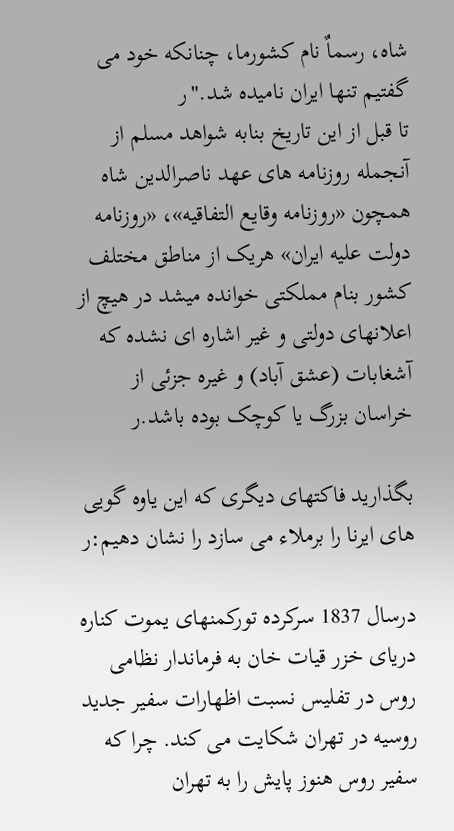شاه، رسماٌ نام کشورما، چنانکه خود می گفتیم تنها ایران نامیده شد."ر
تا قبل از این تاریخ بنابه شواهد مسلم از آنجمله روزنامه های عهد ناصرالدین شاه همچون «روزنامه وقایع التفاقیه»، «روزنامه دولت علیه ایران» هریک از مناطق مختلف کشور بنام مملکتی خوانده میشد در هیچ از اعلانهای دولتی و غیر اشاره ای نشده که آشغابات (عشق آباد) و غیره جزئی از خراسان بزرگ یا کوچک بوده باشد.ر

بگذارید فاکتهای دیگری که این یاوه گویی های ایرنا را برملاء می سازد را نشان دهیم:ر

درسال 1837 سرکرده تورکمنهای یموت کناره دریای خزر قیات خان به فرماندار نظامی روس در تفلیس نسبت اظهارات سفیر جدید روسیه در تهران شکایت می کند. چرا که سفیر روس هنوز پایش را به تهران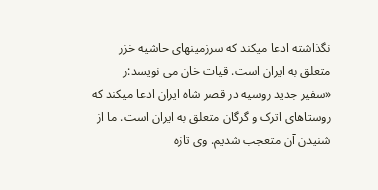نگذاشته ادعا میکند که سرزمینهای حاشیه خزر متعلق به ایران است. قیات خان می نویسد:ر
«سفیر جدید روسیه در قصر شاه ایران ادعا میکند که روستاهای اترک و گرگان متعلق به ایران است. ما از شنیدن آن متعجب شدیم. وی تازه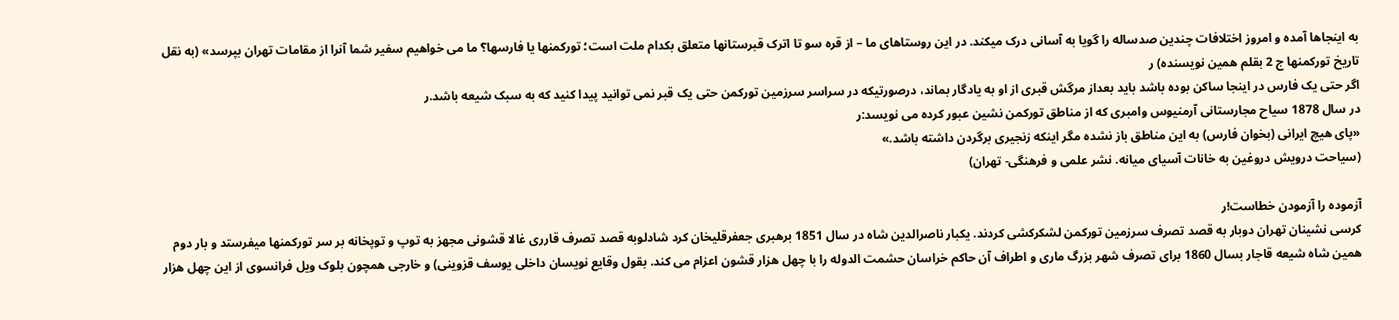به اینجاها آمده و امروز اختلافات چندین صدساله را گویا به آسانی درک میکند. در این روستاهای ما – از قره سو تا اترک قبرستانها متعلق بکدام ملت است؛ تورکمنها یا فارسها؟ ما می خواهیم سفیر شما آنرا از مقامات تهران بپرسد» (به نقل تاریخ تورکمنها ج 2 بقلم همین نویسنده) ر
اگر حتی یک فارس در اینجا ساکن بوده باشد باید بعداز مرگش قبری از او به یادگار بماند، درصورتیکه در سراسر سرزمین تورکمن حتی یک قبر نمی توانید پیدا کنید که به سبک شیعه باشد.ر
در سال 1878 سیاح مجارستانی آرمنیوس وامبری که از مناطق تورکمن نشین عبور کرده می نویسد:ر
«پای هیچ ایرانی (بخوان فارس) به این مناطق باز نشده مگر اینکه زنجیری برگردن داشته باشد.»
(سیاحت درویش دروغین به خانات آسیای میانه. نشر علمی و فرهنگی- تهران)

آزموده را آزمودن خطاست!ر
کرسی نشینان تهران دوبار به قصد تصرف سرزمین تورکمن لشکرکشی کردند. یکبار ناصرالدین شاه در سال 1851 برهبری جعفرقلیخان کرد شادلوبه قصد تصرف قارری غالا قشونی مجهز به توپ و توپخانه بر سر تورکمنها میفرستد و بار دوم همین شاه شیعه قاجار بسال 1860 برای تصرف شهر بزرگ ماری و اطراف آن حاکم خراسان حشمت الدوله را با چهل هزار قشون اعزام می کند. بقول وقایع نویسان داخلی یوسف قزوینی) و خارجی همچون بلوک ویل فرانسوی از این چهل هزار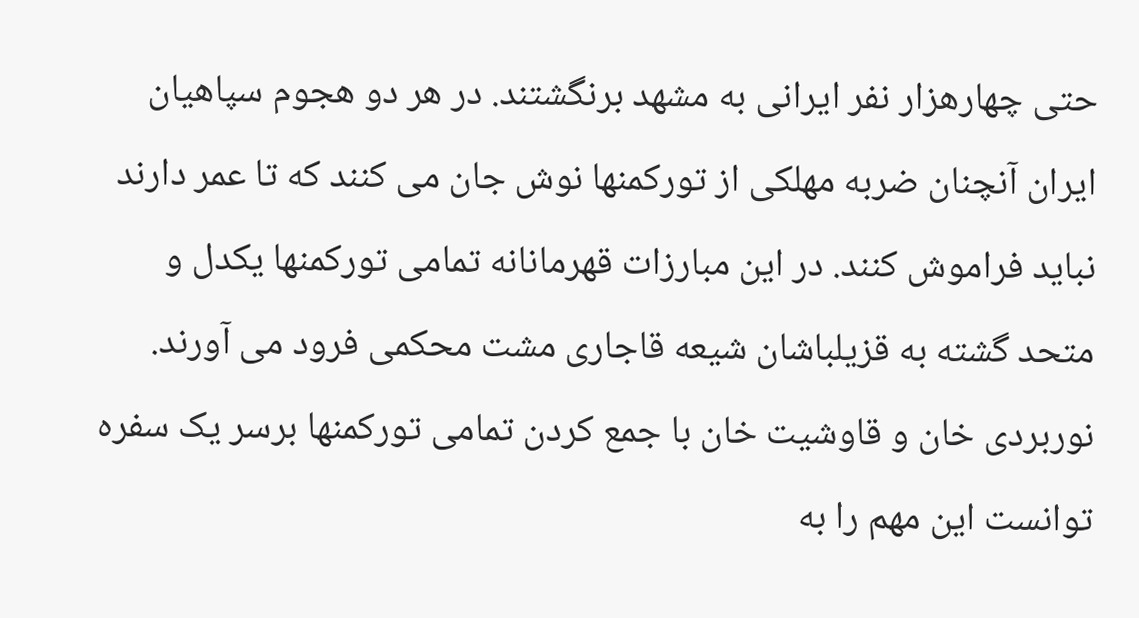حتی چهارهزار نفر ایرانی به مشهد برنگشتند. در هر دو هجوم سپاهیان ایران آنچنان ضربه مهلکی از تورکمنها نوش جان می کنند که تا عمر دارند نباید فراموش کنند. در این مبارزات قهرمانانه تمامی تورکمنها یکدل و متحد گشته به قزیلباشان شیعه قاجاری مشت محکمی فرود می آورند. نوربردی خان و قاوشیت خان با جمع کردن تمامی تورکمنها برسر یک سفره توانست این مهم را به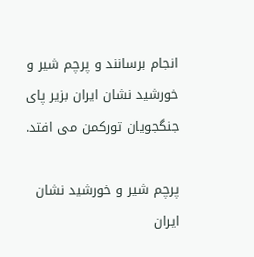انجام برسانند و پرچم شیر و خورشید نشان ایران بزیر پای جنگجویان تورکمن می افتد.

پرچم شیر و خورشید نشان ایران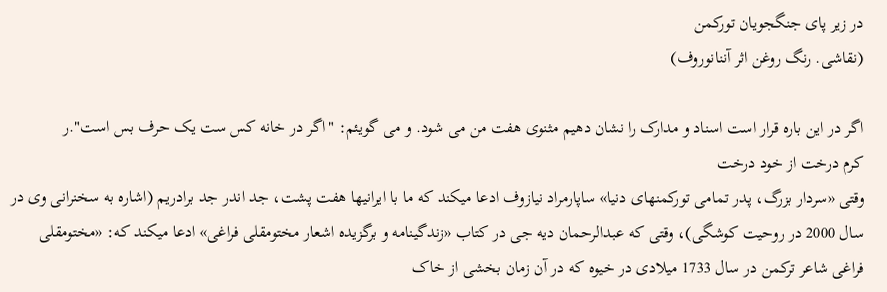در زیر پای جنگجویان تورکمن
(نقاشی. رنگ روغن اثر آننانوروف)

اگر در این باره قرار است اسناد و مدارک را نشان دهیم مثنوی هفت من می شود. و می گویئم: "اگر در خانه کس ست یک حرف بس است".ر
کرم درخت از خود درخت
وقتی «سردار بزرگ، پدر تمامی تورکمنهای دنیا» ساپارمراد نیازوف ادعا میکند که ما با ایرانیها هفت پشت، جد اندر جد برادریم (اشاره به سخنرانی وی در سال 2000 در روحیت کوشگی)، وقتی که عبدالرحمان دیه جی در کتاب «زندگینامه و برگزیده اشعار مختومقلی فراغی» ادعا میکند که: «مختومقلی فراغی شاعر ترکمن در سال 1733 میلادی در خیوه که در آن زمان بخشی از خاک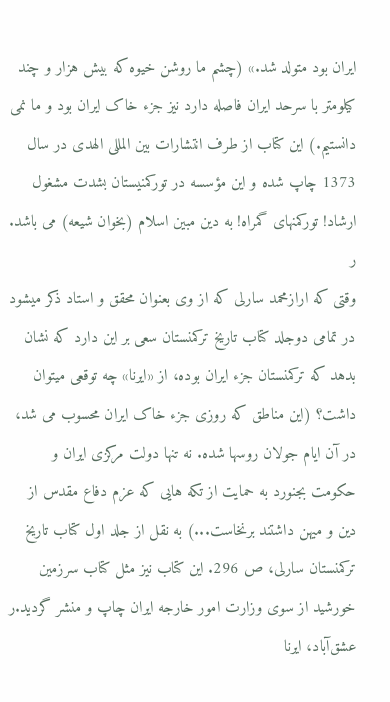ایران بود متولد شد.» (چشم ما روشن خیوه که بیش هزار و چند کیلومتر با سرحد ایران فاصله دارد نیز جزء خاک ایران بود و ما نمی دانستیم.) این کتاب از طرف انتشارات بین المللی الهدی در سال 1373 چاپ شده و این مؤسسه در تورکمنیستان بشدت مشغول ارشاد! تورکمنهای گمراه! به دین مبین اسلام (بخوان شیعه) می باشد.
ر
وقتی که ارازمحمد سارلی که از وی بعنوان محقق و استاد ذکر میشود در تمامی دوجلد کتاب تاریخ ترکمنستان سعی بر این دارد که نشان بدهد که ترکمنستان جزء ایران بوده، از «ایرنا» چه توقعی میتوان داشت؟ (این مناطق که روزی جزء خاک ایران محسوب می شد، در آن ایام جولان روسها شده. نه تنها دولت مرکزی ایران و حکومت بجنورد به حمایت از تکه هایی که عزم دفاع مقدس از دین و میهن داشتند برنخاست...) به نقل از جلد اول کتاب تاریخ ترکمنستان سارلی، ص 296. این کتاب نیز مثل کتاب سرزمین خورشید از سوی وزارت امور خارجه ایران چاپ و منشر گردید.ر
عشق‌آباد، ايرنا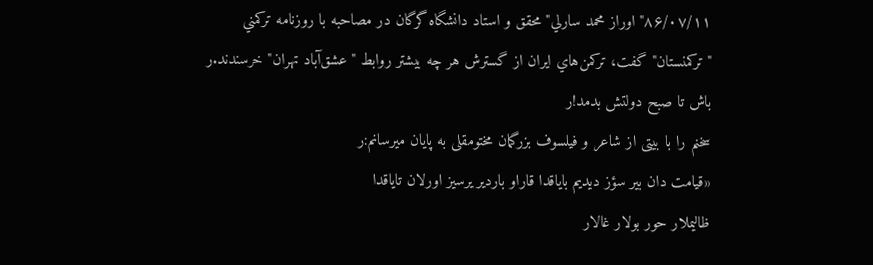۸۶/۰۷/۱۱"اوراز محمد سارلي" محقق و استاد دانشگاه گرگان در مصاحبه با روزنامه تركمني "تركمنستان" گفت، تركمن‌هاي ايران از گسترش هر چه بيشتر روابط "عشق‌آباد تهران" خرسندند.ر
باش تا صبح دولتش بدمد!ر
سخنم را با بیتی از شاعر و فیلسوف بزرگمان مختومقلی به پایان میرسانم:ر
«قیامت دان بیر سؤز دیدیم بایاقدا قاراو باردیر یرسیز اورلان تایاقدا
ظالیملار حور بولار غالار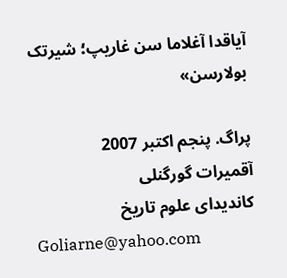آیاقدا آغلاما سن غاریپ؛ شیرتک بولارسن»

پراگ. پنجم اکتبر 2007
آقمیرات گورگنلی
کاندیدای علوم تاریخ
Goliarne@yahoo.com